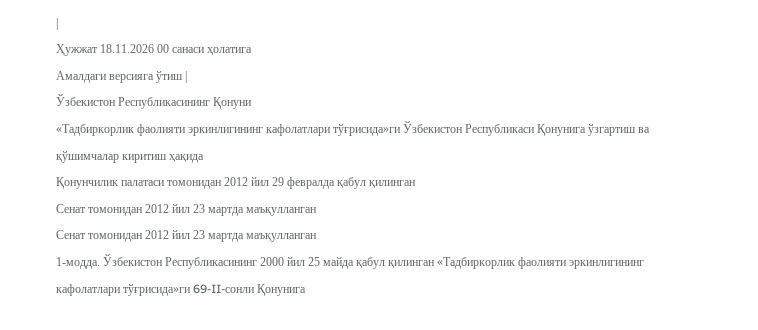|
Ҳужжат 18.11.2026 00 санаси ҳолатига
Амалдаги версияга ўтиш |
Ўзбекистон Республикасининг Қонуни
«Тадбиркорлик фаолияти эркинлигининг кафолатлари тўғрисида»ги Ўзбекистон Республикаси Қонунига ўзгартиш ва қўшимчалар киритиш ҳақида
Қонунчилик палатаси томонидан 2012 йил 29 февралда қабул қилинган
Сенат томонидан 2012 йил 23 мартда маъқулланган
Сенат томонидан 2012 йил 23 мартда маъқулланган
1-модда. Ўзбекистон Республикасининг 2000 йил 25 майда қабул қилинган «Тадбиркорлик фаолияти эркинлигининг кафолатлари тўғрисида»ги 69-II-сонли Қонунига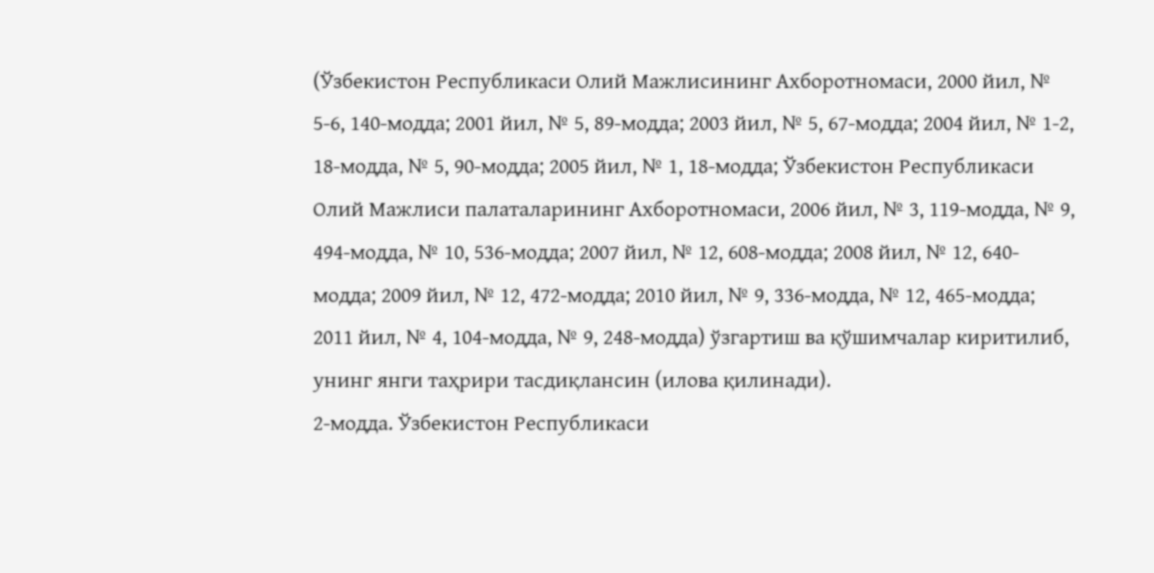(Ўзбекистон Республикаси Олий Мажлисининг Ахборотномаси, 2000 йил, № 5-6, 140-модда; 2001 йил, № 5, 89-модда; 2003 йил, № 5, 67-модда; 2004 йил, № 1-2, 18-модда, № 5, 90-модда; 2005 йил, № 1, 18-модда; Ўзбекистон Республикаси Олий Мажлиси палаталарининг Ахборотномаси, 2006 йил, № 3, 119-модда, № 9, 494-модда, № 10, 536-модда; 2007 йил, № 12, 608-модда; 2008 йил, № 12, 640-модда; 2009 йил, № 12, 472-модда; 2010 йил, № 9, 336-модда, № 12, 465-модда; 2011 йил, № 4, 104-модда, № 9, 248-модда) ўзгартиш ва қўшимчалар киритилиб, унинг янги таҳрири тасдиқлансин (илова қилинади).
2-модда. Ўзбекистон Республикаси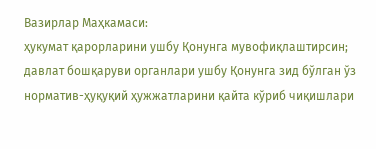Вазирлар Маҳкамаси:
ҳукумат қарорларини ушбу Қонунга мувофиқлаштирсин;
давлат бошқаруви органлари ушбу Қонунга зид бўлган ўз норматив-ҳуқуқий ҳужжатларини қайта кўриб чиқишлари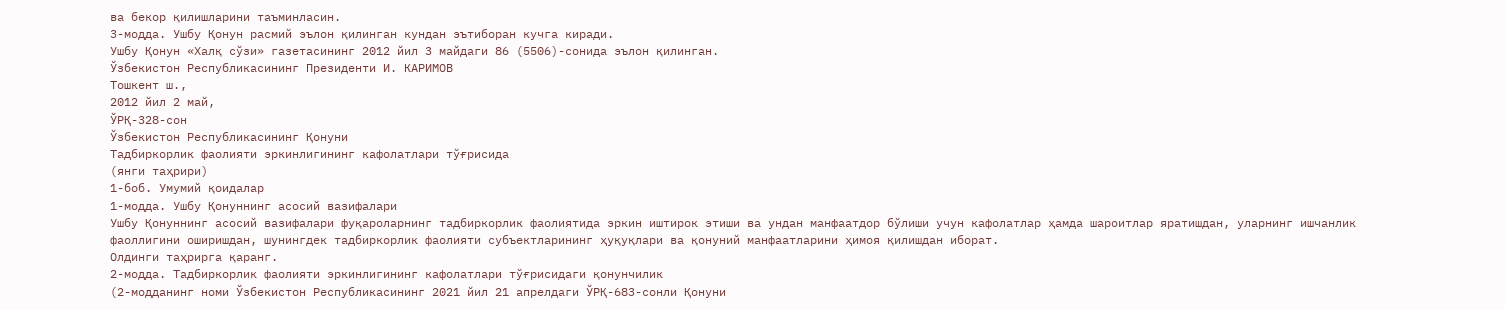ва бекор қилишларини таъминласин.
3-модда. Ушбу Қонун расмий эълон қилинган кундан эътиборан кучга киради.
Ушбу Қонун «Халқ сўзи» газетасининг 2012 йил 3 майдаги 86 (5506)-сонида эълон қилинган.
Ўзбекистон Республикасининг Президенти И. КАРИМОВ
Тошкент ш.,
2012 йил 2 май,
ЎРҚ-328-сон
Ўзбекистон Республикасининг Қонуни
Тадбиркорлик фаолияти эркинлигининг кафолатлари тўғрисида
(янги таҳрири)
1-боб. Умумий қоидалар
1-модда. Ушбу Қонуннинг асосий вазифалари
Ушбу Қонуннинг асосий вазифалари фуқароларнинг тадбиркорлик фаолиятида эркин иштирок этиши ва ундан манфаатдор бўлиши учун кафолатлар ҳамда шароитлар яратишдан, уларнинг ишчанлик фаоллигини оширишдан, шунингдек тадбиркорлик фаолияти субъектларининг ҳуқуқлари ва қонуний манфаатларини ҳимоя қилишдан иборат.
Олдинги таҳрирга қаранг.
2-модда. Тадбиркорлик фаолияти эркинлигининг кафолатлари тўғрисидаги қонунчилик
(2-модданинг номи Ўзбекистон Республикасининг 2021 йил 21 апрелдаги ЎРҚ-683-сонли Қонуни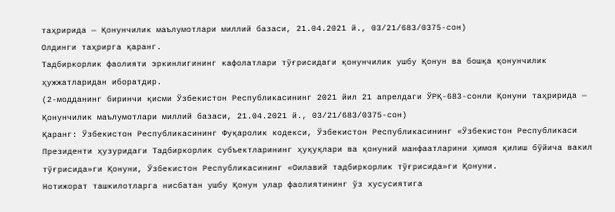таҳририда — Қонунчилик маълумотлари миллий базаси, 21.04.2021 й., 03/21/683/0375-сон)
Олдинги таҳрирга қаранг.
Тадбиркорлик фаолияти эркинлигининг кафолатлари тўғрисидаги қонунчилик ушбу Қонун ва бошқа қонунчилик ҳужжатларидан иборатдир.
(2-модданинг биринчи қисми Ўзбекистон Республикасининг 2021 йил 21 апрелдаги ЎРҚ-683-сонли Қонуни таҳририда — Қонунчилик маълумотлари миллий базаси, 21.04.2021 й., 03/21/683/0375-сон)
Қаранг: Ўзбекистон Республикасининг Фуқаролик кодекси, Ўзбекистон Республикасининг «Ўзбекистон Республикаси Президенти ҳузуридаги Тадбиркорлик субъектларининг ҳуқуқлари ва қонуний манфаатларини ҳимоя қилиш бўйича вакил тўғрисида»ги Қонуни, Ўзбекистон Республикасининг «Оилавий тадбиркорлик тўғрисида»ги Қонуни.
Нотижорат ташкилотларга нисбатан ушбу Қонун улар фаолиятининг ўз хусусиятига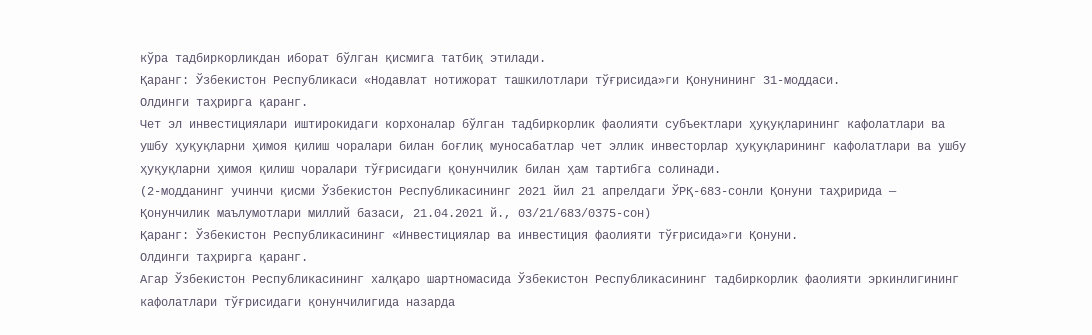кўра тадбиркорликдан иборат бўлган қисмига татбиқ этилади.
Қаранг: Ўзбекистон Республикаси «Нодавлат нотижорат ташкилотлари тўғрисида»ги Қонунининг 31-моддаси.
Олдинги таҳрирга қаранг.
Чет эл инвестициялари иштирокидаги корхоналар бўлган тадбиркорлик фаолияти субъектлари ҳуқуқларининг кафолатлари ва ушбу ҳуқуқларни ҳимоя қилиш чоралари билан боғлиқ муносабатлар чет эллик инвесторлар ҳуқуқларининг кафолатлари ва ушбу ҳуқуқларни ҳимоя қилиш чоралари тўғрисидаги қонунчилик билан ҳам тартибга солинади.
(2-модданинг учинчи қисми Ўзбекистон Республикасининг 2021 йил 21 апрелдаги ЎРҚ-683-сонли Қонуни таҳририда — Қонунчилик маълумотлари миллий базаси, 21.04.2021 й., 03/21/683/0375-сон)
Қаранг: Ўзбекистон Республикасининг «Инвестициялар ва инвестиция фаолияти тўғрисида»ги Қонуни.
Олдинги таҳрирга қаранг.
Агар Ўзбекистон Республикасининг халқаро шартномасида Ўзбекистон Республикасининг тадбиркорлик фаолияти эркинлигининг кафолатлари тўғрисидаги қонунчилигида назарда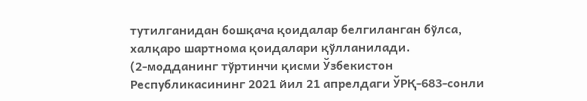тутилганидан бошқача қоидалар белгиланган бўлса, халқаро шартнома қоидалари қўлланилади.
(2-модданинг тўртинчи қисми Ўзбекистон Республикасининг 2021 йил 21 апрелдаги ЎРҚ-683-сонли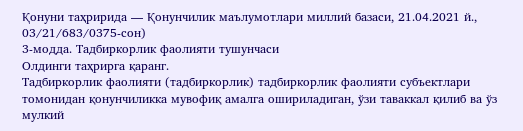Қонуни таҳририда — Қонунчилик маълумотлари миллий базаси, 21.04.2021 й., 03/21/683/0375-сон)
3-модда. Тадбиркорлик фаолияти тушунчаси
Олдинги таҳрирга қаранг.
Тадбиркорлик фаолияти (тадбиркорлик) тадбиркорлик фаолияти субъектлари томонидан қонунчиликка мувофиқ амалга ошириладиган, ўзи таваккал қилиб ва ўз мулкий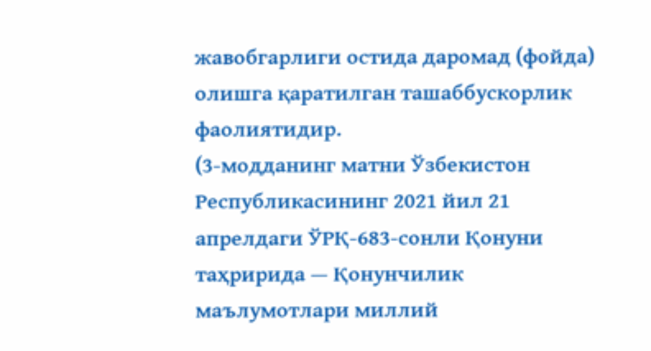жавобгарлиги остида даромад (фойда) олишга қаратилган ташаббускорлик фаолиятидир.
(3-модданинг матни Ўзбекистон Республикасининг 2021 йил 21 апрелдаги ЎРҚ-683-сонли Қонуни таҳририда — Қонунчилик маълумотлари миллий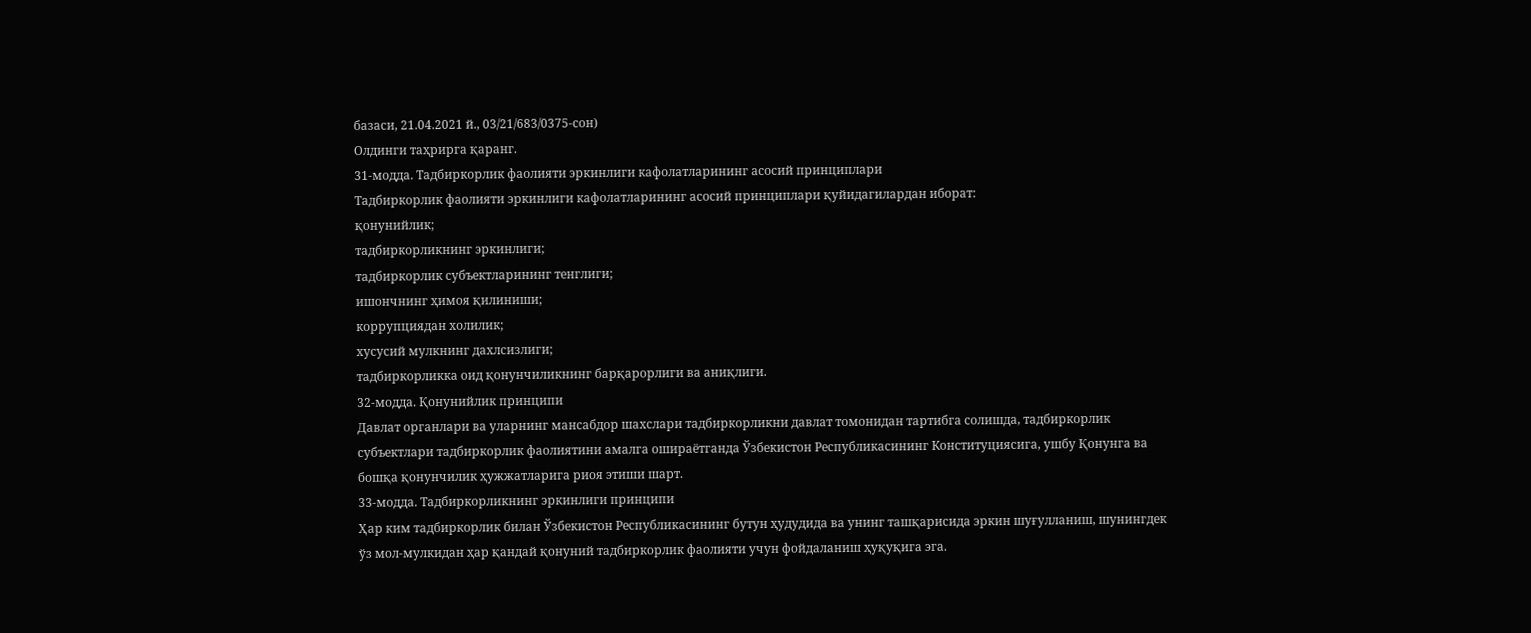базаси, 21.04.2021 й., 03/21/683/0375-сон)
Олдинги таҳрирга қаранг.
31-модда. Тадбиркорлик фаолияти эркинлиги кафолатларининг асосий принциплари
Тадбиркорлик фаолияти эркинлиги кафолатларининг асосий принциплари қуйидагилардан иборат:
қонунийлик;
тадбиркорликнинг эркинлиги;
тадбиркорлик субъектларининг тенглиги;
ишончнинг ҳимоя қилиниши;
коррупциядан холилик;
хусусий мулкнинг дахлсизлиги;
тадбиркорликка оид қонунчиликнинг барқарорлиги ва аниқлиги.
32-модда. Қонунийлик принципи
Давлат органлари ва уларнинг мансабдор шахслари тадбиркорликни давлат томонидан тартибга солишда, тадбиркорлик субъектлари тадбиркорлик фаолиятини амалга ошираётганда Ўзбекистон Республикасининг Конституциясига, ушбу Қонунга ва бошқа қонунчилик ҳужжатларига риоя этиши шарт.
33-модда. Тадбиркорликнинг эркинлиги принципи
Ҳар ким тадбиркорлик билан Ўзбекистон Республикасининг бутун ҳудудида ва унинг ташқарисида эркин шуғулланиш, шунингдек ўз мол-мулкидан ҳар қандай қонуний тадбиркорлик фаолияти учун фойдаланиш ҳуқуқига эга.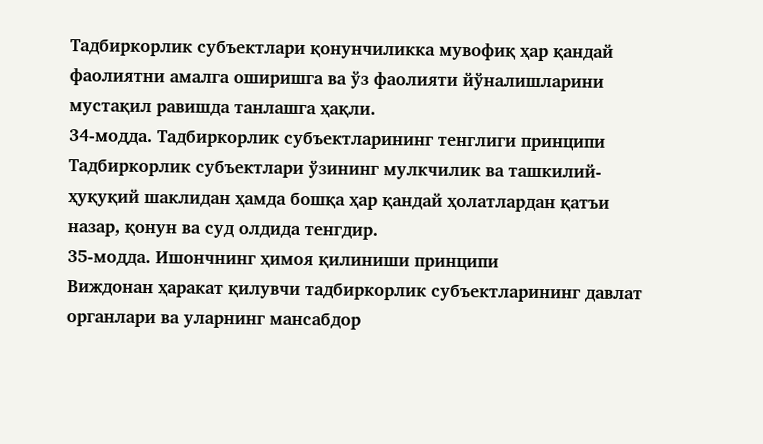Тадбиркорлик субъектлари қонунчиликка мувофиқ ҳар қандай фаолиятни амалга оширишга ва ўз фаолияти йўналишларини мустақил равишда танлашга ҳақли.
34-модда. Тадбиркорлик субъектларининг тенглиги принципи
Тадбиркорлик субъектлари ўзининг мулкчилик ва ташкилий-ҳуқуқий шаклидан ҳамда бошқа ҳар қандай ҳолатлардан қатъи назар, қонун ва суд олдида тенгдир.
35-модда. Ишончнинг ҳимоя қилиниши принципи
Виждонан ҳаракат қилувчи тадбиркорлик субъектларининг давлат органлари ва уларнинг мансабдор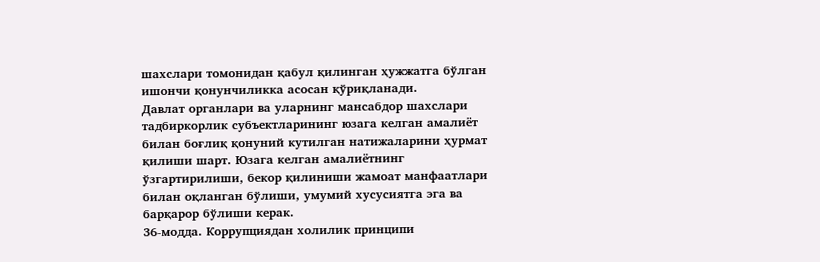шахслари томонидан қабул қилинган ҳужжатга бўлган ишончи қонунчиликка асосан қўриқланади.
Давлат органлари ва уларнинг мансабдор шахслари тадбиркорлик субъектларининг юзага келган амалиёт билан боғлиқ қонуний кутилган натижаларини ҳурмат қилиши шарт. Юзага келган амалиётнинг ўзгартирилиши, бекор қилиниши жамоат манфаатлари билан оқланган бўлиши, умумий хусусиятга эга ва барқарор бўлиши керак.
36-модда. Коррупциядан холилик принципи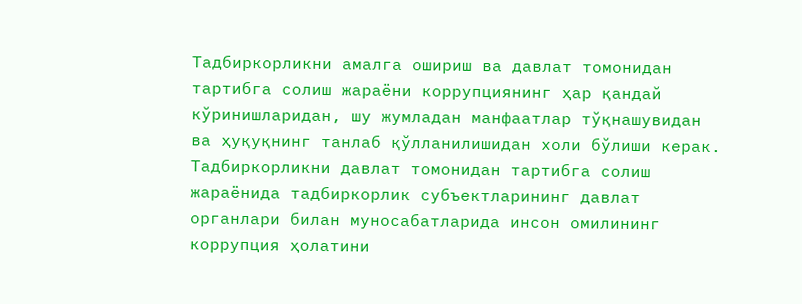Тадбиркорликни амалга ошириш ва давлат томонидан тартибга солиш жараёни коррупциянинг ҳар қандай кўринишларидан, шу жумладан манфаатлар тўқнашувидан ва ҳуқуқнинг танлаб қўлланилишидан холи бўлиши керак.
Тадбиркорликни давлат томонидан тартибга солиш жараёнида тадбиркорлик субъектларининг давлат органлари билан муносабатларида инсон омилининг коррупция ҳолатини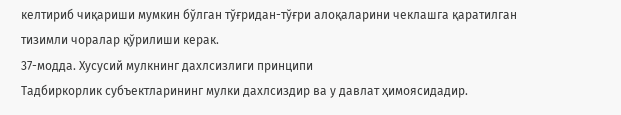келтириб чиқариши мумкин бўлган тўғридан-тўғри алоқаларини чеклашга қаратилган тизимли чоралар қўрилиши керак.
37-модда. Хусусий мулкнинг дахлсизлиги принципи
Тадбиркорлик субъектларининг мулки дахлсиздир ва у давлат ҳимоясидадир.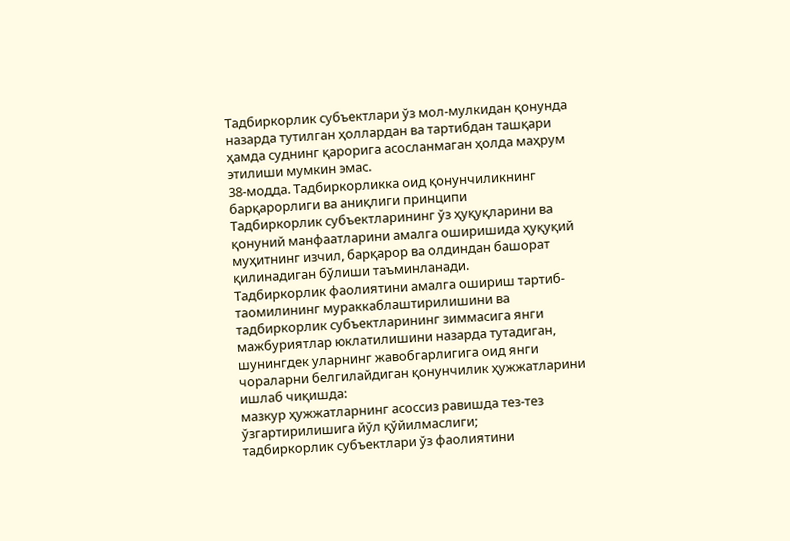Тадбиркорлик субъектлари ўз мол-мулкидан қонунда назарда тутилган ҳоллардан ва тартибдан ташқари ҳамда суднинг қарорига асосланмаган ҳолда маҳрум этилиши мумкин эмас.
38-модда. Тадбиркорликка оид қонунчиликнинг барқарорлиги ва аниқлиги принципи
Тадбиркорлик субъектларининг ўз ҳуқуқларини ва қонуний манфаатларини амалга оширишида ҳуқуқий муҳитнинг изчил, барқарор ва олдиндан башорат қилинадиган бўлиши таъминланади.
Тадбиркорлик фаолиятини амалга ошириш тартиб-таомилининг мураккаблаштирилишини ва тадбиркорлик субъектларининг зиммасига янги мажбуриятлар юклатилишини назарда тутадиган, шунингдек уларнинг жавобгарлигига оид янги чораларни белгилайдиган қонунчилик ҳужжатларини ишлаб чиқишда:
мазкур ҳужжатларнинг асоссиз равишда тез-тез ўзгартирилишига йўл қўйилмаслиги;
тадбиркорлик субъектлари ўз фаолиятини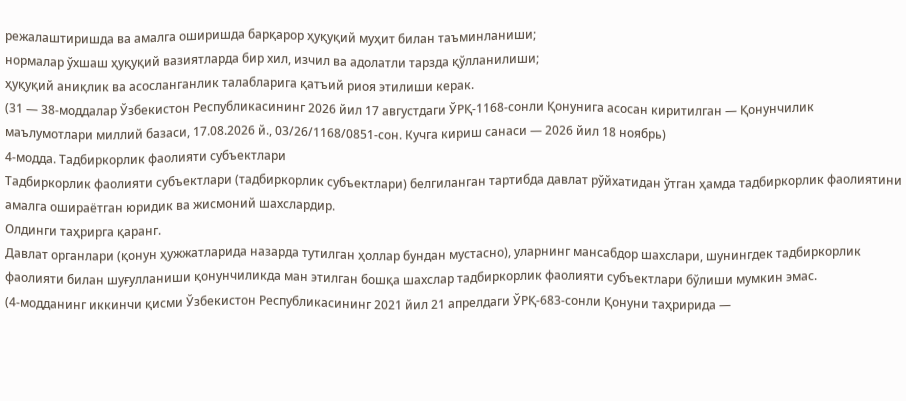режалаштиришда ва амалга оширишда барқарор ҳуқуқий муҳит билан таъминланиши;
нормалар ўхшаш ҳуқуқий вазиятларда бир хил, изчил ва адолатли тарзда қўлланилиши;
ҳуқуқий аниқлик ва асосланганлик талабларига қатъий риоя этилиши керак.
(31 — 38-моддалар Ўзбекистон Республикасининг 2026 йил 17 августдаги ЎРҚ-1168-сонли Қонунига асосан киритилган — Қонунчилик маълумотлари миллий базаси, 17.08.2026 й., 03/26/1168/0851-сон. Кучга кириш санаси — 2026 йил 18 ноябрь)
4-модда. Тадбиркорлик фаолияти субъектлари
Тадбиркорлик фаолияти субъектлари (тадбиркорлик субъектлари) белгиланган тартибда давлат рўйхатидан ўтган ҳамда тадбиркорлик фаолиятини амалга ошираётган юридик ва жисмоний шахслардир.
Олдинги таҳрирга қаранг.
Давлат органлари (қонун ҳужжатларида назарда тутилган ҳоллар бундан мустасно), уларнинг мансабдор шахслари, шунингдек тадбиркорлик фаолияти билан шуғулланиши қонунчиликда ман этилган бошқа шахслар тадбиркорлик фаолияти субъектлари бўлиши мумкин эмас.
(4-модданинг иккинчи қисми Ўзбекистон Республикасининг 2021 йил 21 апрелдаги ЎРҚ-683-сонли Қонуни таҳририда —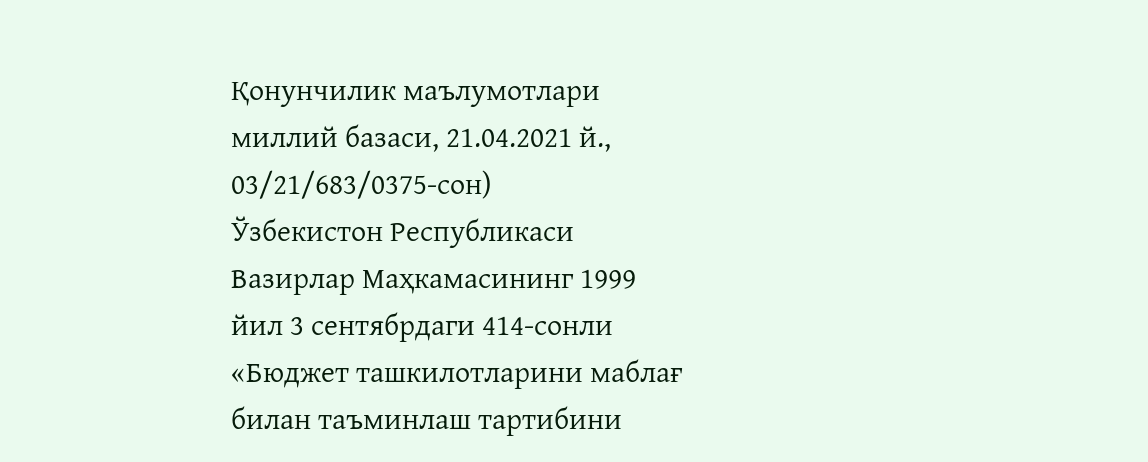Қонунчилик маълумотлари миллий базаси, 21.04.2021 й., 03/21/683/0375-сон)
Ўзбекистон Республикаси Вазирлар Маҳкамасининг 1999 йил 3 сентябрдаги 414-сонли «Бюджет ташкилотларини маблағ билан таъминлаш тартибини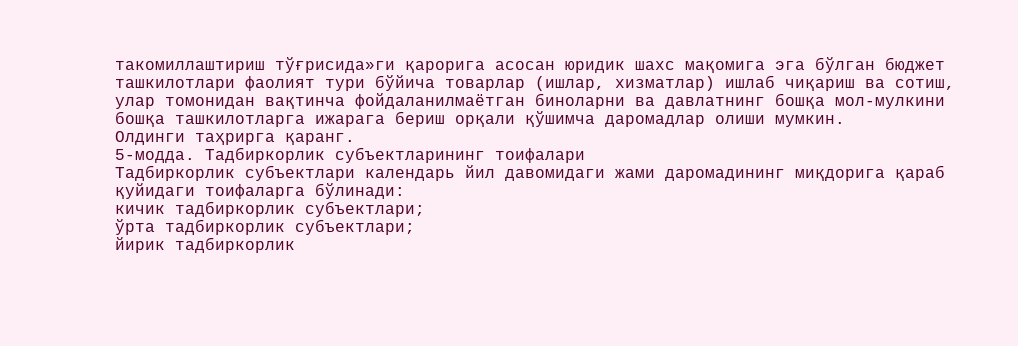такомиллаштириш тўғрисида»ги қарорига асосан юридик шахс мақомига эга бўлган бюджет ташкилотлари фаолият тури бўйича товарлар (ишлар, хизматлар) ишлаб чиқариш ва сотиш, улар томонидан вақтинча фойдаланилмаётган биноларни ва давлатнинг бошқа мол-мулкини бошқа ташкилотларга ижарага бериш орқали қўшимча даромадлар олиши мумкин.
Олдинги таҳрирга қаранг.
5-модда. Тадбиркорлик субъектларининг тоифалари
Тадбиркорлик субъектлари календарь йил давомидаги жами даромадининг миқдорига қараб қуйидаги тоифаларга бўлинади:
кичик тадбиркорлик субъектлари;
ўрта тадбиркорлик субъектлари;
йирик тадбиркорлик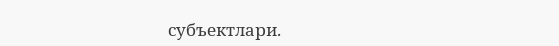субъектлари.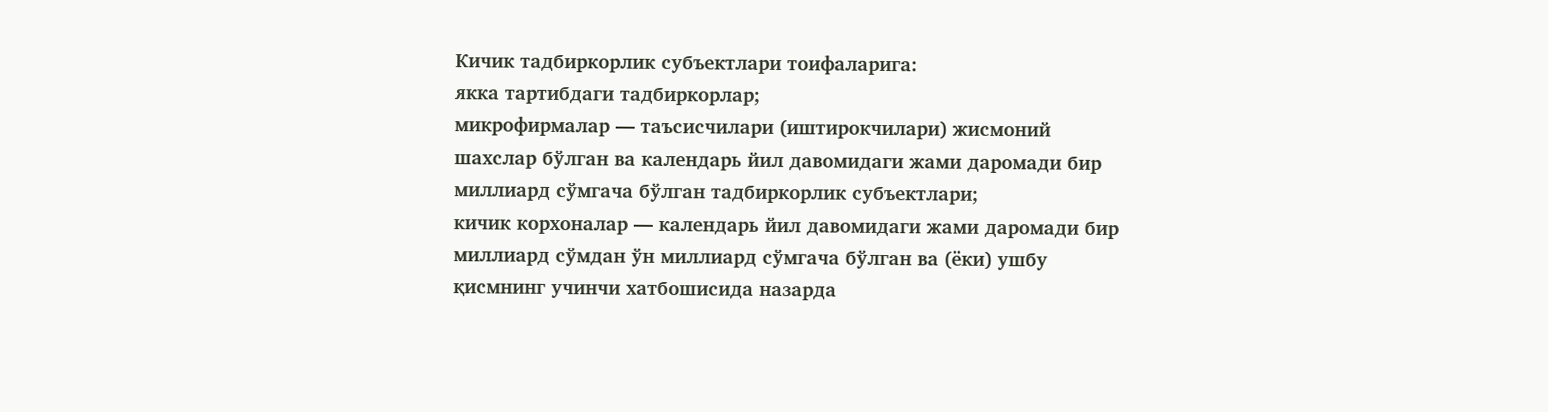Кичик тадбиркорлик субъектлари тоифаларига:
якка тартибдаги тадбиркорлар;
микрофирмалар — таъсисчилари (иштирокчилари) жисмоний шахслар бўлган ва календарь йил давомидаги жами даромади бир миллиард сўмгача бўлган тадбиркорлик субъектлари;
кичик корхоналар — календарь йил давомидаги жами даромади бир миллиард сўмдан ўн миллиард сўмгача бўлган ва (ёки) ушбу қисмнинг учинчи хатбошисида назарда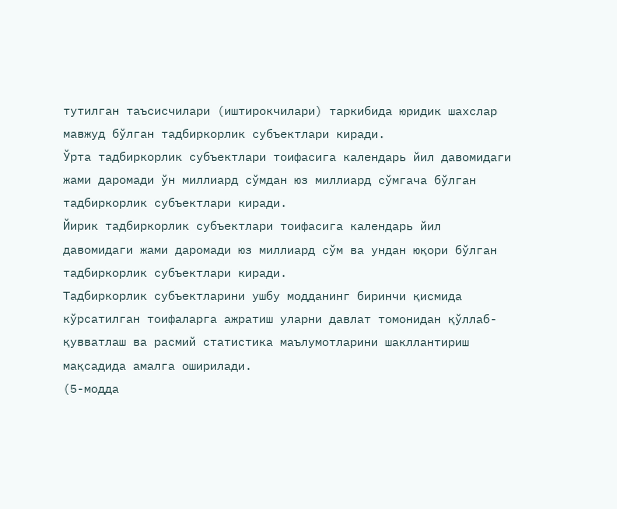тутилган таъсисчилари (иштирокчилари) таркибида юридик шахслар мавжуд бўлган тадбиркорлик субъектлари киради.
Ўрта тадбиркорлик субъектлари тоифасига календарь йил давомидаги жами даромади ўн миллиард сўмдан юз миллиард сўмгача бўлган тадбиркорлик субъектлари киради.
Йирик тадбиркорлик субъектлари тоифасига календарь йил давомидаги жами даромади юз миллиард сўм ва ундан юқори бўлган тадбиркорлик субъектлари киради.
Тадбиркорлик субъектларини ушбу модданинг биринчи қисмида кўрсатилган тоифаларга ажратиш уларни давлат томонидан қўллаб-қувватлаш ва расмий статистика маълумотларини шакллантириш мақсадида амалга оширилади.
(5-модда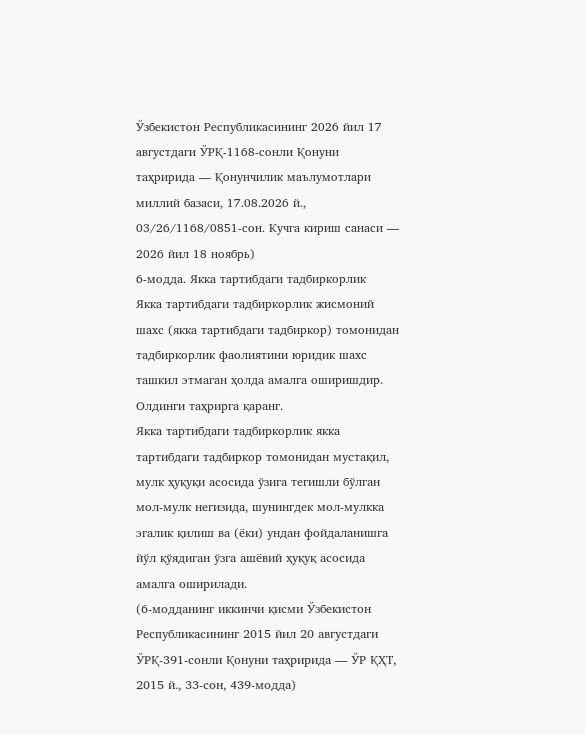Ўзбекистон Республикасининг 2026 йил 17 августдаги ЎРҚ-1168-сонли Қонуни таҳририда — Қонунчилик маълумотлари миллий базаси, 17.08.2026 й., 03/26/1168/0851-сон. Кучга кириш санаси — 2026 йил 18 ноябрь)
6-модда. Якка тартибдаги тадбиркорлик
Якка тартибдаги тадбиркорлик жисмоний шахс (якка тартибдаги тадбиркор) томонидан тадбиркорлик фаолиятини юридик шахс ташкил этмаган ҳолда амалга оширишдир.
Олдинги таҳрирга қаранг.
Якка тартибдаги тадбиркорлик якка тартибдаги тадбиркор томонидан мустақил, мулк ҳуқуқи асосида ўзига тегишли бўлган мол-мулк негизида, шунингдек мол-мулкка эгалик қилиш ва (ёки) ундан фойдаланишга йўл қўядиган ўзга ашёвий ҳуқуқ асосида амалга оширилади.
(6-модданинг иккинчи қисми Ўзбекистон Республикасининг 2015 йил 20 августдаги ЎРҚ-391-сонли Қонуни таҳририда — ЎР ҚҲТ, 2015 й., 33-сон, 439-модда)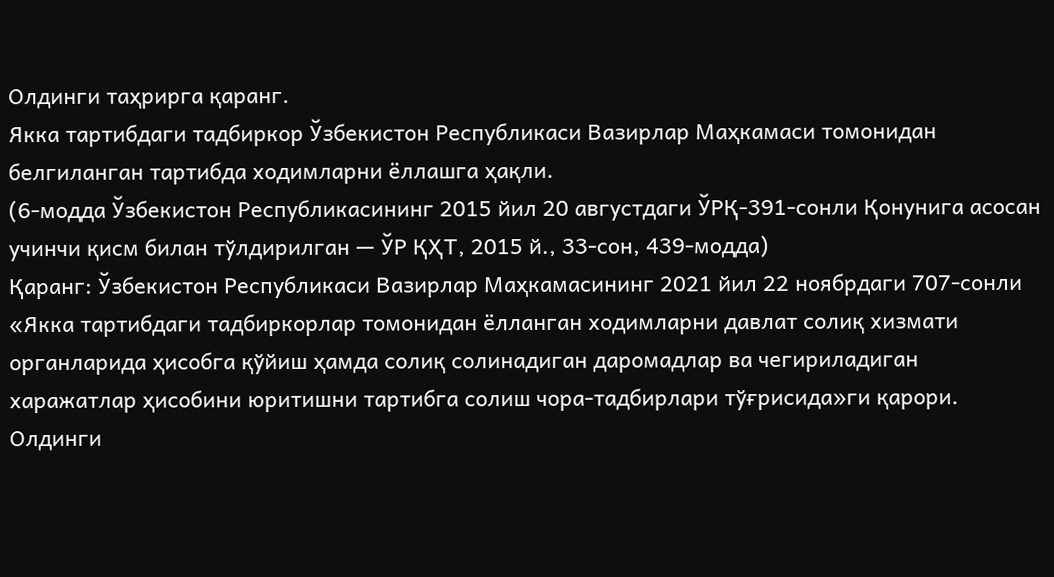Олдинги таҳрирга қаранг.
Якка тартибдаги тадбиркор Ўзбекистон Республикаси Вазирлар Маҳкамаси томонидан белгиланган тартибда ходимларни ёллашга ҳақли.
(6-модда Ўзбекистон Республикасининг 2015 йил 20 августдаги ЎРҚ-391-сонли Қонунига асосан учинчи қисм билан тўлдирилган — ЎР ҚҲТ, 2015 й., 33-сон, 439-модда)
Қаранг: Ўзбекистон Республикаси Вазирлар Маҳкамасининг 2021 йил 22 ноябрдаги 707-сонли «Якка тартибдаги тадбиркорлар томонидан ёлланган ходимларни давлат солиқ хизмати органларида ҳисобга қўйиш ҳамда солиқ солинадиган даромадлар ва чегириладиган харажатлар ҳисобини юритишни тартибга солиш чора-тадбирлари тўғрисида»ги қарори.
Олдинги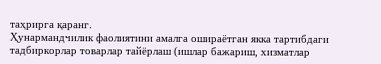таҳрирга қаранг.
Ҳунармандчилик фаолиятини амалга ошираётган якка тартибдаги тадбиркорлар товарлар тайёрлаш (ишлар бажариш, хизматлар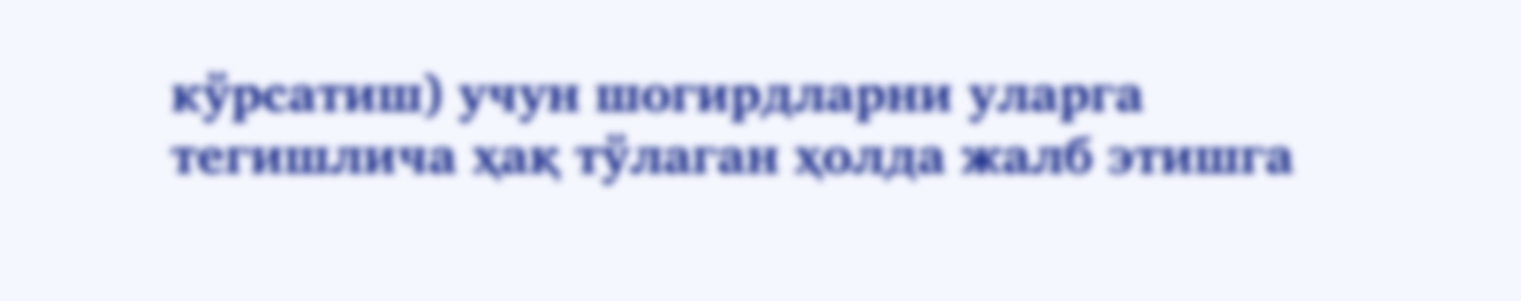кўрсатиш) учун шогирдларни уларга тегишлича ҳақ тўлаган ҳолда жалб этишга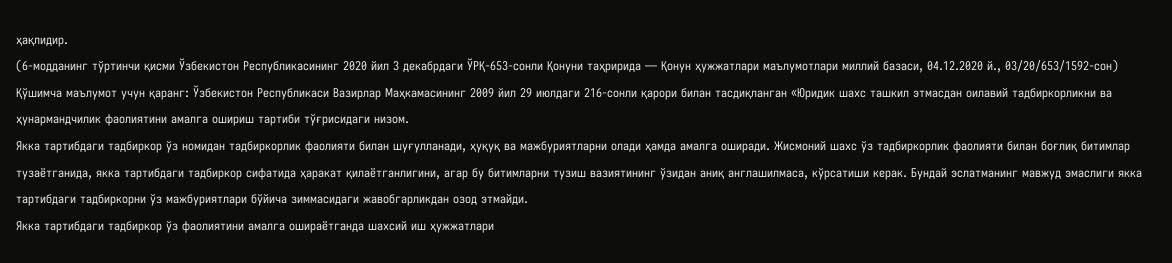ҳақлидир.
(6-модданинг тўртинчи қисми Ўзбекистон Республикасининг 2020 йил 3 декабрдаги ЎРҚ-653-сонли Қонуни таҳририда — Қонун ҳужжатлари маълумотлари миллий базаси, 04.12.2020 й., 03/20/653/1592-сон)
Қўшимча маълумот учун қаранг: Ўзбекистон Республикаси Вазирлар Маҳкамасининг 2009 йил 29 июлдаги 216-сонли қарори билан тасдиқланган «Юридик шахс ташкил этмасдан оилавий тадбиркорликни ва ҳунармандчилик фаолиятини амалга ошириш тартиби тўғрисидаги низом.
Якка тартибдаги тадбиркор ўз номидан тадбиркорлик фаолияти билан шуғулланади, ҳуқуқ ва мажбуриятларни олади ҳамда амалга оширади. Жисмоний шахс ўз тадбиркорлик фаолияти билан боғлиқ битимлар тузаётганида, якка тартибдаги тадбиркор сифатида ҳаракат қилаётганлигини, агар бу битимларни тузиш вазиятининг ўзидан аниқ англашилмаса, кўрсатиши керак. Бундай эслатманинг мавжуд эмаслиги якка тартибдаги тадбиркорни ўз мажбуриятлари бўйича зиммасидаги жавобгарликдан озод этмайди.
Якка тартибдаги тадбиркор ўз фаолиятини амалга ошираётганда шахсий иш ҳужжатлари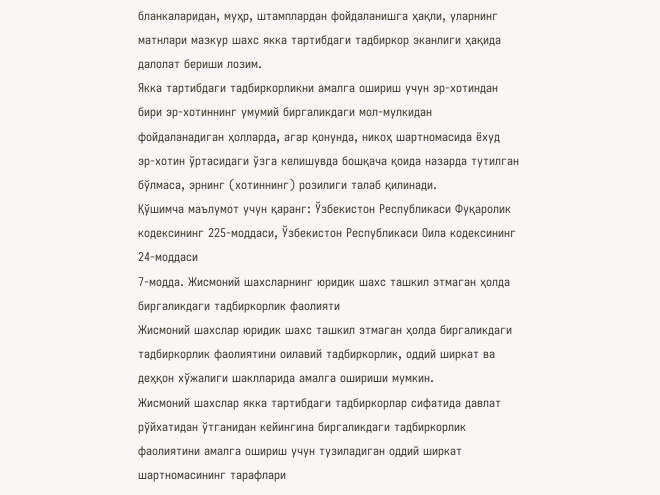бланкаларидан, муҳр, штамплардан фойдаланишга ҳақли, уларнинг матнлари мазкур шахс якка тартибдаги тадбиркор эканлиги ҳақида далолат бериши лозим.
Якка тартибдаги тадбиркорликни амалга ошириш учун эр-хотиндан бири эр-хотиннинг умумий биргаликдаги мол-мулкидан фойдаланадиган ҳолларда, агар қонунда, никоҳ шартномасида ёхуд эр-хотин ўртасидаги ўзга келишувда бошқача қоида назарда тутилган бўлмаса, эрнинг (хотиннинг) розилиги талаб қилинади.
Қўшимча маълумот учун қаранг: Ўзбекистон Республикаси Фуқаролик кодексининг 225-моддаси, Ўзбекистон Республикаси Оила кодексининг 24-моддаси
7-модда. Жисмоний шахсларнинг юридик шахс ташкил этмаган ҳолда биргаликдаги тадбиркорлик фаолияти
Жисмоний шахслар юридик шахс ташкил этмаган ҳолда биргаликдаги тадбиркорлик фаолиятини оилавий тадбиркорлик, оддий ширкат ва деҳқон хўжалиги шаклларида амалга ошириши мумкин.
Жисмоний шахслар якка тартибдаги тадбиркорлар сифатида давлат рўйхатидан ўтганидан кейингина биргаликдаги тадбиркорлик фаолиятини амалга ошириш учун тузиладиган оддий ширкат шартномасининг тарафлари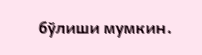бўлиши мумкин.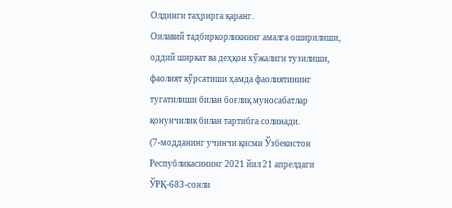Олдинги таҳрирга қаранг.
Оилавий тадбиркорликнинг амалга оширилиши, оддий ширкат ва деҳқон хўжалиги тузилиши, фаолият кўрсатиши ҳамда фаолиятининг тугатилиши билан боғлиқ муносабатлар қонунчилик билан тартибга солинади.
(7-модданинг учинчи қисми Ўзбекистон Республикасининг 2021 йил 21 апрелдаги ЎРҚ-683-сонли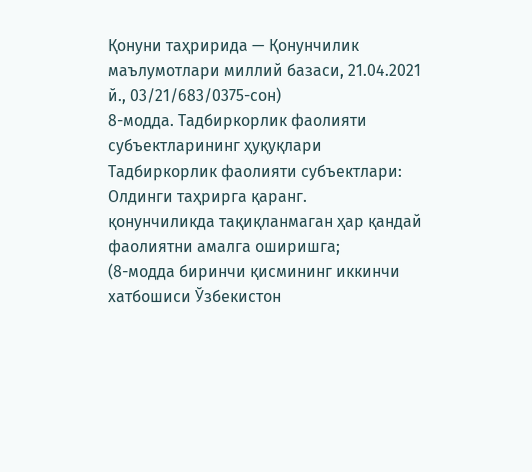Қонуни таҳририда — Қонунчилик маълумотлари миллий базаси, 21.04.2021 й., 03/21/683/0375-сон)
8-модда. Тадбиркорлик фаолияти субъектларининг ҳуқуқлари
Тадбиркорлик фаолияти субъектлари:
Олдинги таҳрирга қаранг.
қонунчиликда тақиқланмаган ҳар қандай фаолиятни амалга оширишга;
(8-модда биринчи қисмининг иккинчи хатбошиси Ўзбекистон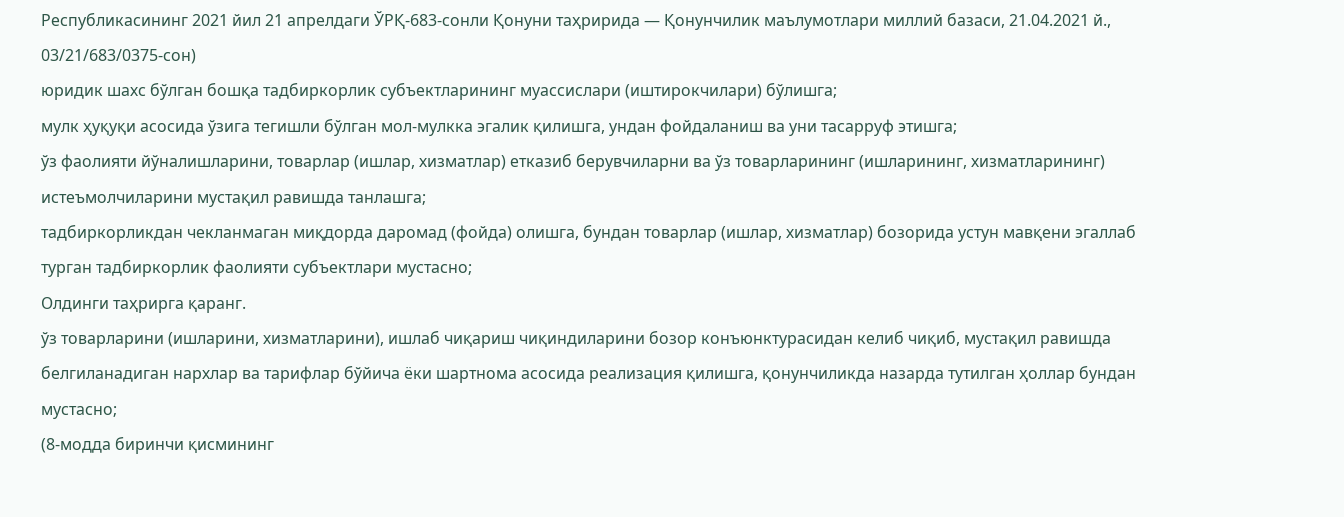Республикасининг 2021 йил 21 апрелдаги ЎРҚ-683-сонли Қонуни таҳририда — Қонунчилик маълумотлари миллий базаси, 21.04.2021 й., 03/21/683/0375-сон)
юридик шахс бўлган бошқа тадбиркорлик субъектларининг муассислари (иштирокчилари) бўлишга;
мулк ҳуқуқи асосида ўзига тегишли бўлган мол-мулкка эгалик қилишга, ундан фойдаланиш ва уни тасарруф этишга;
ўз фаолияти йўналишларини, товарлар (ишлар, хизматлар) етказиб берувчиларни ва ўз товарларининг (ишларининг, хизматларининг) истеъмолчиларини мустақил равишда танлашга;
тадбиркорликдан чекланмаган миқдорда даромад (фойда) олишга, бундан товарлар (ишлар, хизматлар) бозорида устун мавқени эгаллаб турган тадбиркорлик фаолияти субъектлари мустасно;
Олдинги таҳрирга қаранг.
ўз товарларини (ишларини, хизматларини), ишлаб чиқариш чиқиндиларини бозор конъюнктурасидан келиб чиқиб, мустақил равишда белгиланадиган нархлар ва тарифлар бўйича ёки шартнома асосида реализация қилишга, қонунчиликда назарда тутилган ҳоллар бундан мустасно;
(8-модда биринчи қисмининг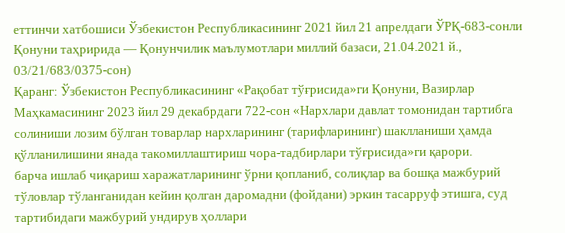еттинчи хатбошиси Ўзбекистон Республикасининг 2021 йил 21 апрелдаги ЎРҚ-683-сонли Қонуни таҳририда — Қонунчилик маълумотлари миллий базаси, 21.04.2021 й., 03/21/683/0375-сон)
Қаранг: Ўзбекистон Республикасининг «Рақобат тўғрисида»ги Қонуни, Вазирлар Маҳкамасининг 2023 йил 29 декабрдаги 722-сон «Нархлари давлат томонидан тартибга солиниши лозим бўлган товарлар нархларининг (тарифларининг) шаклланиши ҳамда қўлланилишини янада такомиллаштириш чора-тадбирлари тўғрисида»ги қарори.
барча ишлаб чиқариш харажатларининг ўрни қопланиб, солиқлар ва бошқа мажбурий тўловлар тўланганидан кейин қолган даромадни (фойдани) эркин тасарруф этишга, суд тартибидаги мажбурий ундирув ҳоллари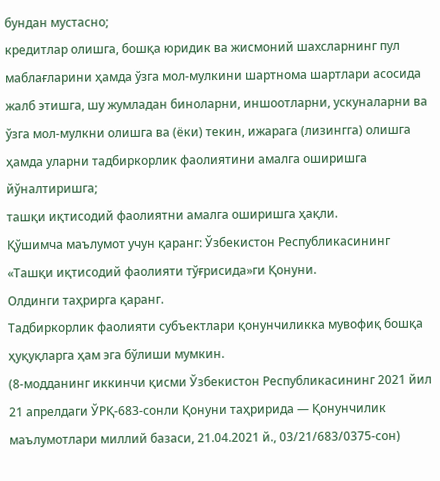бундан мустасно;
кредитлар олишга, бошқа юридик ва жисмоний шахсларнинг пул маблағларини ҳамда ўзга мол-мулкини шартнома шартлари асосида жалб этишга, шу жумладан биноларни, иншоотларни, ускуналарни ва ўзга мол-мулкни олишга ва (ёки) текин, ижарага (лизингга) олишга ҳамда уларни тадбиркорлик фаолиятини амалга оширишга йўналтиришга;
ташқи иқтисодий фаолиятни амалга оширишга ҳақли.
Қўшимча маълумот учун қаранг: Ўзбекистон Республикасининг «Ташқи иқтисодий фаолияти тўғрисида»ги Қонуни.
Олдинги таҳрирга қаранг.
Тадбиркорлик фаолияти субъектлари қонунчиликка мувофиқ бошқа ҳуқуқларга ҳам эга бўлиши мумкин.
(8-модданинг иккинчи қисми Ўзбекистон Республикасининг 2021 йил 21 апрелдаги ЎРҚ-683-сонли Қонуни таҳририда — Қонунчилик маълумотлари миллий базаси, 21.04.2021 й., 03/21/683/0375-сон)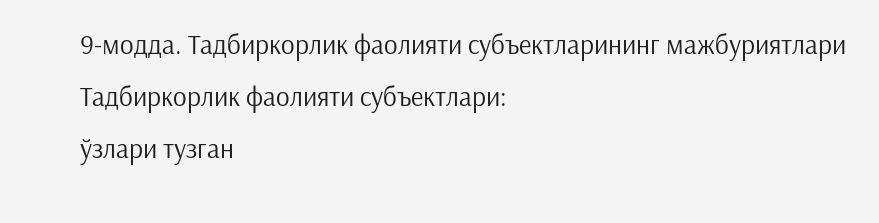9-модда. Тадбиркорлик фаолияти субъектларининг мажбуриятлари
Тадбиркорлик фаолияти субъектлари:
ўзлари тузган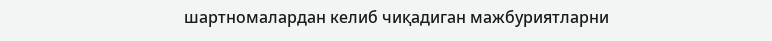шартномалардан келиб чиқадиган мажбуриятларни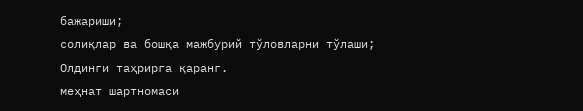бажариши;
солиқлар ва бошқа мажбурий тўловларни тўлаши;
Олдинги таҳрирга қаранг.
меҳнат шартномаси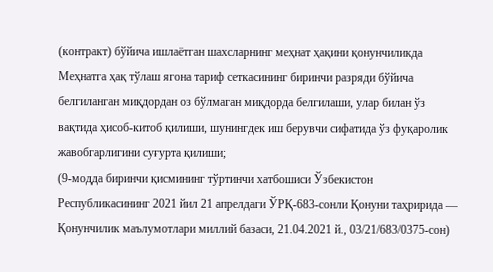(контракт) бўйича ишлаётган шахсларнинг меҳнат ҳақини қонунчиликда Меҳнатга ҳақ тўлаш ягона тариф сеткасининг биринчи разряди бўйича белгиланган миқдордан оз бўлмаган миқдорда белгилаши, улар билан ўз вақтида ҳисоб-китоб қилиши, шунингдек иш берувчи сифатида ўз фуқаролик жавобгарлигини суғурта қилиши;
(9-модда биринчи қисмининг тўртинчи хатбошиси Ўзбекистон Республикасининг 2021 йил 21 апрелдаги ЎРҚ-683-сонли Қонуни таҳририда — Қонунчилик маълумотлари миллий базаси, 21.04.2021 й., 03/21/683/0375-сон)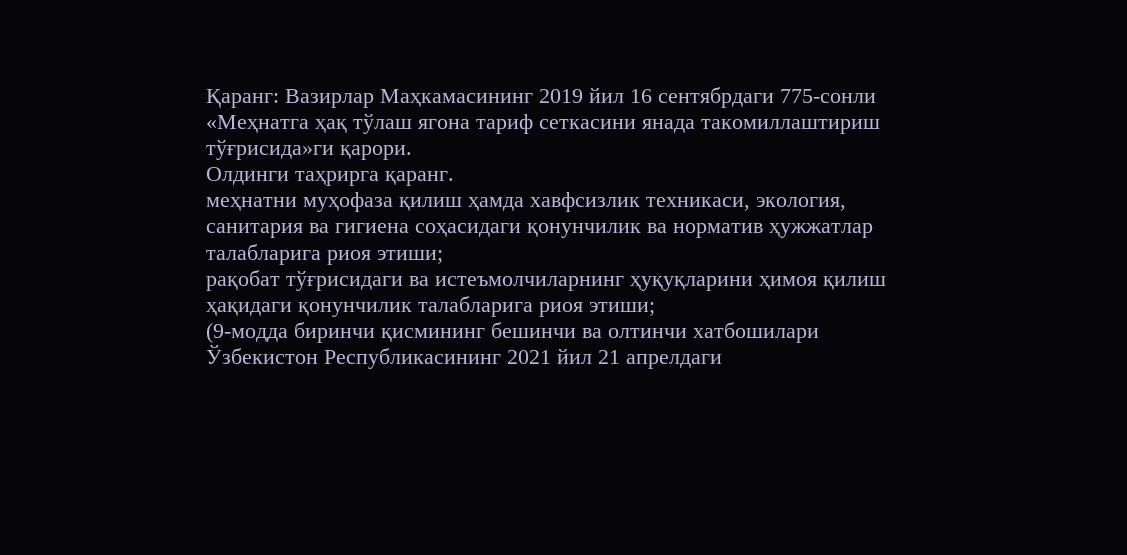Қаранг: Вазирлар Маҳкамасининг 2019 йил 16 сентябрдаги 775-сонли «Меҳнатга ҳақ тўлаш ягона тариф сеткасини янада такомиллаштириш тўғрисида»ги қарори.
Олдинги таҳрирга қаранг.
меҳнатни муҳофаза қилиш ҳамда хавфсизлик техникаси, экология, санитария ва гигиена соҳасидаги қонунчилик ва норматив ҳужжатлар талабларига риоя этиши;
рақобат тўғрисидаги ва истеъмолчиларнинг ҳуқуқларини ҳимоя қилиш ҳақидаги қонунчилик талабларига риоя этиши;
(9-модда биринчи қисмининг бешинчи ва олтинчи хатбошилари Ўзбекистон Республикасининг 2021 йил 21 апрелдаги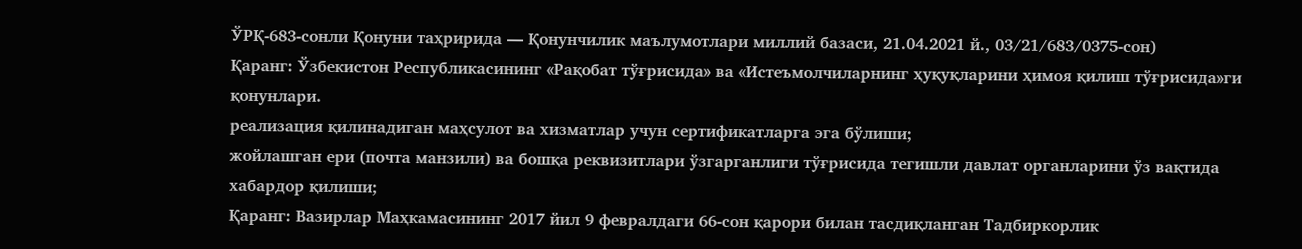ЎРҚ-683-сонли Қонуни таҳририда — Қонунчилик маълумотлари миллий базаси, 21.04.2021 й., 03/21/683/0375-сон)
Қаранг: Ўзбекистон Республикасининг «Рақобат тўғрисида» ва «Истеъмолчиларнинг ҳуқуқларини ҳимоя қилиш тўғрисида»ги қонунлари.
реализация қилинадиган маҳсулот ва хизматлар учун сертификатларга эга бўлиши;
жойлашган ери (почта манзили) ва бошқа реквизитлари ўзгарганлиги тўғрисида тегишли давлат органларини ўз вақтида хабардор қилиши;
Қаранг: Вазирлар Маҳкамасининг 2017 йил 9 февралдаги 66-сон қарори билан тасдиқланган Тадбиркорлик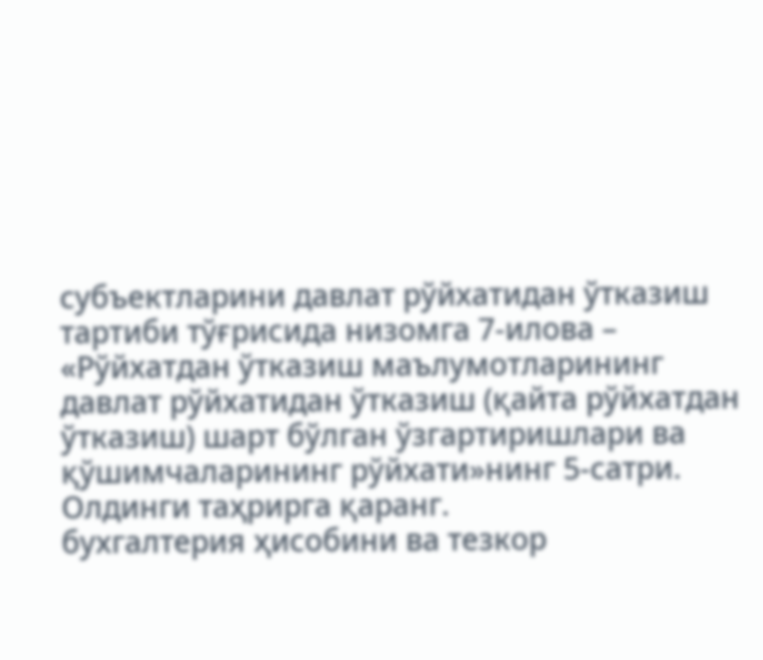субъектларини давлат рўйхатидан ўтказиш тартиби тўғрисида низомга 7-илова – «Рўйхатдан ўтказиш маълумотларининг давлат рўйхатидан ўтказиш (қайта рўйхатдан ўтказиш) шарт бўлган ўзгартиришлари ва қўшимчаларининг рўйхати»нинг 5-сатри.
Олдинги таҳрирга қаранг.
бухгалтерия ҳисобини ва тезкор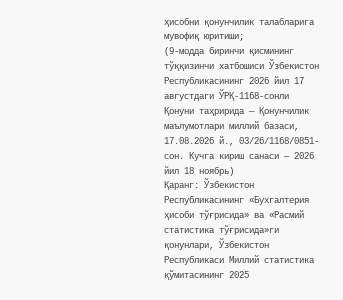ҳисобни қонунчилик талабларига мувофиқ юритиши;
(9-модда биринчи қисмининг тўққизинчи хатбошиси Ўзбекистон Республикасининг 2026 йил 17 августдаги ЎРҚ-1168-сонли Қонуни таҳририда — Қонунчилик маълумотлари миллий базаси, 17.08.2026 й., 03/26/1168/0851-сон. Кучга кириш санаси — 2026 йил 18 ноябрь)
Қаранг: Ўзбекистон Республикасининг «Бухгалтерия ҳисоби тўғрисида» ва «Расмий статистика тўғрисида»ги қонунлари, Ўзбекистон Республикаси Миллий статистика қўмитасининг 2025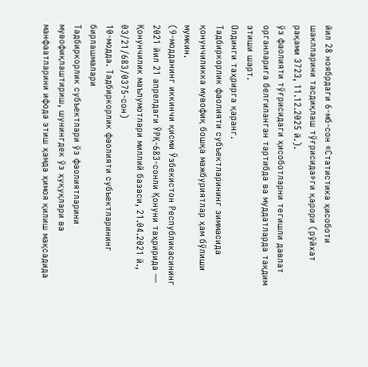йил 28 ноябрдаги 6-мб-сон «Статистика ҳисоботи шаклларини тасдиқлаш тўғрисида»ги қарори (рўйхат рақами 3723, 11.12.2025 й.).
ўз фаолияти тўғрисидаги ҳисоботларни тегишли давлат органларига белгиланган тартибда ва муддатларда тақдим этиши шарт.
Олдинги таҳрирга қаранг.
Тадбиркорлик фаолияти субъектларининг зиммасида қонунчиликка мувофиқ бошқа мажбуриятлар ҳам бўлиши мумкин.
(9-модданинг иккинчи қисми Ўзбекистон Республикасининг 2021 йил 21 апрелдаги ЎРҚ-683-сонли Қонуни таҳририда — Қонунчилик маълумотлари миллий базаси, 21.04.2021 й., 03/21/683/0375-сон)
10-модда. Тадбиркорлик фаолияти субъектларининг бирлашмалари
Тадбиркорлик субъектлари ўз фаолиятларини мувофиқлаштириш, шунингдек ўз ҳуқуқлари ва манфаатларини ифода этиш ҳамда ҳимоя қилиш мақсадида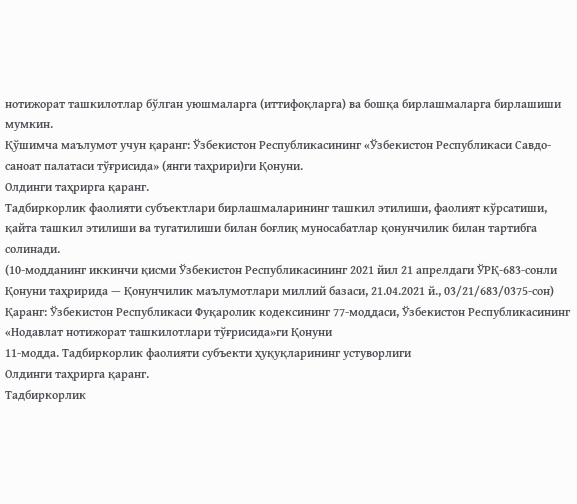нотижорат ташкилотлар бўлган уюшмаларга (иттифоқларга) ва бошқа бирлашмаларга бирлашиши мумкин.
Қўшимча маълумот учун қаранг: Ўзбекистон Республикасининг «Ўзбекистон Республикаси Савдо-саноат палатаси тўғрисида» (янги таҳрири)ги Қонуни.
Олдинги таҳрирга қаранг.
Тадбиркорлик фаолияти субъектлари бирлашмаларининг ташкил этилиши, фаолият кўрсатиши, қайта ташкил этилиши ва тугатилиши билан боғлиқ муносабатлар қонунчилик билан тартибга солинади.
(10-модданинг иккинчи қисми Ўзбекистон Республикасининг 2021 йил 21 апрелдаги ЎРҚ-683-сонли Қонуни таҳририда — Қонунчилик маълумотлари миллий базаси, 21.04.2021 й., 03/21/683/0375-сон)
Қаранг: Ўзбекистон Республикаси Фуқаролик кодексининг 77-моддаси, Ўзбекистон Республикасининг «Нодавлат нотижорат ташкилотлари тўғрисида»ги Қонуни
11-модда. Тадбиркорлик фаолияти субъекти ҳуқуқларининг устуворлиги
Олдинги таҳрирга қаранг.
Тадбиркорлик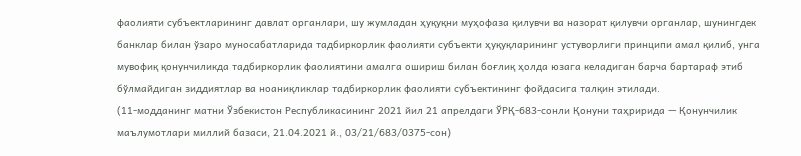фаолияти субъектларининг давлат органлари, шу жумладан ҳуқуқни муҳофаза қилувчи ва назорат қилувчи органлар, шунингдек банклар билан ўзаро муносабатларида тадбиркорлик фаолияти субъекти ҳуқуқларининг устуворлиги принципи амал қилиб, унга мувофиқ қонунчиликда тадбиркорлик фаолиятини амалга ошириш билан боғлиқ ҳолда юзага келадиган барча бартараф этиб бўлмайдиган зиддиятлар ва ноаниқликлар тадбиркорлик фаолияти субъектининг фойдасига талқин этилади.
(11-модданинг матни Ўзбекистон Республикасининг 2021 йил 21 апрелдаги ЎРҚ-683-сонли Қонуни таҳририда — Қонунчилик маълумотлари миллий базаси, 21.04.2021 й., 03/21/683/0375-сон)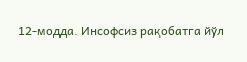12-модда. Инсофсиз рақобатга йўл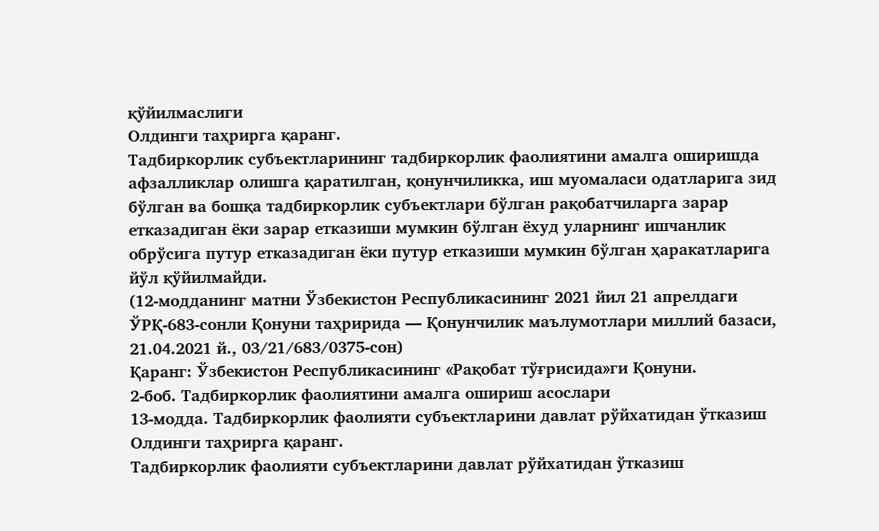қўйилмаслиги
Олдинги таҳрирга қаранг.
Тадбиркорлик субъектларининг тадбиркорлик фаолиятини амалга оширишда афзалликлар олишга қаратилган, қонунчиликка, иш муомаласи одатларига зид бўлган ва бошқа тадбиркорлик субъектлари бўлган рақобатчиларга зарар етказадиган ёки зарар етказиши мумкин бўлган ёхуд уларнинг ишчанлик обрўсига путур етказадиган ёки путур етказиши мумкин бўлган ҳаракатларига йўл қўйилмайди.
(12-модданинг матни Ўзбекистон Республикасининг 2021 йил 21 апрелдаги ЎРҚ-683-сонли Қонуни таҳририда — Қонунчилик маълумотлари миллий базаси, 21.04.2021 й., 03/21/683/0375-сон)
Қаранг: Ўзбекистон Республикасининг «Рақобат тўғрисида»ги Қонуни.
2-боб. Тадбиркорлик фаолиятини амалга ошириш асослари
13-модда. Тадбиркорлик фаолияти субъектларини давлат рўйхатидан ўтказиш
Олдинги таҳрирга қаранг.
Тадбиркорлик фаолияти субъектларини давлат рўйхатидан ўтказиш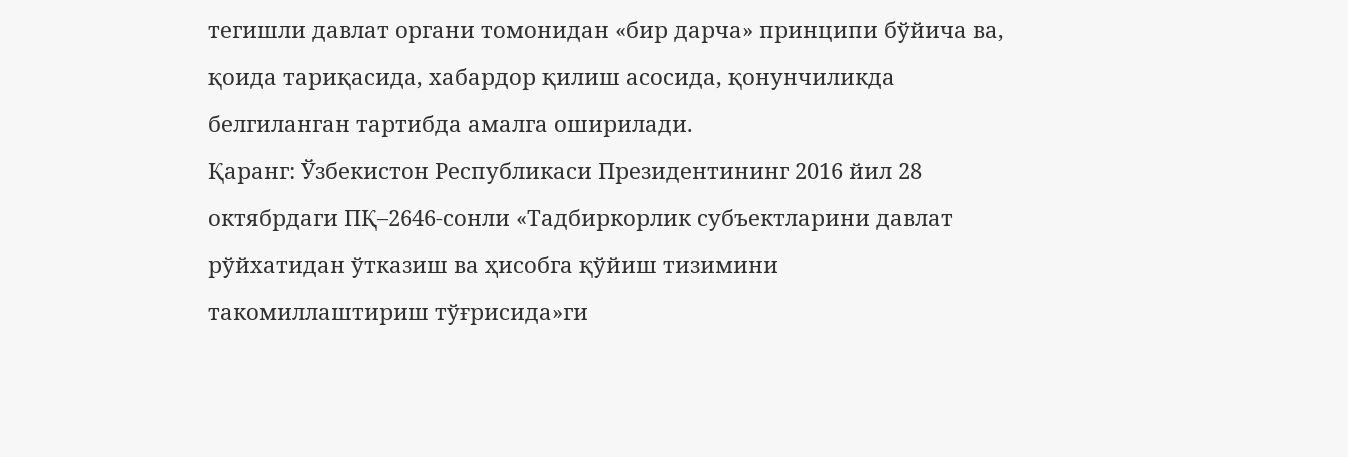тегишли давлат органи томонидан «бир дарча» принципи бўйича ва, қоида тариқасида, хабардор қилиш асосида, қонунчиликда белгиланган тартибда амалга оширилади.
Қаранг: Ўзбекистон Республикаси Президентининг 2016 йил 28 октябрдаги ПҚ–2646-сонли «Тадбиркорлик субъектларини давлат рўйхатидан ўтказиш ва ҳисобга қўйиш тизимини такомиллаштириш тўғрисида»ги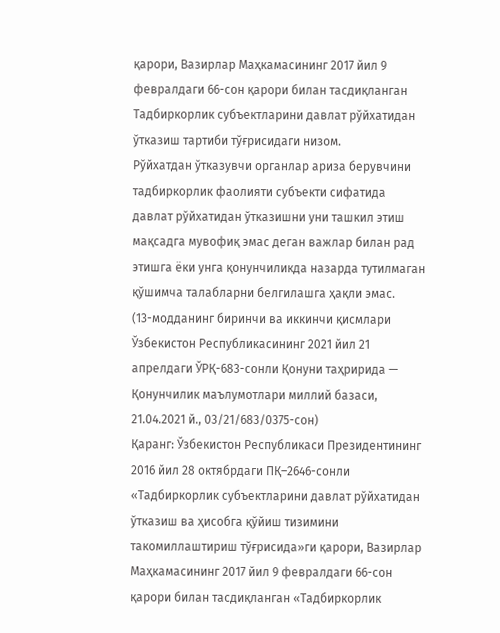қарори, Вазирлар Маҳкамасининг 2017 йил 9 февралдаги 66-сон қарори билан тасдиқланган Тадбиркорлик субъектларини давлат рўйхатидан ўтказиш тартиби тўғрисидаги низом.
Рўйхатдан ўтказувчи органлар ариза берувчини тадбиркорлик фаолияти субъекти сифатида давлат рўйхатидан ўтказишни уни ташкил этиш мақсадга мувофиқ эмас деган важлар билан рад этишга ёки унга қонунчиликда назарда тутилмаган қўшимча талабларни белгилашга ҳақли эмас.
(13-модданинг биринчи ва иккинчи қисмлари Ўзбекистон Республикасининг 2021 йил 21 апрелдаги ЎРҚ-683-сонли Қонуни таҳририда — Қонунчилик маълумотлари миллий базаси, 21.04.2021 й., 03/21/683/0375-сон)
Қаранг: Ўзбекистон Республикаси Президентининг 2016 йил 28 октябрдаги ПҚ–2646-сонли «Тадбиркорлик субъектларини давлат рўйхатидан ўтказиш ва ҳисобга қўйиш тизимини такомиллаштириш тўғрисида»ги қарори, Вазирлар Маҳкамасининг 2017 йил 9 февралдаги 66-сон қарори билан тасдиқланган «Тадбиркорлик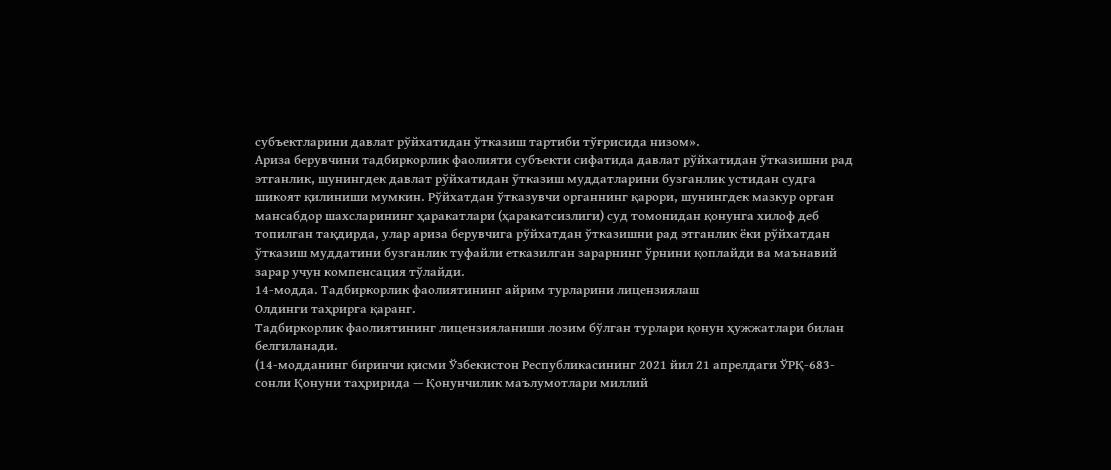субъектларини давлат рўйхатидан ўтказиш тартиби тўғрисида низом».
Ариза берувчини тадбиркорлик фаолияти субъекти сифатида давлат рўйхатидан ўтказишни рад этганлик, шунингдек давлат рўйхатидан ўтказиш муддатларини бузганлик устидан судга шикоят қилиниши мумкин. Рўйхатдан ўтказувчи органнинг қарори, шунингдек мазкур орган мансабдор шахсларининг ҳаракатлари (ҳаракатсизлиги) суд томонидан қонунга хилоф деб топилган тақдирда, улар ариза берувчига рўйхатдан ўтказишни рад этганлик ёки рўйхатдан ўтказиш муддатини бузганлик туфайли етказилган зарарнинг ўрнини қоплайди ва маънавий зарар учун компенсация тўлайди.
14-модда. Тадбиркорлик фаолиятининг айрим турларини лицензиялаш
Олдинги таҳрирга қаранг.
Тадбиркорлик фаолиятининг лицензияланиши лозим бўлган турлари қонун ҳужжатлари билан белгиланади.
(14-модданинг биринчи қисми Ўзбекистон Республикасининг 2021 йил 21 апрелдаги ЎРҚ-683-сонли Қонуни таҳририда — Қонунчилик маълумотлари миллий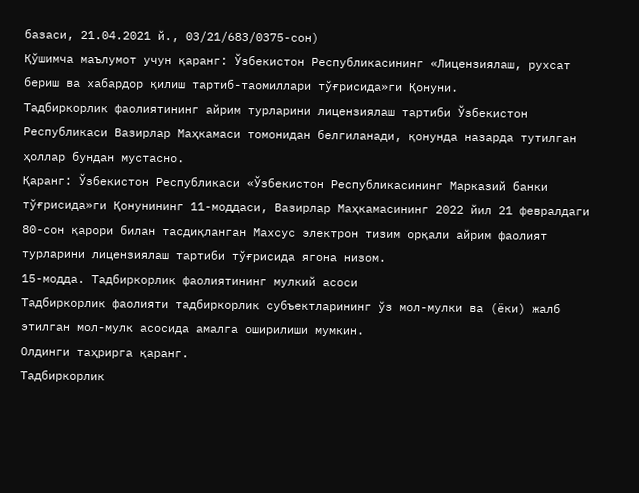базаси, 21.04.2021 й., 03/21/683/0375-сон)
Қўшимча маълумот учун қаранг: Ўзбекистон Республикасининг «Лицензиялаш, рухсат бериш ва хабардор қилиш тартиб-таомиллари тўғрисида»ги Қонуни.
Тадбиркорлик фаолиятининг айрим турларини лицензиялаш тартиби Ўзбекистон Республикаси Вазирлар Маҳкамаси томонидан белгиланади, қонунда назарда тутилган ҳоллар бундан мустасно.
Қаранг: Ўзбекистон Республикаси «Ўзбекистон Республикасининг Марказий банки тўғрисида»ги Қонунининг 11-моддаси, Вазирлар Маҳкамасининг 2022 йил 21 февралдаги 80-сон қарори билан тасдиқланган Махсус электрон тизим орқали айрим фаолият турларини лицензиялаш тартиби тўғрисида ягона низом.
15-модда. Тадбиркорлик фаолиятининг мулкий асоси
Тадбиркорлик фаолияти тадбиркорлик субъектларининг ўз мол-мулки ва (ёки) жалб этилган мол-мулк асосида амалга оширилиши мумкин.
Олдинги таҳрирга қаранг.
Тадбиркорлик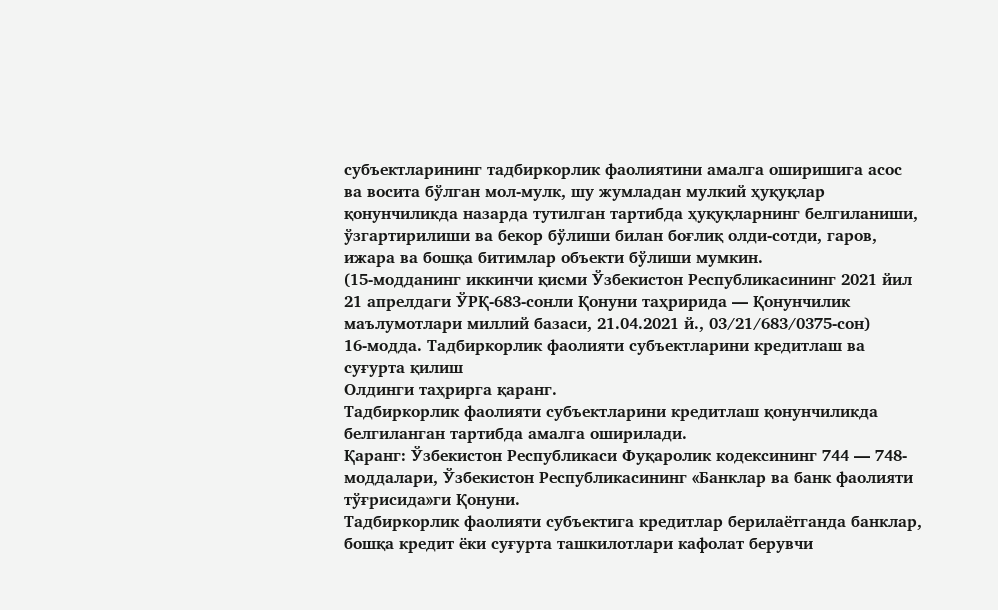субъектларининг тадбиркорлик фаолиятини амалга оширишига асос ва восита бўлган мол-мулк, шу жумладан мулкий ҳуқуқлар қонунчиликда назарда тутилган тартибда ҳуқуқларнинг белгиланиши, ўзгартирилиши ва бекор бўлиши билан боғлиқ олди-сотди, гаров, ижара ва бошқа битимлар объекти бўлиши мумкин.
(15-модданинг иккинчи қисми Ўзбекистон Республикасининг 2021 йил 21 апрелдаги ЎРҚ-683-сонли Қонуни таҳририда — Қонунчилик маълумотлари миллий базаси, 21.04.2021 й., 03/21/683/0375-сон)
16-модда. Тадбиркорлик фаолияти субъектларини кредитлаш ва суғурта қилиш
Олдинги таҳрирга қаранг.
Тадбиркорлик фаолияти субъектларини кредитлаш қонунчиликда белгиланган тартибда амалга оширилади.
Қаранг: Ўзбекистон Республикаси Фуқаролик кодексининг 744 — 748-моддалари, Ўзбекистон Республикасининг «Банклар ва банк фаолияти тўғрисида»ги Қонуни.
Тадбиркорлик фаолияти субъектига кредитлар берилаётганда банклар, бошқа кредит ёки суғурта ташкилотлари кафолат берувчи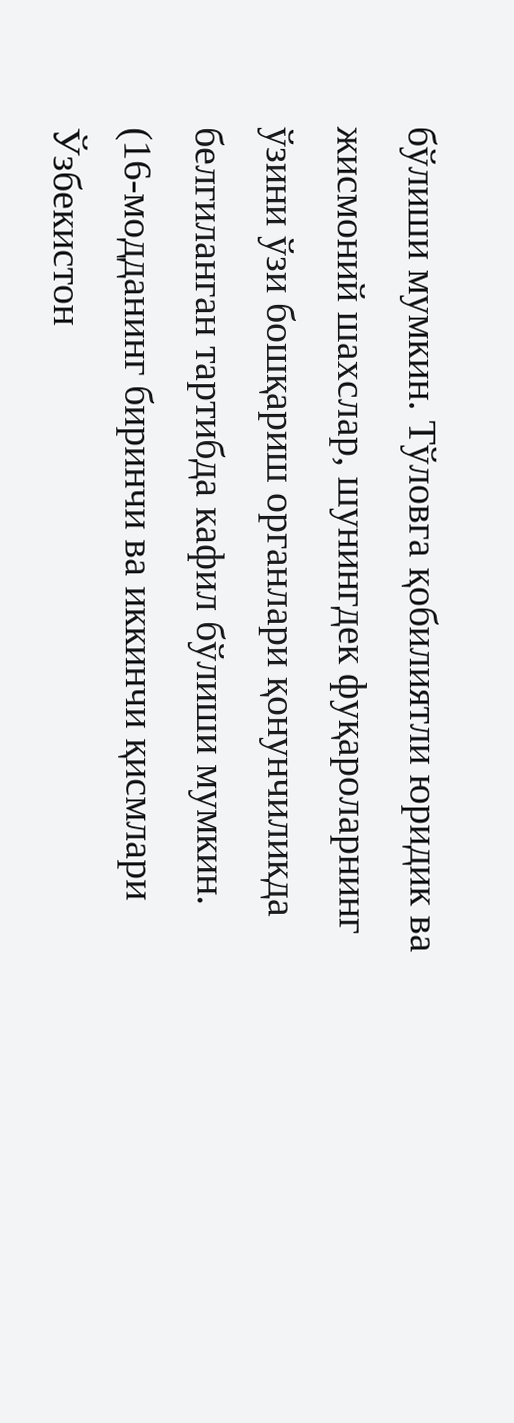бўлиши мумкин. Тўловга қобилиятли юридик ва жисмоний шахслар, шунингдек фуқароларнинг ўзини ўзи бошқариш органлари қонунчиликда белгиланган тартибда кафил бўлиши мумкин.
(16-модданинг биринчи ва иккинчи қисмлари Ўзбекистон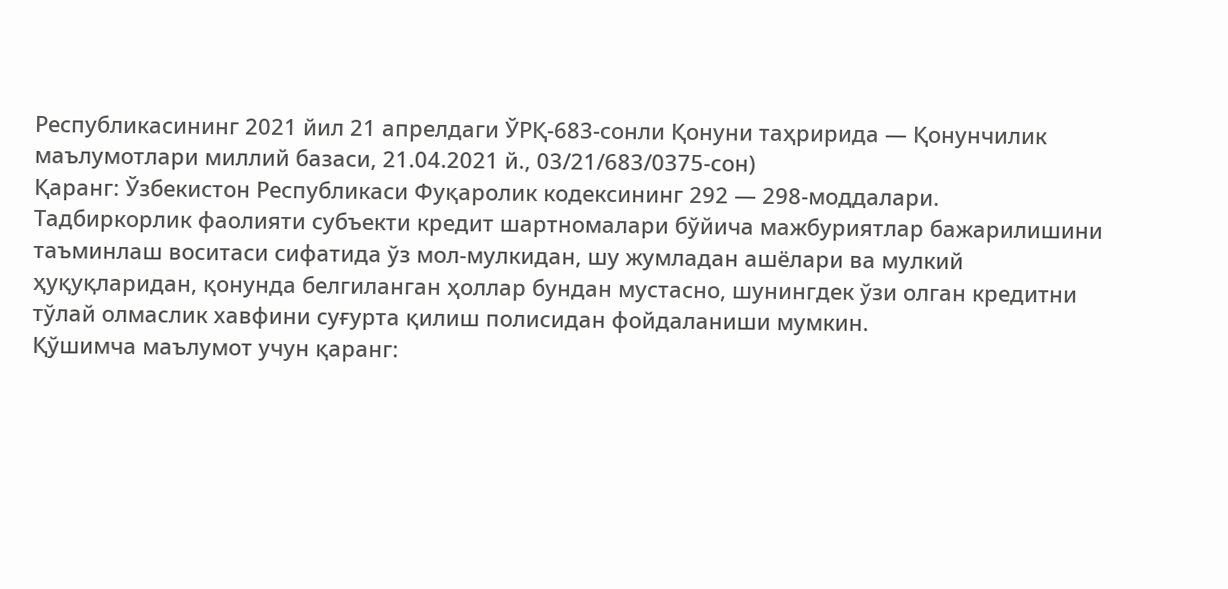Республикасининг 2021 йил 21 апрелдаги ЎРҚ-683-сонли Қонуни таҳририда — Қонунчилик маълумотлари миллий базаси, 21.04.2021 й., 03/21/683/0375-сон)
Қаранг: Ўзбекистон Республикаси Фуқаролик кодексининг 292 — 298-моддалари.
Тадбиркорлик фаолияти субъекти кредит шартномалари бўйича мажбуриятлар бажарилишини таъминлаш воситаси сифатида ўз мол-мулкидан, шу жумладан ашёлари ва мулкий ҳуқуқларидан, қонунда белгиланган ҳоллар бундан мустасно, шунингдек ўзи олган кредитни тўлай олмаслик хавфини суғурта қилиш полисидан фойдаланиши мумкин.
Қўшимча маълумот учун қаранг: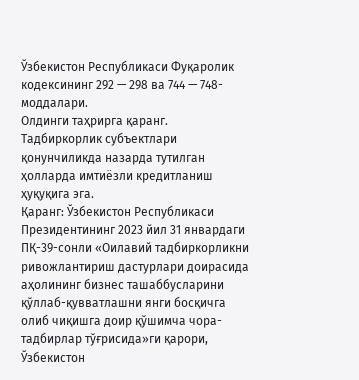Ўзбекистон Республикаси Фуқаролик кодексининг 292 — 298 ва 744 — 748-моддалари.
Олдинги таҳрирга қаранг.
Тадбиркорлик субъектлари қонунчиликда назарда тутилган ҳолларда имтиёзли кредитланиш ҳуқуқига эга.
Қаранг: Ўзбекистон Республикаси Президентининг 2023 йил 31 январдаги ПҚ-39-сонли «Оилавий тадбиркорликни ривожлантириш дастурлари доирасида аҳолининг бизнес ташаббусларини қўллаб-қувватлашни янги босқичга олиб чиқишга доир қўшимча чора-тадбирлар тўғрисида»ги қарори, Ўзбекистон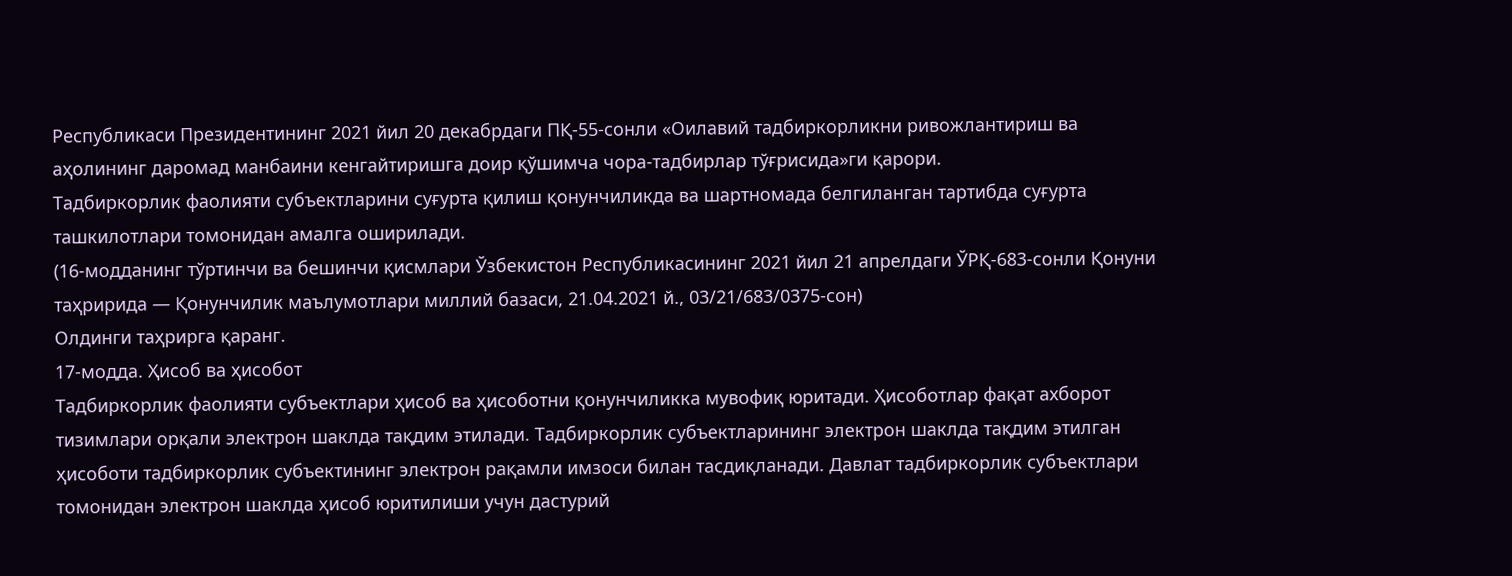Республикаси Президентининг 2021 йил 20 декабрдаги ПҚ-55-сонли «Оилавий тадбиркорликни ривожлантириш ва аҳолининг даромад манбаини кенгайтиришга доир қўшимча чора-тадбирлар тўғрисида»ги қарори.
Тадбиркорлик фаолияти субъектларини суғурта қилиш қонунчиликда ва шартномада белгиланган тартибда суғурта ташкилотлари томонидан амалга оширилади.
(16-модданинг тўртинчи ва бешинчи қисмлари Ўзбекистон Республикасининг 2021 йил 21 апрелдаги ЎРҚ-683-сонли Қонуни таҳририда — Қонунчилик маълумотлари миллий базаси, 21.04.2021 й., 03/21/683/0375-сон)
Олдинги таҳрирга қаранг.
17-модда. Ҳисоб ва ҳисобот
Тадбиркорлик фаолияти субъектлари ҳисоб ва ҳисоботни қонунчиликка мувофиқ юритади. Ҳисоботлар фақат ахборот тизимлари орқали электрон шаклда тақдим этилади. Тадбиркорлик субъектларининг электрон шаклда тақдим этилган ҳисоботи тадбиркорлик субъектининг электрон рақамли имзоси билан тасдиқланади. Давлат тадбиркорлик субъектлари томонидан электрон шаклда ҳисоб юритилиши учун дастурий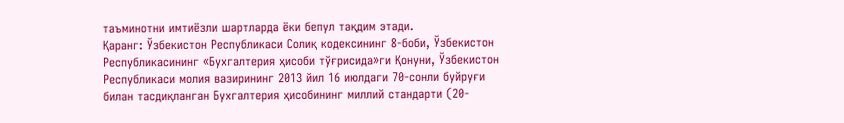таъминотни имтиёзли шартларда ёки бепул тақдим этади.
Қаранг: Ўзбекистон Республикаси Солиқ кодексининг 8-боби, Ўзбекистон Республикасининг «Бухгалтерия ҳисоби тўғрисида»ги Қонуни, Ўзбекистон Республикаси молия вазирининг 2013 йил 16 июлдаги 70-сонли буйруғи билан тасдиқланган Бухгалтерия ҳисобининг миллий стандарти (20-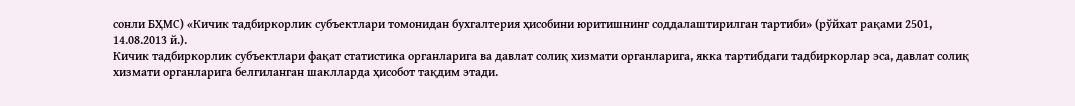сонли БҲМС) «Кичик тадбиркорлик субъектлари томонидан бухгалтерия ҳисобини юритишнинг соддалаштирилган тартиби» (рўйхат рақами 2501, 14.08.2013 й.).
Кичик тадбиркорлик субъектлари фақат статистика органларига ва давлат солиқ хизмати органларига, якка тартибдаги тадбиркорлар эса, давлат солиқ хизмати органларига белгиланган шаклларда ҳисобот тақдим этади.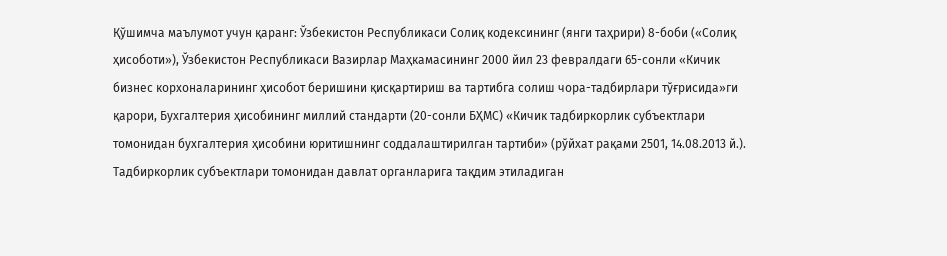Қўшимча маълумот учун қаранг: Ўзбекистон Республикаси Солиқ кодексининг (янги таҳрири) 8-боби («Солиқ ҳисоботи»), Ўзбекистон Республикаси Вазирлар Маҳкамасининг 2000 йил 23 февралдаги 65-сонли «Кичик бизнес корхоналарининг ҳисобот беришини қисқартириш ва тартибга солиш чора-тадбирлари тўғрисида»ги қарори, Бухгалтерия ҳисобининг миллий стандарти (20-сонли БҲМС) «Кичик тадбиркорлик субъектлари томонидан бухгалтерия ҳисобини юритишнинг соддалаштирилган тартиби» (рўйхат рақами 2501, 14.08.2013 й.).
Тадбиркорлик субъектлари томонидан давлат органларига тақдим этиладиган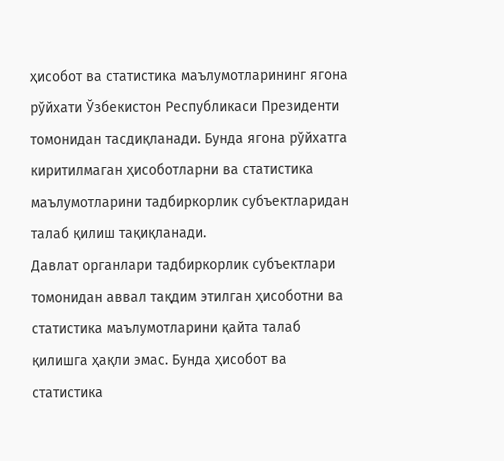ҳисобот ва статистика маълумотларининг ягона рўйхати Ўзбекистон Республикаси Президенти томонидан тасдиқланади. Бунда ягона рўйхатга киритилмаган ҳисоботларни ва статистика маълумотларини тадбиркорлик субъектларидан талаб қилиш тақиқланади.
Давлат органлари тадбиркорлик субъектлари томонидан аввал тақдим этилган ҳисоботни ва статистика маълумотларини қайта талаб қилишга ҳақли эмас. Бунда ҳисобот ва статистика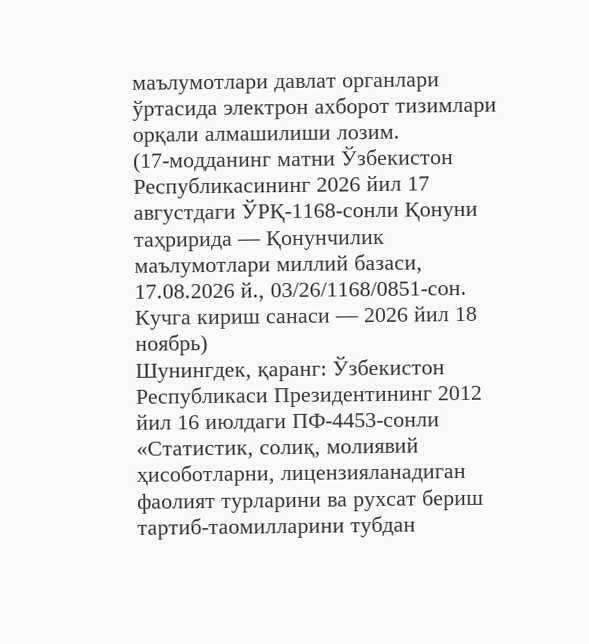маълумотлари давлат органлари ўртасида электрон ахборот тизимлари орқали алмашилиши лозим.
(17-модданинг матни Ўзбекистон Республикасининг 2026 йил 17 августдаги ЎРҚ-1168-сонли Қонуни таҳририда — Қонунчилик маълумотлари миллий базаси, 17.08.2026 й., 03/26/1168/0851-сон. Кучга кириш санаси — 2026 йил 18 ноябрь)
Шунингдек, қаранг: Ўзбекистон Республикаси Президентининг 2012 йил 16 июлдаги ПФ-4453-сонли «Статистик, солиқ, молиявий ҳисоботларни, лицензияланадиган фаолият турларини ва рухсат бериш тартиб-таомилларини тубдан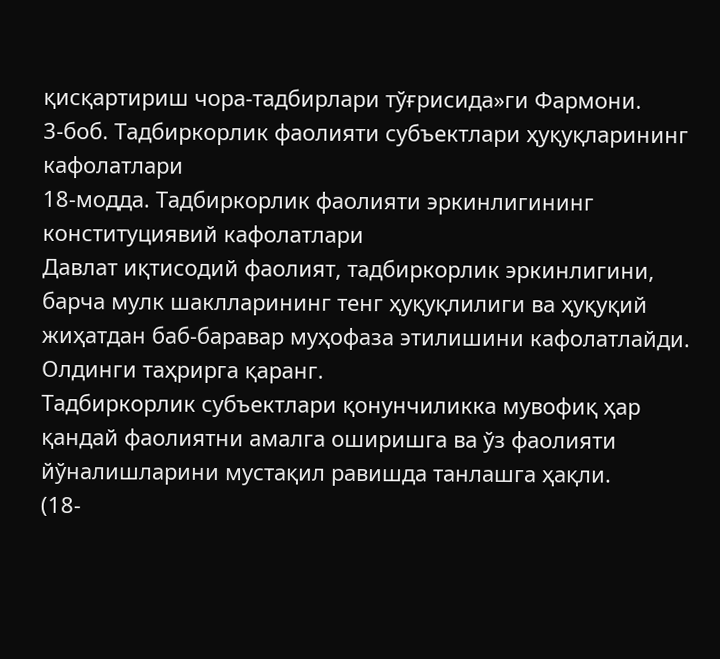қисқартириш чора-тадбирлари тўғрисида»ги Фармони.
3-боб. Тадбиркорлик фаолияти субъектлари ҳуқуқларининг кафолатлари
18-модда. Тадбиркорлик фаолияти эркинлигининг конституциявий кафолатлари
Давлат иқтисодий фаолият, тадбиркорлик эркинлигини, барча мулк шаклларининг тенг ҳуқуқлилиги ва ҳуқуқий жиҳатдан баб-баравар муҳофаза этилишини кафолатлайди.
Олдинги таҳрирга қаранг.
Тадбиркорлик субъектлари қонунчиликка мувофиқ ҳар қандай фаолиятни амалга оширишга ва ўз фаолияти йўналишларини мустақил равишда танлашга ҳақли.
(18-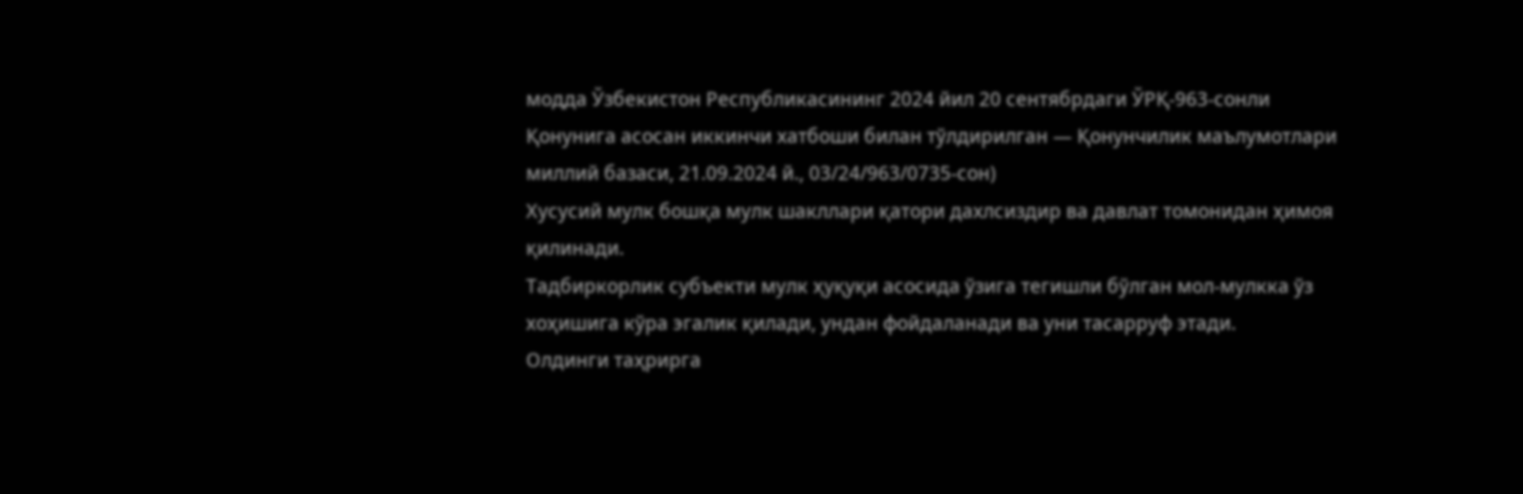модда Ўзбекистон Республикасининг 2024 йил 20 сентябрдаги ЎРҚ-963-сонли Қонунига асосан иккинчи хатбоши билан тўлдирилган — Қонунчилик маълумотлари миллий базаси, 21.09.2024 й., 03/24/963/0735-сон)
Хусусий мулк бошқа мулк шакллари қатори дахлсиздир ва давлат томонидан ҳимоя қилинади.
Тадбиркорлик субъекти мулк ҳуқуқи асосида ўзига тегишли бўлган мол-мулкка ўз хоҳишига кўра эгалик қилади, ундан фойдаланади ва уни тасарруф этади.
Олдинги таҳрирга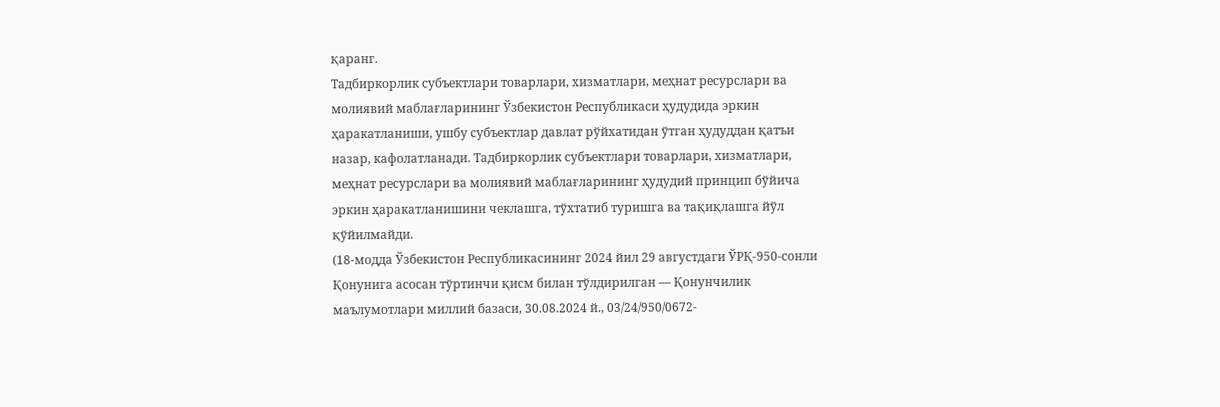қаранг.
Тадбиркорлик субъектлари товарлари, хизматлари, меҳнат ресурслари ва молиявий маблағларининг Ўзбекистон Республикаси ҳудудида эркин ҳаракатланиши, ушбу субъектлар давлат рўйхатидан ўтган ҳудуддан қатъи назар, кафолатланади. Тадбиркорлик субъектлари товарлари, хизматлари, меҳнат ресурслари ва молиявий маблағларининг ҳудудий принцип бўйича эркин ҳаракатланишини чеклашга, тўхтатиб туришга ва тақиқлашга йўл қўйилмайди.
(18-модда Ўзбекистон Республикасининг 2024 йил 29 августдаги ЎРҚ-950-сонли Қонунига асосан тўртинчи қисм билан тўлдирилган — Қонунчилик маълумотлари миллий базаси, 30.08.2024 й., 03/24/950/0672-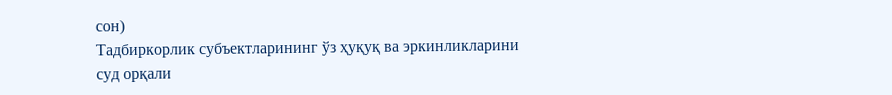сон)
Тадбиркорлик субъектларининг ўз ҳуқуқ ва эркинликларини суд орқали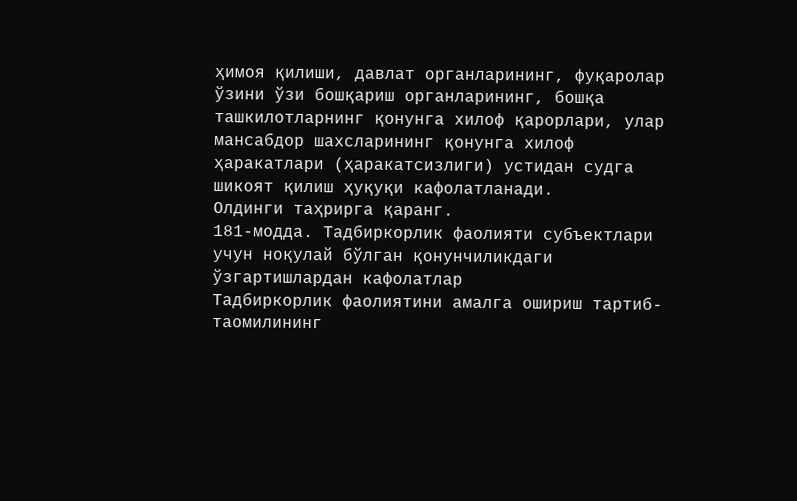ҳимоя қилиши, давлат органларининг, фуқаролар ўзини ўзи бошқариш органларининг, бошқа ташкилотларнинг қонунга хилоф қарорлари, улар мансабдор шахсларининг қонунга хилоф ҳаракатлари (ҳаракатсизлиги) устидан судга шикоят қилиш ҳуқуқи кафолатланади.
Олдинги таҳрирга қаранг.
181-модда. Тадбиркорлик фаолияти субъектлари учун ноқулай бўлган қонунчиликдаги ўзгартишлардан кафолатлар
Тадбиркорлик фаолиятини амалга ошириш тартиб-таомилининг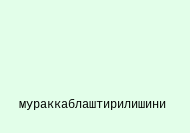мураккаблаштирилишини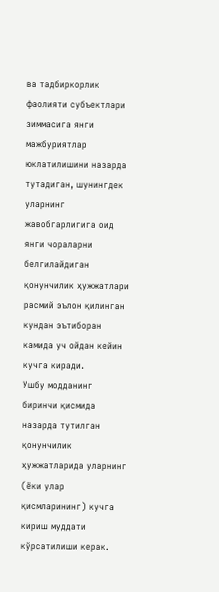ва тадбиркорлик фаолияти субъектлари зиммасига янги мажбуриятлар юклатилишини назарда тутадиган, шунингдек уларнинг жавобгарлигига оид янги чораларни белгилайдиган қонунчилик ҳужжатлари расмий эълон қилинган кундан эътиборан камида уч ойдан кейин кучга киради.
Ушбу модданинг биринчи қисмида назарда тутилган қонунчилик ҳужжатларида уларнинг (ёки улар қисмларининг) кучга кириш муддати кўрсатилиши керак.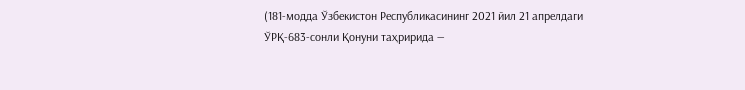(181-модда Ўзбекистон Республикасининг 2021 йил 21 апрелдаги ЎРҚ-683-сонли Қонуни таҳририда —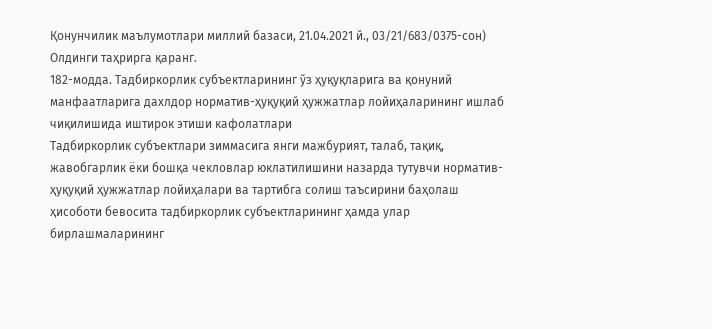Қонунчилик маълумотлари миллий базаси, 21.04.2021 й., 03/21/683/0375-сон)
Олдинги таҳрирга қаранг.
182-модда. Тадбиркорлик субъектларининг ўз ҳуқуқларига ва қонуний манфаатларига дахлдор норматив-ҳуқуқий ҳужжатлар лойиҳаларининг ишлаб чиқилишида иштирок этиши кафолатлари
Тадбиркорлик субъектлари зиммасига янги мажбурият, талаб, тақиқ, жавобгарлик ёки бошқа чекловлар юклатилишини назарда тутувчи норматив-ҳуқуқий ҳужжатлар лойиҳалари ва тартибга солиш таъсирини баҳолаш ҳисоботи бевосита тадбиркорлик субъектларининг ҳамда улар бирлашмаларининг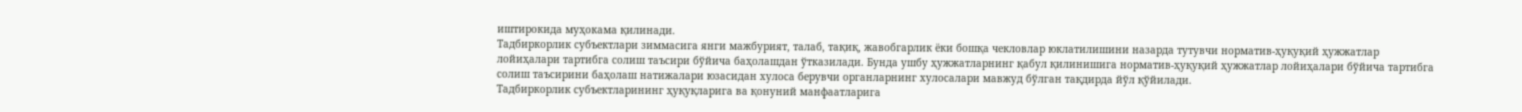иштирокида муҳокама қилинади.
Тадбиркорлик субъектлари зиммасига янги мажбурият, талаб, тақиқ, жавобгарлик ёки бошқа чекловлар юклатилишини назарда тутувчи норматив-ҳуқуқий ҳужжатлар лойиҳалари тартибга солиш таъсири бўйича баҳолашдан ўтказилади. Бунда ушбу ҳужжатларнинг қабул қилинишига норматив-ҳуқуқий ҳужжатлар лойиҳалари бўйича тартибга солиш таъсирини баҳолаш натижалари юзасидан хулоса берувчи органларнинг хулосалари мавжуд бўлган тақдирда йўл қўйилади.
Тадбиркорлик субъектларининг ҳуқуқларига ва қонуний манфаатларига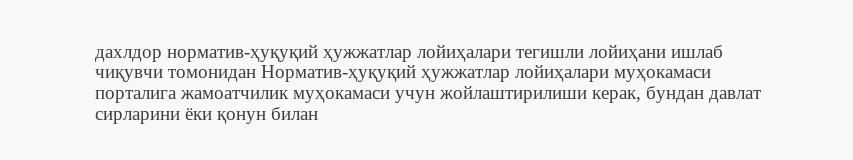дахлдор норматив-ҳуқуқий ҳужжатлар лойиҳалари тегишли лойиҳани ишлаб чиқувчи томонидан Норматив-ҳуқуқий ҳужжатлар лойиҳалари муҳокамаси порталига жамоатчилик муҳокамаси учун жойлаштирилиши керак, бундан давлат сирларини ёки қонун билан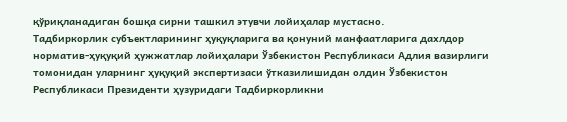қўриқланадиган бошқа сирни ташкил этувчи лойиҳалар мустасно.
Тадбиркорлик субъектларининг ҳуқуқларига ва қонуний манфаатларига дахлдор норматив-ҳуқуқий ҳужжатлар лойиҳалари Ўзбекистон Республикаси Адлия вазирлиги томонидан уларнинг ҳуқуқий экспертизаси ўтказилишидан олдин Ўзбекистон Республикаси Президенти ҳузуридаги Тадбиркорликни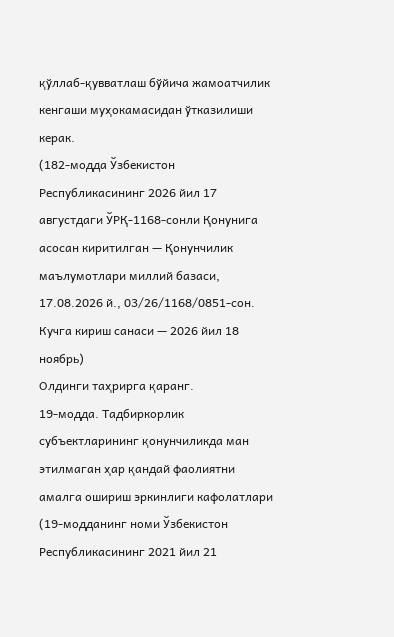қўллаб-қувватлаш бўйича жамоатчилик кенгаши муҳокамасидан ўтказилиши керак.
(182-модда Ўзбекистон Республикасининг 2026 йил 17 августдаги ЎРҚ-1168-сонли Қонунига асосан киритилган — Қонунчилик маълумотлари миллий базаси, 17.08.2026 й., 03/26/1168/0851-сон. Кучга кириш санаси — 2026 йил 18 ноябрь)
Олдинги таҳрирга қаранг.
19-модда. Тадбиркорлик субъектларининг қонунчиликда ман этилмаган ҳар қандай фаолиятни амалга ошириш эркинлиги кафолатлари
(19-модданинг номи Ўзбекистон Республикасининг 2021 йил 21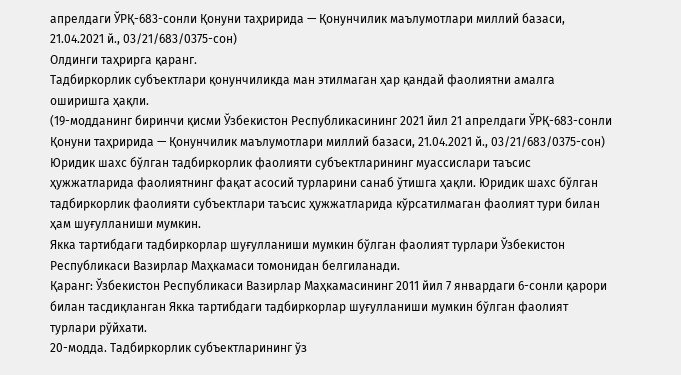апрелдаги ЎРҚ-683-сонли Қонуни таҳририда — Қонунчилик маълумотлари миллий базаси, 21.04.2021 й., 03/21/683/0375-сон)
Олдинги таҳрирга қаранг.
Тадбиркорлик субъектлари қонунчиликда ман этилмаган ҳар қандай фаолиятни амалга оширишга ҳақли.
(19-модданинг биринчи қисми Ўзбекистон Республикасининг 2021 йил 21 апрелдаги ЎРҚ-683-сонли Қонуни таҳририда — Қонунчилик маълумотлари миллий базаси, 21.04.2021 й., 03/21/683/0375-сон)
Юридик шахс бўлган тадбиркорлик фаолияти субъектларининг муассислари таъсис ҳужжатларида фаолиятнинг фақат асосий турларини санаб ўтишга ҳақли. Юридик шахс бўлган тадбиркорлик фаолияти субъектлари таъсис ҳужжатларида кўрсатилмаган фаолият тури билан ҳам шуғулланиши мумкин.
Якка тартибдаги тадбиркорлар шуғулланиши мумкин бўлган фаолият турлари Ўзбекистон Республикаси Вазирлар Маҳкамаси томонидан белгиланади.
Қаранг: Ўзбекистон Республикаси Вазирлар Маҳкамасининг 2011 йил 7 январдаги 6-сонли қарори билан тасдиқланган Якка тартибдаги тадбиркорлар шуғулланиши мумкин бўлган фаолият турлари рўйхати.
20-модда. Тадбиркорлик субъектларининг ўз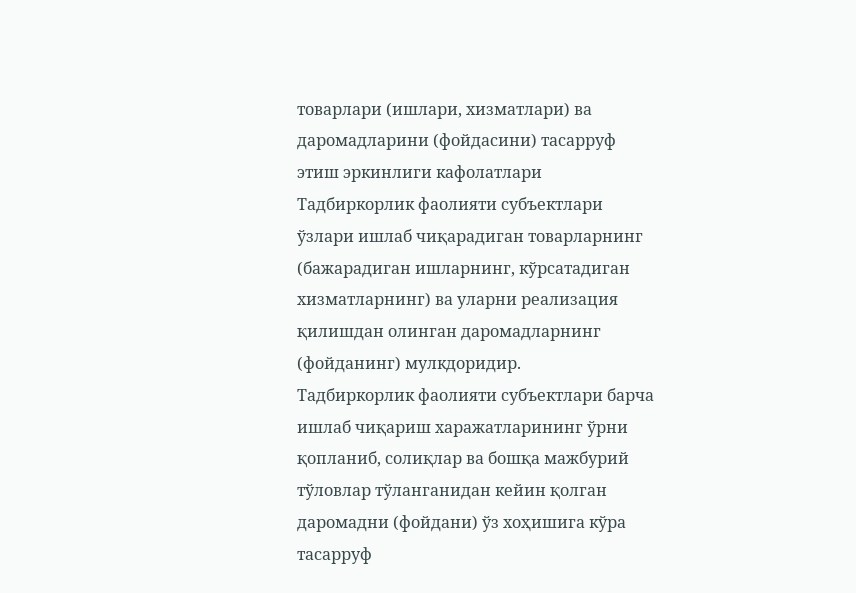товарлари (ишлари, хизматлари) ва даромадларини (фойдасини) тасарруф этиш эркинлиги кафолатлари
Тадбиркорлик фаолияти субъектлари ўзлари ишлаб чиқарадиган товарларнинг (бажарадиган ишларнинг, кўрсатадиган хизматларнинг) ва уларни реализация қилишдан олинган даромадларнинг (фойданинг) мулкдоридир.
Тадбиркорлик фаолияти субъектлари барча ишлаб чиқариш харажатларининг ўрни қопланиб, солиқлар ва бошқа мажбурий тўловлар тўланганидан кейин қолган даромадни (фойдани) ўз хоҳишига кўра тасарруф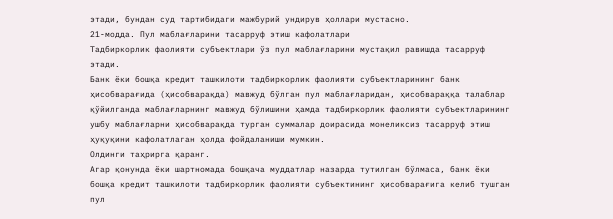этади, бундан суд тартибидаги мажбурий ундирув ҳоллари мустасно.
21-модда. Пул маблағларини тасарруф этиш кафолатлари
Тадбиркорлик фаолияти субъектлари ўз пул маблағларини мустақил равишда тасарруф этади.
Банк ёки бошқа кредит ташкилоти тадбиркорлик фаолияти субъектларининг банк ҳисобварағида (ҳисобварақда) мавжуд бўлган пул маблағларидан, ҳисобвараққа талаблар қўйилганда маблағларнинг мавжуд бўлишини ҳамда тадбиркорлик фаолияти субъектларининг ушбу маблағларни ҳисобварақда турган суммалар доирасида монеликсиз тасарруф этиш ҳуқуқини кафолатлаган ҳолда фойдаланиши мумкин.
Олдинги таҳрирга қаранг.
Агар қонунда ёки шартномада бошқача муддатлар назарда тутилган бўлмаса, банк ёки бошқа кредит ташкилоти тадбиркорлик фаолияти субъектининг ҳисобварағига келиб тушган пул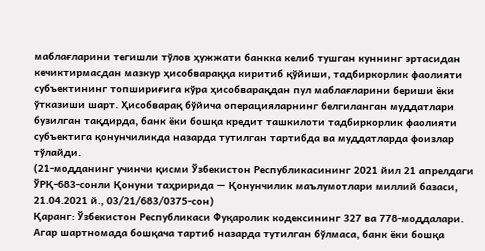маблағларини тегишли тўлов ҳужжати банкка келиб тушган куннинг эртасидан кечиктирмасдан мазкур ҳисобвараққа киритиб қўйиши, тадбиркорлик фаолияти субъектининг топшириғига кўра ҳисобварақдан пул маблағларини бериши ёки ўтказиши шарт. Ҳисобварақ бўйича операцияларнинг белгиланган муддатлари бузилган тақдирда, банк ёки бошқа кредит ташкилоти тадбиркорлик фаолияти субъектига қонунчиликда назарда тутилган тартибда ва муддатларда фоизлар тўлайди.
(21-модданинг учинчи қисми Ўзбекистон Республикасининг 2021 йил 21 апрелдаги ЎРҚ-683-сонли Қонуни таҳририда — Қонунчилик маълумотлари миллий базаси, 21.04.2021 й., 03/21/683/0375-сон)
Қаранг: Ўзбекистон Республикаси Фуқаролик кодексининг 327 ва 778-моддалари.
Агар шартномада бошқача тартиб назарда тутилган бўлмаса, банк ёки бошқа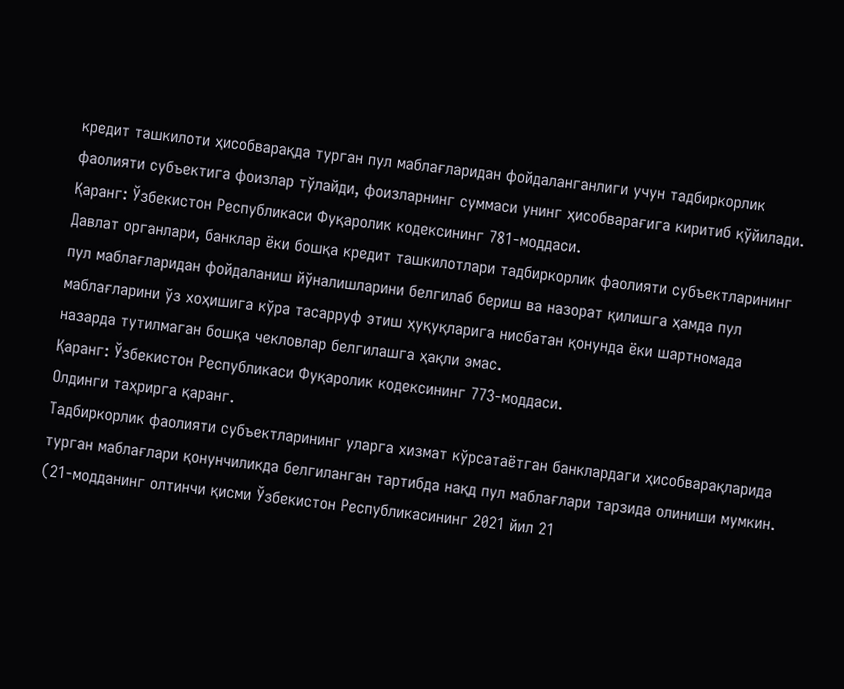кредит ташкилоти ҳисобварақда турган пул маблағларидан фойдаланганлиги учун тадбиркорлик фаолияти субъектига фоизлар тўлайди, фоизларнинг суммаси унинг ҳисобварағига киритиб қўйилади.
Қаранг: Ўзбекистон Республикаси Фуқаролик кодексининг 781-моддаси.
Давлат органлари, банклар ёки бошқа кредит ташкилотлари тадбиркорлик фаолияти субъектларининг пул маблағларидан фойдаланиш йўналишларини белгилаб бериш ва назорат қилишга ҳамда пул маблағларини ўз хоҳишига кўра тасарруф этиш ҳуқуқларига нисбатан қонунда ёки шартномада назарда тутилмаган бошқа чекловлар белгилашга ҳақли эмас.
Қаранг: Ўзбекистон Республикаси Фуқаролик кодексининг 773-моддаси.
Олдинги таҳрирга қаранг.
Тадбиркорлик фаолияти субъектларининг уларга хизмат кўрсатаётган банклардаги ҳисобварақларида турган маблағлари қонунчиликда белгиланган тартибда нақд пул маблағлари тарзида олиниши мумкин.
(21-модданинг олтинчи қисми Ўзбекистон Республикасининг 2021 йил 21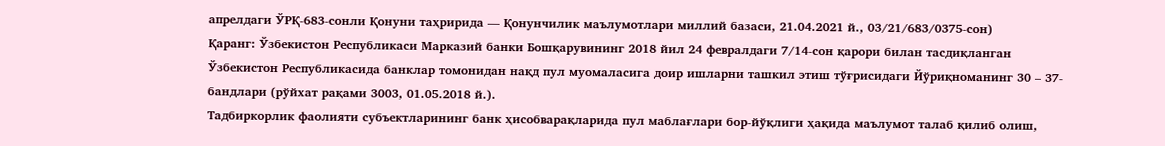апрелдаги ЎРҚ-683-сонли Қонуни таҳририда — Қонунчилик маълумотлари миллий базаси, 21.04.2021 й., 03/21/683/0375-сон)
Қаранг: Ўзбекистон Республикаси Марказий банки Бошқарувининг 2018 йил 24 февралдаги 7/14-сон қарори билан тасдиқланган Ўзбекистон Республикасида банклар томонидан нақд пул муомаласига доир ишларни ташкил этиш тўғрисидаги Йўриқноманинг 30 – 37-бандлари (рўйхат рақами 3003, 01.05.2018 й.).
Тадбиркорлик фаолияти субъектларининг банк ҳисобварақларида пул маблағлари бор-йўқлиги ҳақида маълумот талаб қилиб олиш,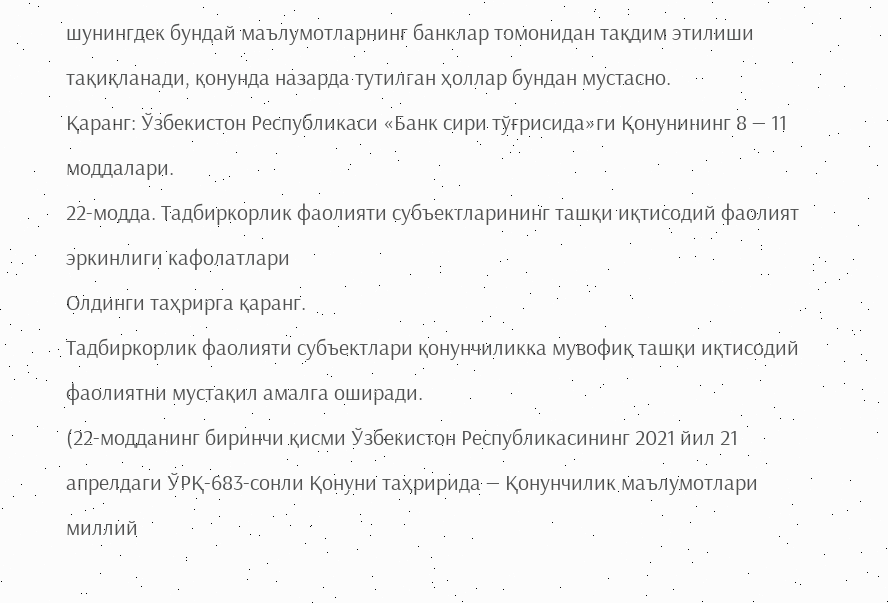шунингдек бундай маълумотларнинг банклар томонидан тақдим этилиши тақиқланади, қонунда назарда тутилган ҳоллар бундан мустасно.
Қаранг: Ўзбекистон Республикаси «Банк сири тўғрисида»ги Қонунининг 8 — 11 моддалари.
22-модда. Тадбиркорлик фаолияти субъектларининг ташқи иқтисодий фаолият эркинлиги кафолатлари
Олдинги таҳрирга қаранг.
Тадбиркорлик фаолияти субъектлари қонунчиликка мувофиқ ташқи иқтисодий фаолиятни мустақил амалга оширади.
(22-модданинг биринчи қисми Ўзбекистон Республикасининг 2021 йил 21 апрелдаги ЎРҚ-683-сонли Қонуни таҳририда — Қонунчилик маълумотлари миллий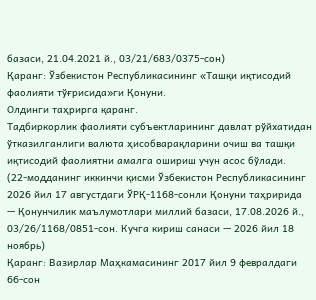базаси, 21.04.2021 й., 03/21/683/0375-сон)
Қаранг: Ўзбекистон Республикасининг «Ташқи иқтисодий фаолияти тўғрисида»ги Қонуни.
Олдинги таҳрирга қаранг.
Тадбиркорлик фаолияти субъектларининг давлат рўйхатидан ўтказилганлиги валюта ҳисобварақларини очиш ва ташқи иқтисодий фаолиятни амалга ошириш учун асос бўлади.
(22-модданинг иккинчи қисми Ўзбекистон Республикасининг 2026 йил 17 августдаги ЎРҚ-1168-сонли Қонуни таҳририда — Қонунчилик маълумотлари миллий базаси, 17.08.2026 й., 03/26/1168/0851-сон. Кучга кириш санаси — 2026 йил 18 ноябрь)
Қаранг: Вазирлар Маҳкамасининг 2017 йил 9 февралдаги 66-сон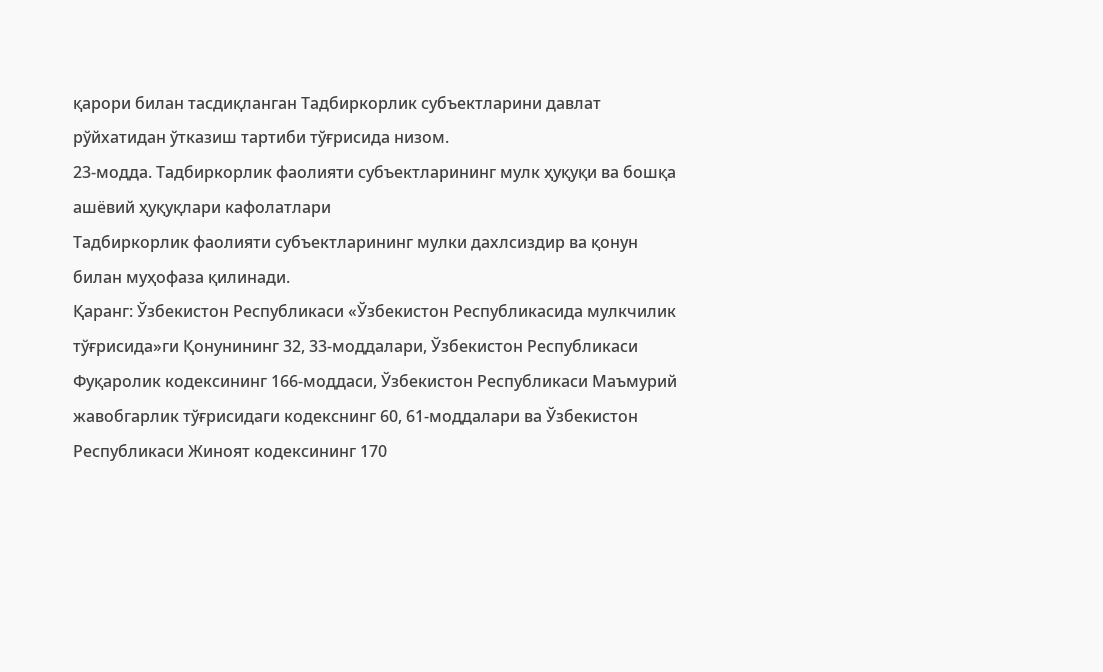қарори билан тасдиқланган Тадбиркорлик субъектларини давлат рўйхатидан ўтказиш тартиби тўғрисида низом.
23-модда. Тадбиркорлик фаолияти субъектларининг мулк ҳуқуқи ва бошқа ашёвий ҳуқуқлари кафолатлари
Тадбиркорлик фаолияти субъектларининг мулки дахлсиздир ва қонун билан муҳофаза қилинади.
Қаранг: Ўзбекистон Республикаси «Ўзбекистон Республикасида мулкчилик тўғрисида»ги Қонунининг 32, 33-моддалари, Ўзбекистон Республикаси Фуқаролик кодексининг 166-моддаси, Ўзбекистон Республикаси Маъмурий жавобгарлик тўғрисидаги кодекснинг 60, 61-моддалари ва Ўзбекистон Республикаси Жиноят кодексининг 170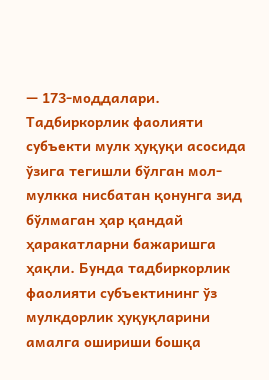— 173-моддалари.
Тадбиркорлик фаолияти субъекти мулк ҳуқуқи асосида ўзига тегишли бўлган мол-мулкка нисбатан қонунга зид бўлмаган ҳар қандай ҳаракатларни бажаришга ҳақли. Бунда тадбиркорлик фаолияти субъектининг ўз мулкдорлик ҳуқуқларини амалга ошириши бошқа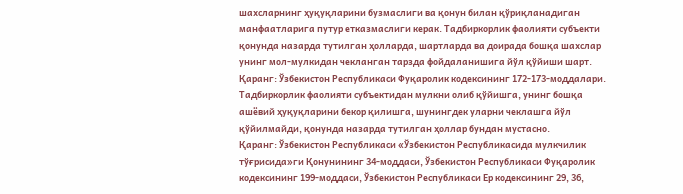шахсларнинг ҳуқуқларини бузмаслиги ва қонун билан қўриқланадиган манфаатларига путур етказмаслиги керак. Тадбиркорлик фаолияти субъекти қонунда назарда тутилган ҳолларда, шартларда ва доирада бошқа шахслар унинг мол-мулкидан чекланган тарзда фойдаланишига йўл қўйиши шарт.
Қаранг: Ўзбекистон Республикаси Фуқаролик кодексининг 172-173-моддалари.
Тадбиркорлик фаолияти субъектидан мулкни олиб қўйишга, унинг бошқа ашёвий ҳуқуқларини бекор қилишга, шунингдек уларни чеклашга йўл қўйилмайди, қонунда назарда тутилган ҳоллар бундан мустасно.
Қаранг: Ўзбекистон Республикаси «Ўзбекистон Республикасида мулкчилик тўғрисида»ги Қонунининг 34-моддаси, Ўзбекистон Республикаси Фуқаролик кодексининг 199-моддаси, Ўзбекистон Республикаси Ер кодексининг 29, 36,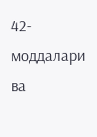42-моддалари ва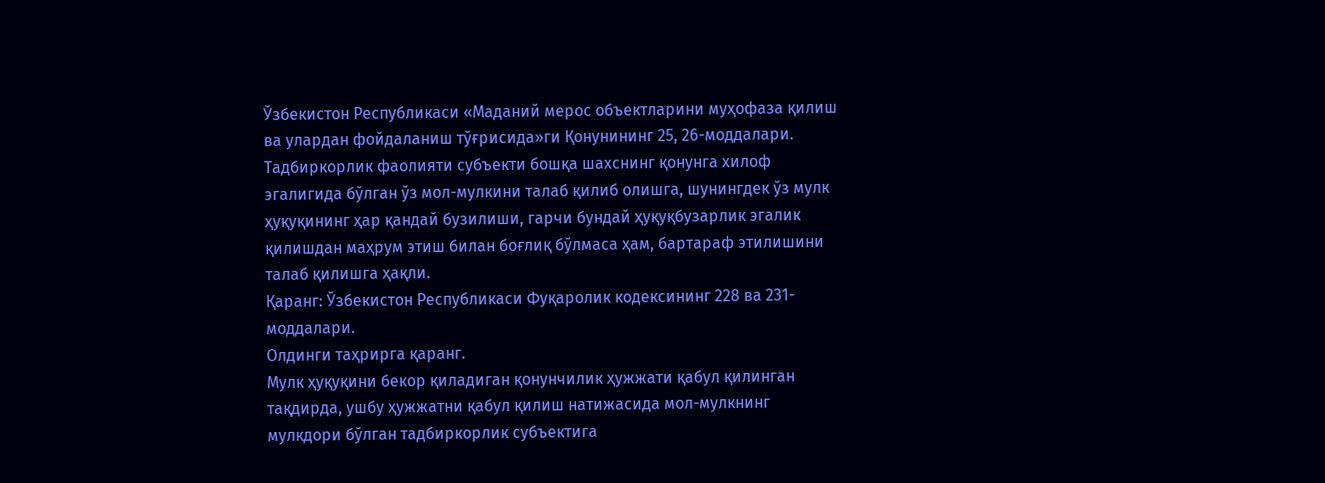Ўзбекистон Республикаси «Маданий мерос объектларини муҳофаза қилиш ва улардан фойдаланиш тўғрисида»ги Қонунининг 25, 26-моддалари.
Тадбиркорлик фаолияти субъекти бошқа шахснинг қонунга хилоф эгалигида бўлган ўз мол-мулкини талаб қилиб олишга, шунингдек ўз мулк ҳуқуқининг ҳар қандай бузилиши, гарчи бундай ҳуқуқбузарлик эгалик қилишдан маҳрум этиш билан боғлиқ бўлмаса ҳам, бартараф этилишини талаб қилишга ҳақли.
Қаранг: Ўзбекистон Республикаси Фуқаролик кодексининг 228 ва 231-моддалари.
Олдинги таҳрирга қаранг.
Мулк ҳуқуқини бекор қиладиган қонунчилик ҳужжати қабул қилинган тақдирда, ушбу ҳужжатни қабул қилиш натижасида мол-мулкнинг мулкдори бўлган тадбиркорлик субъектига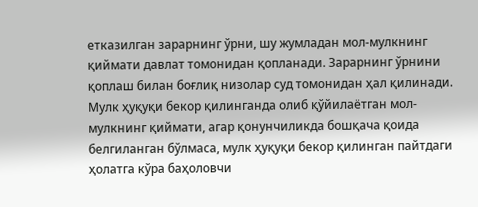етказилган зарарнинг ўрни, шу жумладан мол-мулкнинг қиймати давлат томонидан қопланади. Зарарнинг ўрнини қоплаш билан боғлиқ низолар суд томонидан ҳал қилинади. Мулк ҳуқуқи бекор қилинганда олиб қўйилаётган мол- мулкнинг қиймати, агар қонунчиликда бошқача қоида белгиланган бўлмаса, мулк ҳуқуқи бекор қилинган пайтдаги ҳолатга кўра баҳоловчи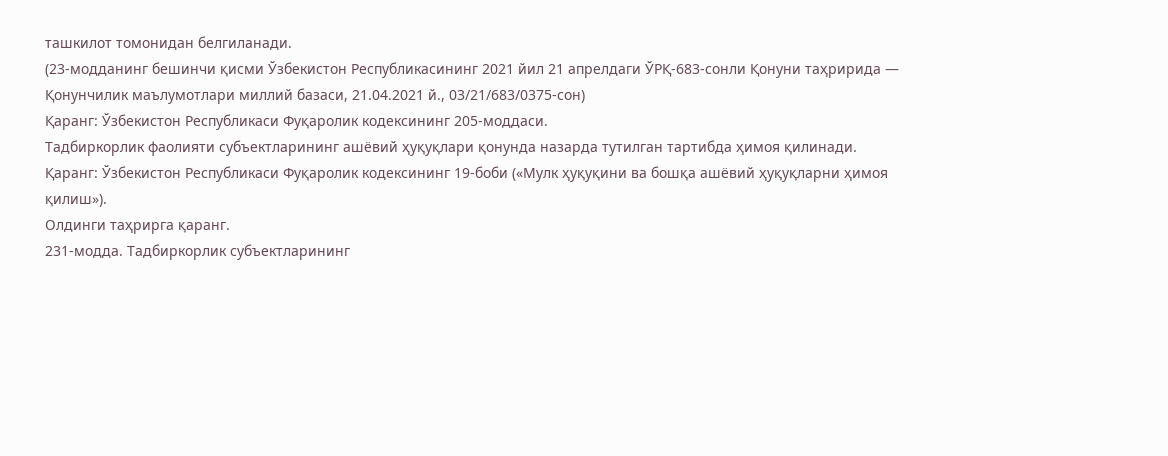ташкилот томонидан белгиланади.
(23-модданинг бешинчи қисми Ўзбекистон Республикасининг 2021 йил 21 апрелдаги ЎРҚ-683-сонли Қонуни таҳририда — Қонунчилик маълумотлари миллий базаси, 21.04.2021 й., 03/21/683/0375-сон)
Қаранг: Ўзбекистон Республикаси Фуқаролик кодексининг 205-моддаси.
Тадбиркорлик фаолияти субъектларининг ашёвий ҳуқуқлари қонунда назарда тутилган тартибда ҳимоя қилинади.
Қаранг: Ўзбекистон Республикаси Фуқаролик кодексининг 19-боби («Мулк ҳуқуқини ва бошқа ашёвий ҳуқуқларни ҳимоя қилиш»).
Олдинги таҳрирга қаранг.
231-модда. Тадбиркорлик субъектларининг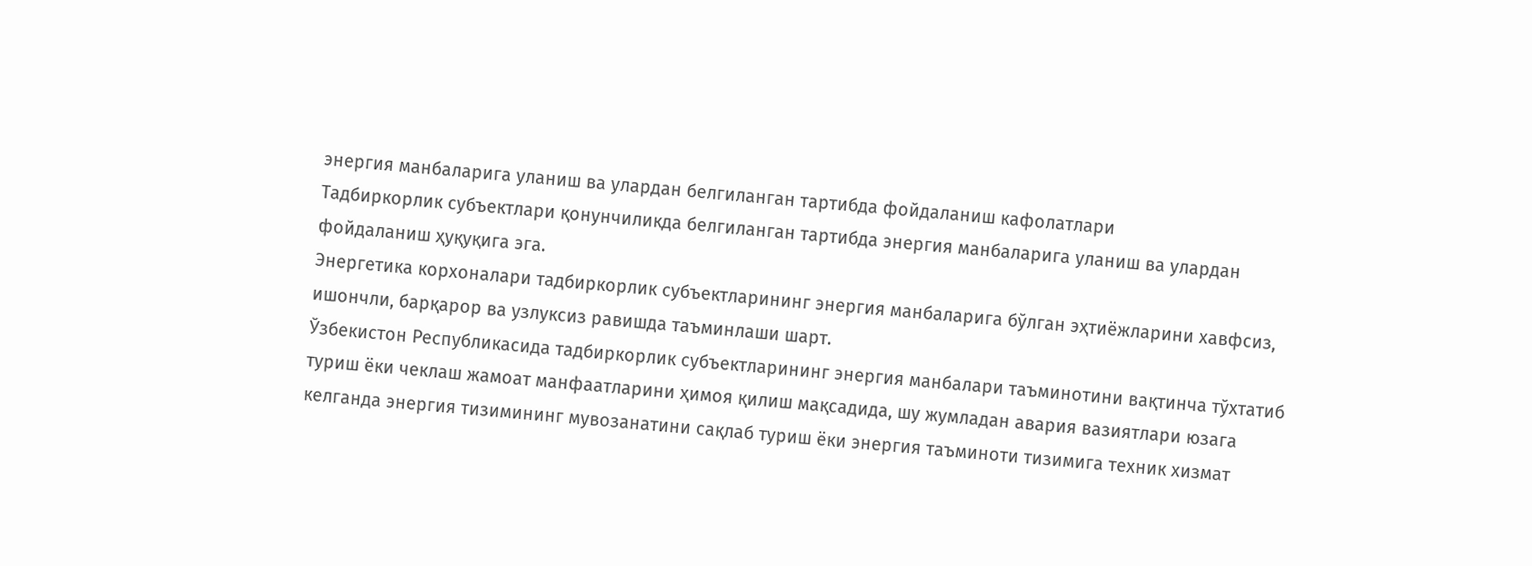энергия манбаларига уланиш ва улардан белгиланган тартибда фойдаланиш кафолатлари
Тадбиркорлик субъектлари қонунчиликда белгиланган тартибда энергия манбаларига уланиш ва улардан фойдаланиш ҳуқуқига эга.
Энергетика корхоналари тадбиркорлик субъектларининг энергия манбаларига бўлган эҳтиёжларини хавфсиз, ишончли, барқарор ва узлуксиз равишда таъминлаши шарт.
Ўзбекистон Республикасида тадбиркорлик субъектларининг энергия манбалари таъминотини вақтинча тўхтатиб туриш ёки чеклаш жамоат манфаатларини ҳимоя қилиш мақсадида, шу жумладан авария вазиятлари юзага келганда энергия тизимининг мувозанатини сақлаб туриш ёки энергия таъминоти тизимига техник хизмат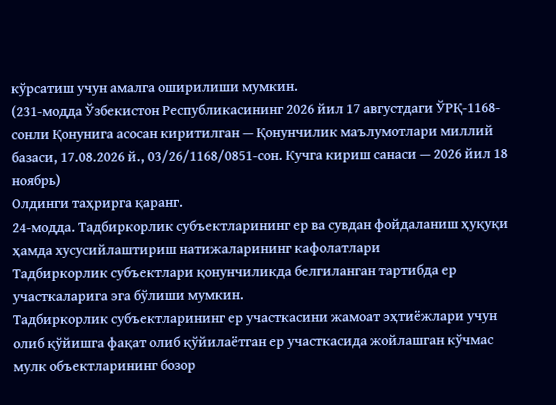кўрсатиш учун амалга оширилиши мумкин.
(231-модда Ўзбекистон Республикасининг 2026 йил 17 августдаги ЎРҚ-1168-сонли Қонунига асосан киритилган — Қонунчилик маълумотлари миллий базаси, 17.08.2026 й., 03/26/1168/0851-сон. Кучга кириш санаси — 2026 йил 18 ноябрь)
Олдинги таҳрирга қаранг.
24-модда. Тадбиркорлик субъектларининг ер ва сувдан фойдаланиш ҳуқуқи ҳамда хусусийлаштириш натижаларининг кафолатлари
Тадбиркорлик субъектлари қонунчиликда белгиланган тартибда ер участкаларига эга бўлиши мумкин.
Тадбиркорлик субъектларининг ер участкасини жамоат эҳтиёжлари учун олиб қўйишга фақат олиб қўйилаётган ер участкасида жойлашган кўчмас мулк объектларининг бозор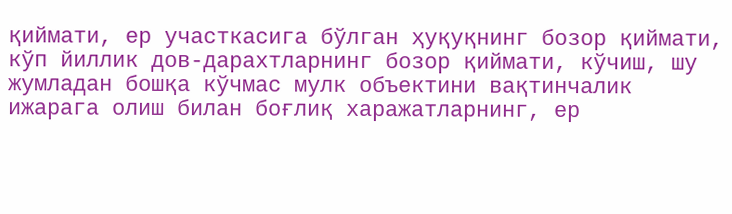қиймати, ер участкасига бўлган ҳуқуқнинг бозор қиймати, кўп йиллик дов-дарахтларнинг бозор қиймати, кўчиш, шу жумладан бошқа кўчмас мулк объектини вақтинчалик ижарага олиш билан боғлиқ харажатларнинг, ер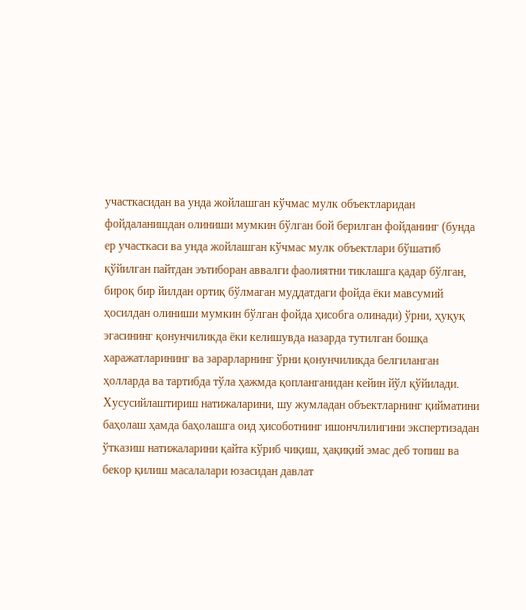участкасидан ва унда жойлашган кўчмас мулк объектларидан фойдаланишдан олиниши мумкин бўлган бой берилган фойданинг (бунда ер участкаси ва унда жойлашган кўчмас мулк объектлари бўшатиб қўйилган пайтдан эътиборан аввалги фаолиятни тиклашга қадар бўлган, бироқ бир йилдан ортиқ бўлмаган муддатдаги фойда ёки мавсумий ҳосилдан олиниши мумкин бўлган фойда ҳисобга олинади) ўрни, ҳуқуқ эгасининг қонунчиликда ёки келишувда назарда тутилган бошқа харажатларининг ва зарарларнинг ўрни қонунчиликда белгиланган ҳолларда ва тартибда тўла ҳажмда қопланганидан кейин йўл қўйилади.
Хусусийлаштириш натижаларини, шу жумладан объектларнинг қийматини баҳолаш ҳамда баҳолашга оид ҳисоботнинг ишончлилигини экспертизадан ўтказиш натижаларини қайта кўриб чиқиш, ҳақиқий эмас деб топиш ва бекор қилиш масалалари юзасидан давлат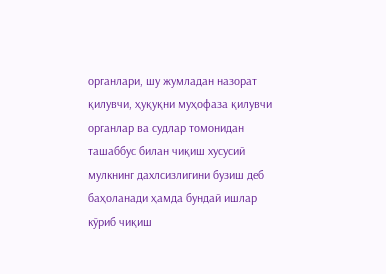органлари, шу жумладан назорат қилувчи, ҳуқуқни муҳофаза қилувчи органлар ва судлар томонидан ташаббус билан чиқиш хусусий мулкнинг дахлсизлигини бузиш деб баҳоланади ҳамда бундай ишлар кўриб чиқиш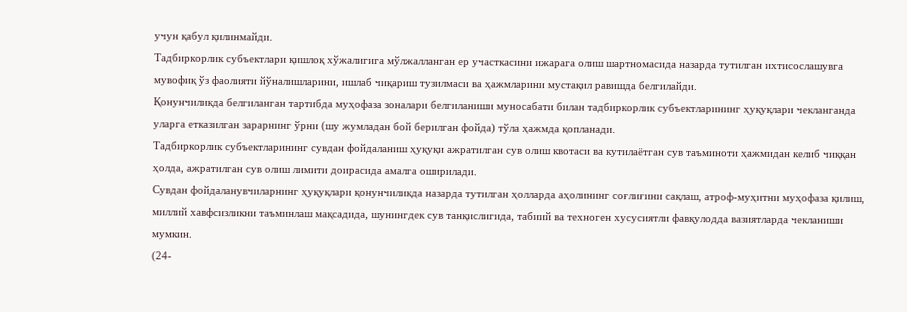учун қабул қилинмайди.
Тадбиркорлик субъектлари қишлоқ хўжалигига мўлжалланган ер участкасини ижарага олиш шартномасида назарда тутилган ихтисослашувга мувофиқ ўз фаолияти йўналишларини, ишлаб чиқариш тузилмаси ва ҳажмларини мустақил равишда белгилайди.
Қонунчиликда белгиланган тартибда муҳофаза зоналари белгиланиши муносабати билан тадбиркорлик субъектларининг ҳуқуқлари чекланганда уларга етказилган зарарнинг ўрни (шу жумладан бой берилган фойда) тўла ҳажмда қопланади.
Тадбиркорлик субъектларининг сувдан фойдаланиш ҳуқуқи ажратилган сув олиш квотаси ва кутилаётган сув таъминоти ҳажмидан келиб чиққан ҳолда, ажратилган сув олиш лимити доирасида амалга оширилади.
Сувдан фойдаланувчиларнинг ҳуқуқлари қонунчиликда назарда тутилган ҳолларда аҳолининг соғлиғини сақлаш, атроф-муҳитни муҳофаза қилиш, миллий хавфсизликни таъминлаш мақсадида, шунингдек сув танқислигида, табиий ва техноген хусусиятли фавқулодда вазиятларда чекланиши мумкин.
(24-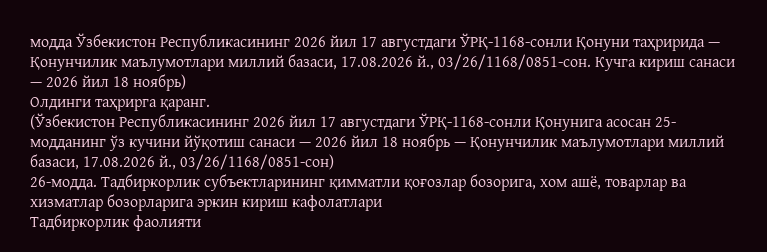модда Ўзбекистон Республикасининг 2026 йил 17 августдаги ЎРҚ-1168-сонли Қонуни таҳририда — Қонунчилик маълумотлари миллий базаси, 17.08.2026 й., 03/26/1168/0851-сон. Кучга кириш санаси — 2026 йил 18 ноябрь)
Олдинги таҳрирга қаранг.
(Ўзбекистон Республикасининг 2026 йил 17 августдаги ЎРҚ-1168-сонли Қонунига асосан 25-модданинг ўз кучини йўқотиш санаси — 2026 йил 18 ноябрь — Қонунчилик маълумотлари миллий базаси, 17.08.2026 й., 03/26/1168/0851-сон)
26-модда. Тадбиркорлик субъектларининг қимматли қоғозлар бозорига, хом ашё, товарлар ва хизматлар бозорларига эркин кириш кафолатлари
Тадбиркорлик фаолияти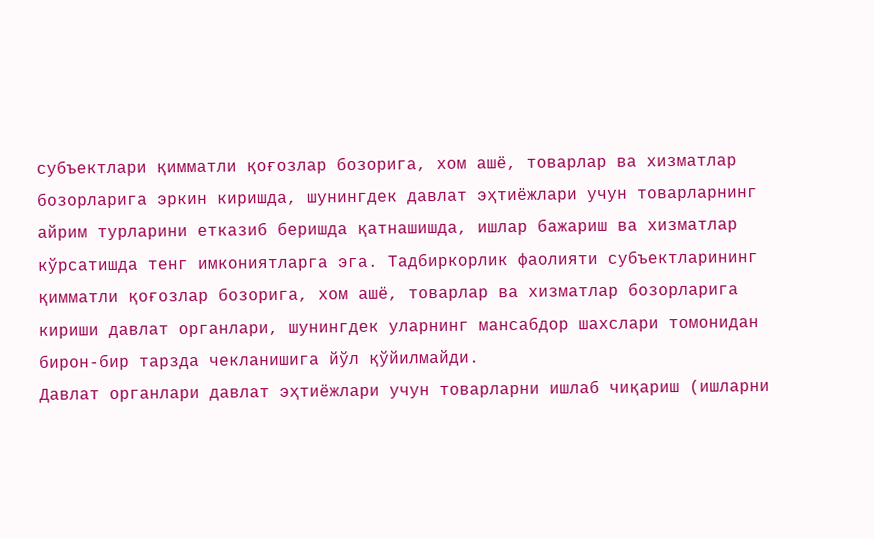субъектлари қимматли қоғозлар бозорига, хом ашё, товарлар ва хизматлар бозорларига эркин киришда, шунингдек давлат эҳтиёжлари учун товарларнинг айрим турларини етказиб беришда қатнашишда, ишлар бажариш ва хизматлар кўрсатишда тенг имкониятларга эга. Тадбиркорлик фаолияти субъектларининг қимматли қоғозлар бозорига, хом ашё, товарлар ва хизматлар бозорларига кириши давлат органлари, шунингдек уларнинг мансабдор шахслари томонидан бирон-бир тарзда чекланишига йўл қўйилмайди.
Давлат органлари давлат эҳтиёжлари учун товарларни ишлаб чиқариш (ишларни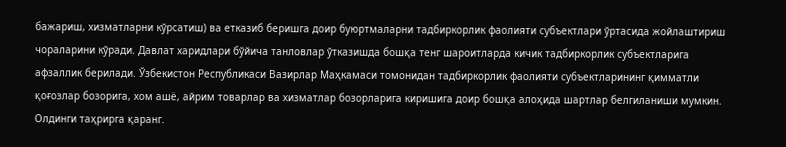бажариш, хизматларни кўрсатиш) ва етказиб беришга доир буюртмаларни тадбиркорлик фаолияти субъектлари ўртасида жойлаштириш чораларини кўради. Давлат харидлари бўйича танловлар ўтказишда бошқа тенг шароитларда кичик тадбиркорлик субъектларига афзаллик берилади. Ўзбекистон Республикаси Вазирлар Маҳкамаси томонидан тадбиркорлик фаолияти субъектларининг қимматли қоғозлар бозорига, хом ашё, айрим товарлар ва хизматлар бозорларига киришига доир бошқа алоҳида шартлар белгиланиши мумкин.
Олдинги таҳрирга қаранг.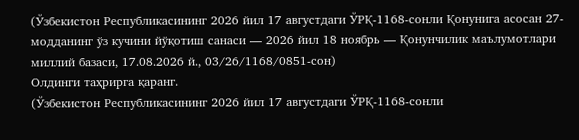(Ўзбекистон Республикасининг 2026 йил 17 августдаги ЎРҚ-1168-сонли Қонунига асосан 27-модданинг ўз кучини йўқотиш санаси — 2026 йил 18 ноябрь — Қонунчилик маълумотлари миллий базаси, 17.08.2026 й., 03/26/1168/0851-сон)
Олдинги таҳрирга қаранг.
(Ўзбекистон Республикасининг 2026 йил 17 августдаги ЎРҚ-1168-сонли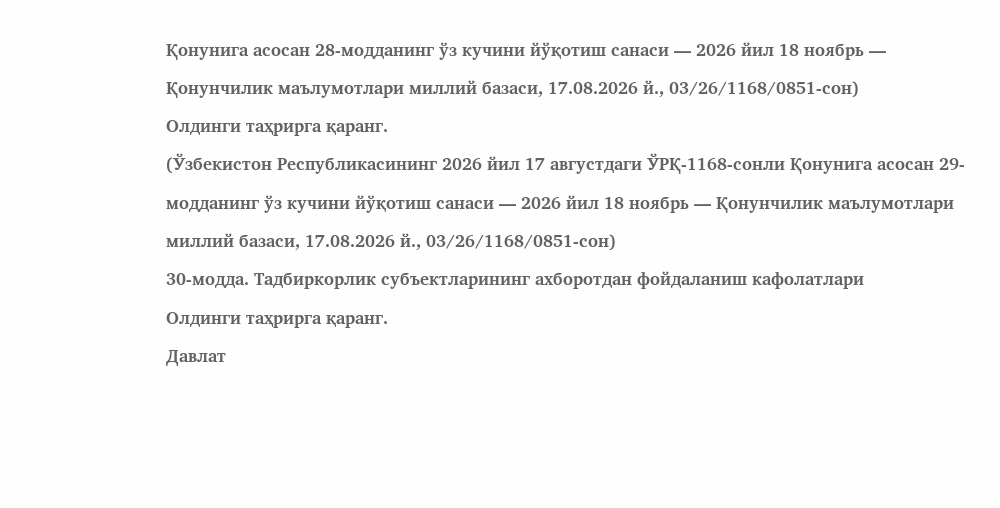Қонунига асосан 28-модданинг ўз кучини йўқотиш санаси — 2026 йил 18 ноябрь — Қонунчилик маълумотлари миллий базаси, 17.08.2026 й., 03/26/1168/0851-сон)
Олдинги таҳрирга қаранг.
(Ўзбекистон Республикасининг 2026 йил 17 августдаги ЎРҚ-1168-сонли Қонунига асосан 29-модданинг ўз кучини йўқотиш санаси — 2026 йил 18 ноябрь — Қонунчилик маълумотлари миллий базаси, 17.08.2026 й., 03/26/1168/0851-сон)
30-модда. Тадбиркорлик субъектларининг ахборотдан фойдаланиш кафолатлари
Олдинги таҳрирга қаранг.
Давлат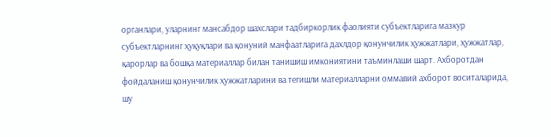органлари, уларнинг мансабдор шахслари тадбиркорлик фаолияти субъектларига мазкур субъектларнинг ҳуқуқлари ва қонуний манфаатларига дахлдор қонунчилик ҳужжатлари, ҳужжатлар, қарорлар ва бошқа материаллар билан танишиш имкониятини таъминлаши шарт. Ахборотдан фойдаланиш қонунчилик ҳужжатларини ва тегишли материалларни оммавий ахборот воситаларида, шу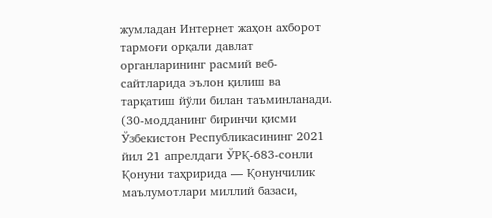жумладан Интернет жаҳон ахборот тармоғи орқали давлат органларининг расмий веб-сайтларида эълон қилиш ва тарқатиш йўли билан таъминланади.
(30-модданинг биринчи қисми Ўзбекистон Республикасининг 2021 йил 21 апрелдаги ЎРҚ-683-сонли Қонуни таҳририда — Қонунчилик маълумотлари миллий базаси,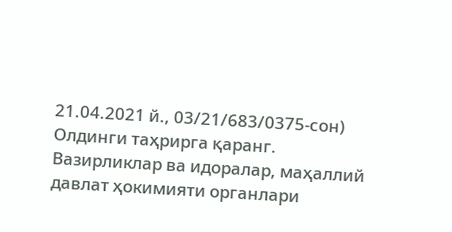21.04.2021 й., 03/21/683/0375-сон)
Олдинги таҳрирга қаранг.
Вазирликлар ва идоралар, маҳаллий давлат ҳокимияти органлари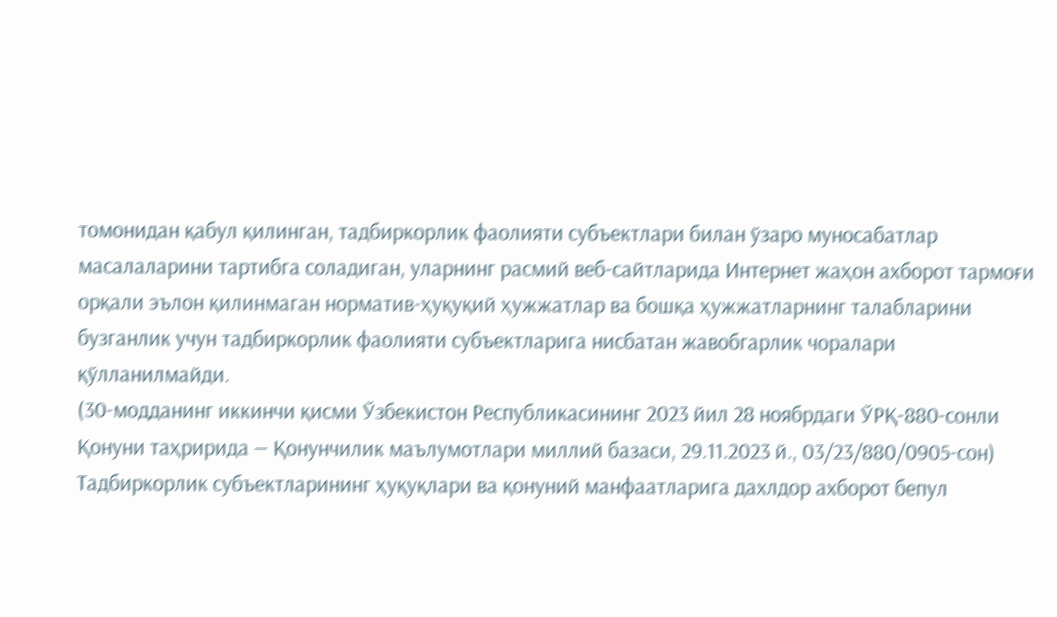томонидан қабул қилинган, тадбиркорлик фаолияти субъектлари билан ўзаро муносабатлар масалаларини тартибга соладиган, уларнинг расмий веб-сайтларида Интернет жаҳон ахборот тармоғи орқали эълон қилинмаган норматив-ҳуқуқий ҳужжатлар ва бошқа ҳужжатларнинг талабларини бузганлик учун тадбиркорлик фаолияти субъектларига нисбатан жавобгарлик чоралари қўлланилмайди.
(30-модданинг иккинчи қисми Ўзбекистон Республикасининг 2023 йил 28 ноябрдаги ЎРҚ-880-сонли Қонуни таҳририда — Қонунчилик маълумотлари миллий базаси, 29.11.2023 й., 03/23/880/0905-сон)
Тадбиркорлик субъектларининг ҳуқуқлари ва қонуний манфаатларига дахлдор ахборот бепул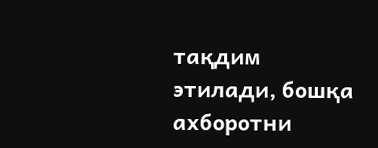тақдим этилади, бошқа ахборотни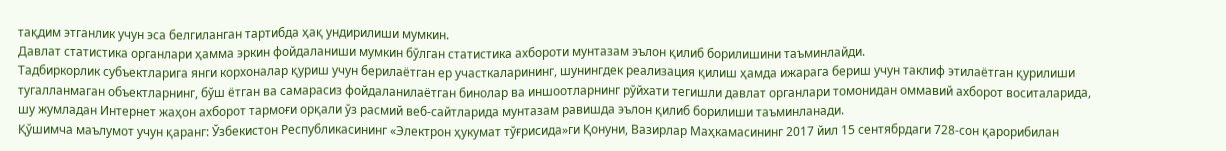тақдим этганлик учун эса белгиланган тартибда ҳақ ундирилиши мумкин.
Давлат статистика органлари ҳамма эркин фойдаланиши мумкин бўлган статистика ахбороти мунтазам эълон қилиб борилишини таъминлайди.
Тадбиркорлик субъектларига янги корхоналар қуриш учун берилаётган ер участкаларининг, шунингдек реализация қилиш ҳамда ижарага бериш учун таклиф этилаётган қурилиши тугалланмаган объектларнинг, бўш ётган ва самарасиз фойдаланилаётган бинолар ва иншоотларнинг рўйхати тегишли давлат органлари томонидан оммавий ахборот воситаларида, шу жумладан Интернет жаҳон ахборот тармоғи орқали ўз расмий веб-сайтларида мунтазам равишда эълон қилиб борилиши таъминланади.
Қўшимча маълумот учун қаранг: Ўзбекистон Республикасининг «Электрон ҳукумат тўғрисида»ги Қонуни, Вазирлар Маҳкамасининг 2017 йил 15 сентябрдаги 728-сон қарорибилан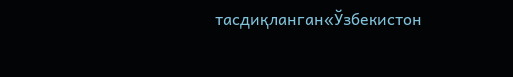тасдиқланган«Ўзбекистон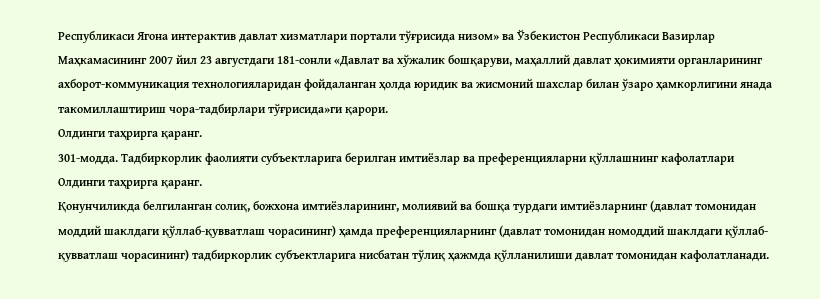Республикаси Ягона интерактив давлат хизматлари портали тўғрисида низом» ва Ўзбекистон Республикаси Вазирлар Маҳкамасининг 2007 йил 23 августдаги 181-сонли «Давлат ва хўжалик бошқаруви, маҳаллий давлат ҳокимияти органларининг ахборот-коммуникация технологияларидан фойдаланган ҳолда юридик ва жисмоний шахслар билан ўзаро ҳамкорлигини янада такомиллаштириш чора-тадбирлари тўғрисида»ги қарори.
Олдинги таҳрирга қаранг.
301-модда. Тадбиркорлик фаолияти субъектларига берилган имтиёзлар ва преференцияларни қўллашнинг кафолатлари
Олдинги таҳрирга қаранг.
Қонунчиликда белгиланган солиқ, божхона имтиёзларининг, молиявий ва бошқа турдаги имтиёзларнинг (давлат томонидан моддий шаклдаги қўллаб-қувватлаш чорасининг) ҳамда преференцияларнинг (давлат томонидан номоддий шаклдаги қўллаб-қувватлаш чорасининг) тадбиркорлик субъектларига нисбатан тўлиқ ҳажмда қўлланилиши давлат томонидан кафолатланади.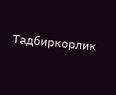Тадбиркорлик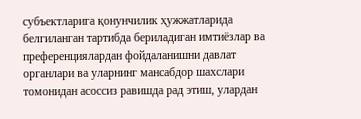субъектларига қонунчилик ҳужжатларида белгиланган тартибда бериладиган имтиёзлар ва преференциялардан фойдаланишни давлат органлари ва уларнинг мансабдор шахслари томонидан асоссиз равишда рад этиш, улардан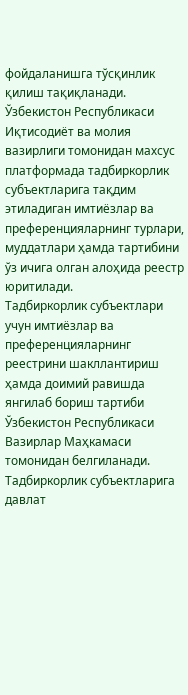фойдаланишга тўсқинлик қилиш тақиқланади.
Ўзбекистон Республикаси Иқтисодиёт ва молия вазирлиги томонидан махсус платформада тадбиркорлик субъектларига тақдим этиладиган имтиёзлар ва преференцияларнинг турлари, муддатлари ҳамда тартибини ўз ичига олган алоҳида реестр юритилади.
Тадбиркорлик субъектлари учун имтиёзлар ва преференцияларнинг реестрини шакллантириш ҳамда доимий равишда янгилаб бориш тартиби Ўзбекистон Республикаси Вазирлар Маҳкамаси томонидан белгиланади.
Тадбиркорлик субъектларига давлат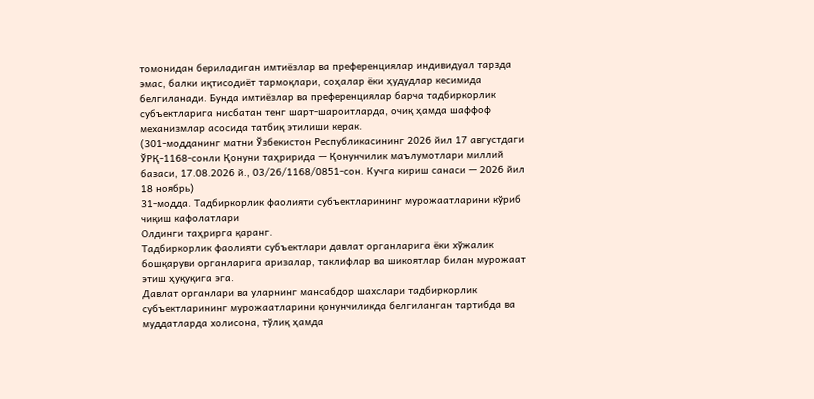томонидан бериладиган имтиёзлар ва преференциялар индивидуал тарзда эмас, балки иқтисодиёт тармоқлари, соҳалар ёки ҳудудлар кесимида белгиланади. Бунда имтиёзлар ва преференциялар барча тадбиркорлик субъектларига нисбатан тенг шарт-шароитларда, очиқ ҳамда шаффоф механизмлар асосида татбиқ этилиши керак.
(301-модданинг матни Ўзбекистон Республикасининг 2026 йил 17 августдаги ЎРҚ-1168-сонли Қонуни таҳририда — Қонунчилик маълумотлари миллий базаси, 17.08.2026 й., 03/26/1168/0851-сон. Кучга кириш санаси — 2026 йил 18 ноябрь)
31-модда. Тадбиркорлик фаолияти субъектларининг мурожаатларини кўриб чиқиш кафолатлари
Олдинги таҳрирга қаранг.
Тадбиркорлик фаолияти субъектлари давлат органларига ёки хўжалик бошқаруви органларига аризалар, таклифлар ва шикоятлар билан мурожаат этиш ҳуқуқига эга.
Давлат органлари ва уларнинг мансабдор шахслари тадбиркорлик субъектларининг мурожаатларини қонунчиликда белгиланган тартибда ва муддатларда холисона, тўлиқ ҳамда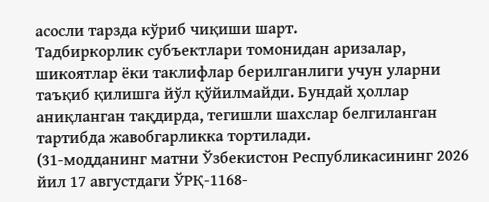асосли тарзда кўриб чиқиши шарт.
Тадбиркорлик субъектлари томонидан аризалар, шикоятлар ёки таклифлар берилганлиги учун уларни таъқиб қилишга йўл қўйилмайди. Бундай ҳоллар аниқланган тақдирда, тегишли шахслар белгиланган тартибда жавобгарликка тортилади.
(31-модданинг матни Ўзбекистон Республикасининг 2026 йил 17 августдаги ЎРҚ-1168-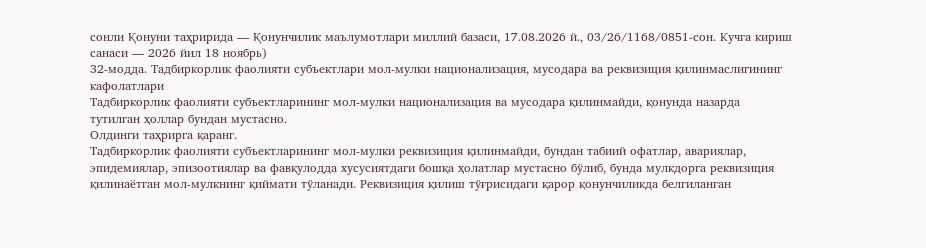сонли Қонуни таҳририда — Қонунчилик маълумотлари миллий базаси, 17.08.2026 й., 03/26/1168/0851-сон. Кучга кириш санаси — 2026 йил 18 ноябрь)
32-модда. Тадбиркорлик фаолияти субъектлари мол-мулки национализация, мусодара ва реквизиция қилинмаслигининг кафолатлари
Тадбиркорлик фаолияти субъектларининг мол-мулки национализация ва мусодара қилинмайди, қонунда назарда тутилган ҳоллар бундан мустасно.
Олдинги таҳрирга қаранг.
Тадбиркорлик фаолияти субъектларининг мол-мулки реквизиция қилинмайди, бундан табиий офатлар, авариялар, эпидемиялар, эпизоотиялар ва фавқулодда хусусиятдаги бошқа ҳолатлар мустасно бўлиб, бунда мулкдорга реквизиция қилинаётган мол-мулкнинг қиймати тўланади. Реквизиция қилиш тўғрисидаги қарор қонунчиликда белгиланган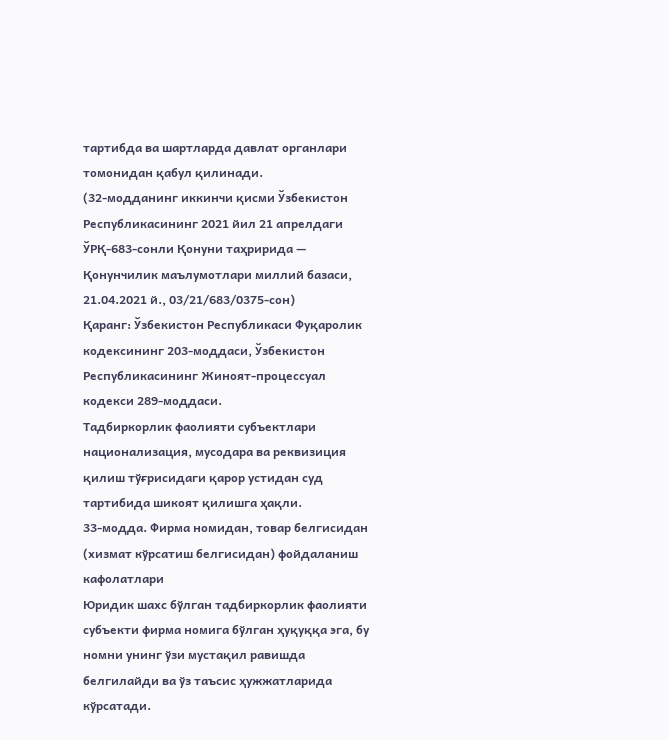тартибда ва шартларда давлат органлари томонидан қабул қилинади.
(32-модданинг иккинчи қисми Ўзбекистон Республикасининг 2021 йил 21 апрелдаги ЎРҚ-683-сонли Қонуни таҳририда — Қонунчилик маълумотлари миллий базаси, 21.04.2021 й., 03/21/683/0375-сон)
Қаранг: Ўзбекистон Республикаси Фуқаролик кодексининг 203-моддаси, Ўзбекистон Республикасининг Жиноят-процессуал кодекси 289-моддаси.
Тадбиркорлик фаолияти субъектлари национализация, мусодара ва реквизиция қилиш тўғрисидаги қарор устидан суд тартибида шикоят қилишга ҳақли.
33-модда. Фирма номидан, товар белгисидан (хизмат кўрсатиш белгисидан) фойдаланиш кафолатлари
Юридик шахс бўлган тадбиркорлик фаолияти субъекти фирма номига бўлган ҳуқуққа эга, бу номни унинг ўзи мустақил равишда белгилайди ва ўз таъсис ҳужжатларида кўрсатади.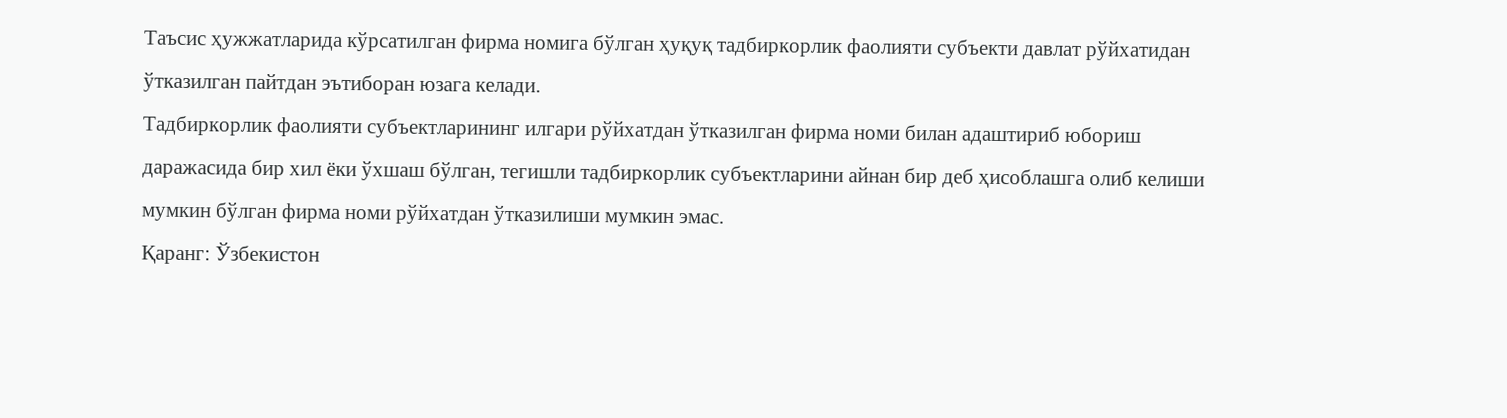Таъсис ҳужжатларида кўрсатилган фирма номига бўлган ҳуқуқ тадбиркорлик фаолияти субъекти давлат рўйхатидан ўтказилган пайтдан эътиборан юзага келади.
Тадбиркорлик фаолияти субъектларининг илгари рўйхатдан ўтказилган фирма номи билан адаштириб юбориш даражасида бир хил ёки ўхшаш бўлган, тегишли тадбиркорлик субъектларини айнан бир деб ҳисоблашга олиб келиши мумкин бўлган фирма номи рўйхатдан ўтказилиши мумкин эмас.
Қаранг: Ўзбекистон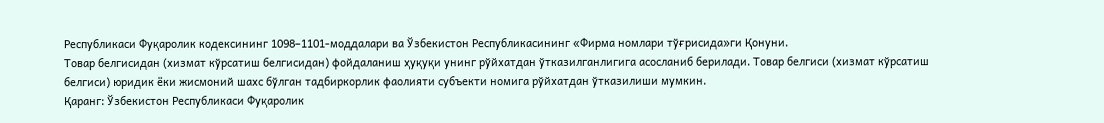Республикаси Фуқаролик кодексининг 1098–1101-моддалари ва Ўзбекистон Республикасининг «Фирма номлари тўғрисида»ги Қонуни.
Товар белгисидан (хизмат кўрсатиш белгисидан) фойдаланиш ҳуқуқи унинг рўйхатдан ўтказилганлигига асосланиб берилади. Товар белгиси (хизмат кўрсатиш белгиси) юридик ёки жисмоний шахс бўлган тадбиркорлик фаолияти субъекти номига рўйхатдан ўтказилиши мумкин.
Қаранг: Ўзбекистон Республикаси Фуқаролик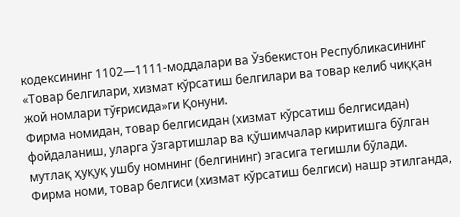кодексининг 1102—1111-моддалари ва Ўзбекистон Республикасининг «Товар белгилари, хизмат кўрсатиш белгилари ва товар келиб чиққан жой номлари тўғрисида»ги Қонуни.
Фирма номидан, товар белгисидан (хизмат кўрсатиш белгисидан) фойдаланиш, уларга ўзгартишлар ва қўшимчалар киритишга бўлган мутлақ ҳуқуқ ушбу номнинг (белгининг) эгасига тегишли бўлади.
Фирма номи, товар белгиси (хизмат кўрсатиш белгиси) нашр этилганда,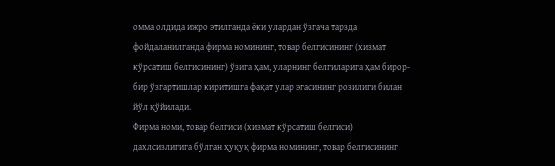омма олдида ижро этилганда ёки улардан ўзгача тарзда фойдаланилганда фирма номининг, товар белгисининг (хизмат кўрсатиш белгисининг) ўзига ҳам, уларнинг белгиларига ҳам бирор-бир ўзгартишлар киритишга фақат улар эгасининг розилиги билан йўл қўйилади.
Фирма номи, товар белгиси (хизмат кўрсатиш белгиси) дахлсизлигига бўлган ҳуқуқ фирма номининг, товар белгисининг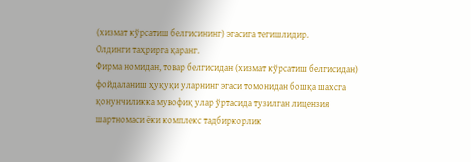(хизмат кўрсатиш белгисининг) эгасига тегишлидир.
Олдинги таҳрирга қаранг.
Фирма номидан, товар белгисидан (хизмат кўрсатиш белгисидан) фойдаланиш ҳуқуқи уларнинг эгаси томонидан бошқа шахсга қонунчиликка мувофиқ улар ўртасида тузилган лицензия шартномаси ёки комплекс тадбиркорлик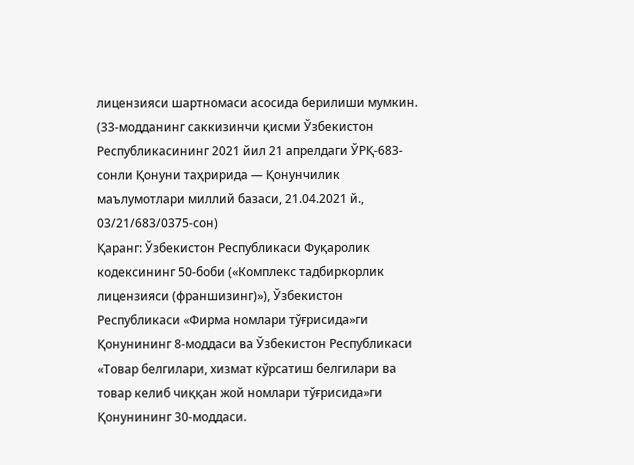лицензияси шартномаси асосида берилиши мумкин.
(33-модданинг саккизинчи қисми Ўзбекистон Республикасининг 2021 йил 21 апрелдаги ЎРҚ-683-сонли Қонуни таҳририда — Қонунчилик маълумотлари миллий базаси, 21.04.2021 й., 03/21/683/0375-сон)
Қаранг: Ўзбекистон Республикаси Фуқаролик кодексининг 50-боби («Комплекс тадбиркорлик лицензияси (франшизинг)»), Ўзбекистон Республикаси «Фирма номлари тўғрисида»ги Қонунининг 8-моддаси ва Ўзбекистон Республикаси «Товар белгилари, хизмат кўрсатиш белгилари ва товар келиб чиққан жой номлари тўғрисида»ги Қонунининг 30-моддаси.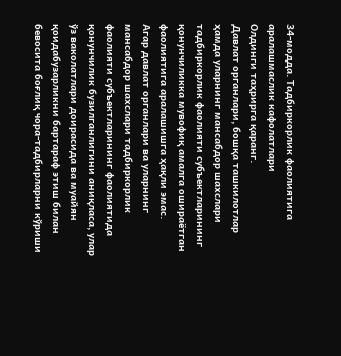34-модда. Тадбиркорлик фаолиятига аралашмаслик кафолатлари
Олдинги таҳрирга қаранг.
Давлат органлари, бошқа ташкилотлар ҳамда уларнинг мансабдор шахслари тадбиркорлик фаолияти субъектларининг қонунчиликка мувофиқ амалга ошираётган фаолиятига аралашишга ҳақли эмас.
Агар давлат органлари ва уларнинг мансабдор шахслари тадбиркорлик фаолияти субъектларининг фаолиятида қонунчилик бузилганлигини аниқласа, улар ўз ваколатлари доирасида ва муайян қоидабузарликни бартараф этиш билан бевосита боғлиқ чора-тадбирларни кўриши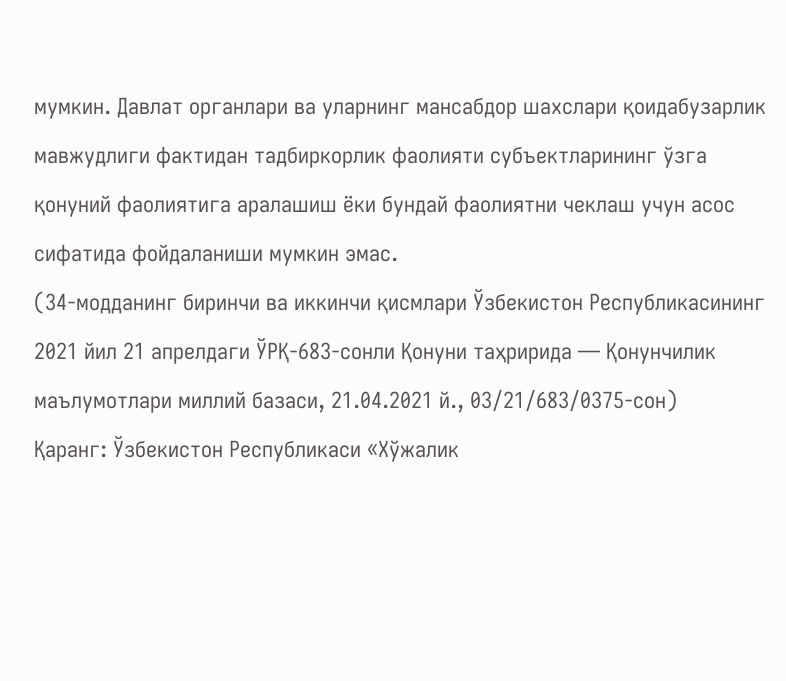мумкин. Давлат органлари ва уларнинг мансабдор шахслари қоидабузарлик мавжудлиги фактидан тадбиркорлик фаолияти субъектларининг ўзга қонуний фаолиятига аралашиш ёки бундай фаолиятни чеклаш учун асос сифатида фойдаланиши мумкин эмас.
(34-модданинг биринчи ва иккинчи қисмлари Ўзбекистон Республикасининг 2021 йил 21 апрелдаги ЎРҚ-683-сонли Қонуни таҳририда — Қонунчилик маълумотлари миллий базаси, 21.04.2021 й., 03/21/683/0375-сон)
Қаранг: Ўзбекистон Республикаси «Хўжалик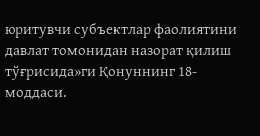юритувчи субъектлар фаолиятини давлат томонидан назорат қилиш тўғрисида»ги Қонуннинг 18-моддаси.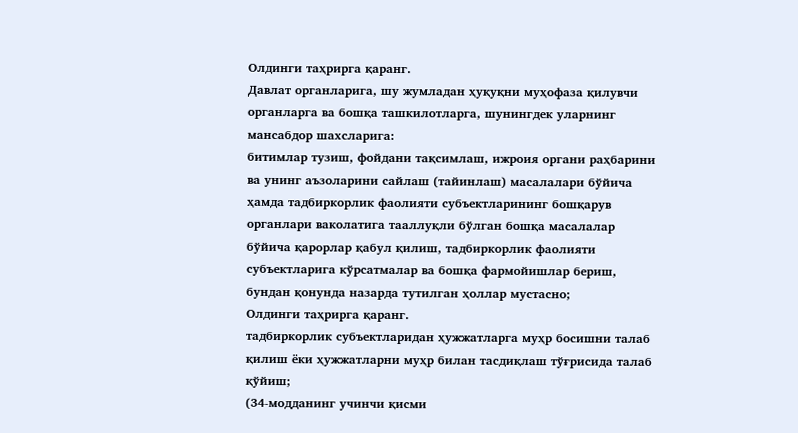Олдинги таҳрирга қаранг.
Давлат органларига, шу жумладан ҳуқуқни муҳофаза қилувчи органларга ва бошқа ташкилотларга, шунингдек уларнинг мансабдор шахсларига:
битимлар тузиш, фойдани тақсимлаш, ижроия органи раҳбарини ва унинг аъзоларини сайлаш (тайинлаш) масалалари бўйича ҳамда тадбиркорлик фаолияти субъектларининг бошқарув органлари ваколатига тааллуқли бўлган бошқа масалалар бўйича қарорлар қабул қилиш, тадбиркорлик фаолияти субъектларига кўрсатмалар ва бошқа фармойишлар бериш, бундан қонунда назарда тутилган ҳоллар мустасно;
Олдинги таҳрирга қаранг.
тадбиркорлик субъектларидан ҳужжатларга муҳр босишни талаб қилиш ёки ҳужжатларни муҳр билан тасдиқлаш тўғрисида талаб қўйиш;
(34-модданинг учинчи қисми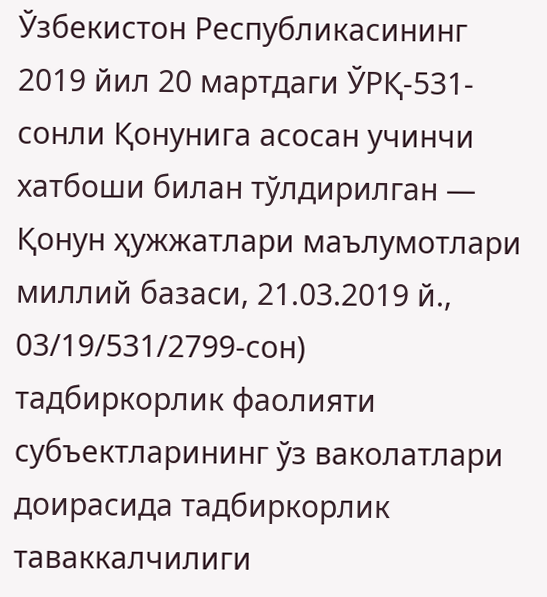Ўзбекистон Республикасининг 2019 йил 20 мартдаги ЎРҚ-531-сонли Қонунига асосан учинчи хатбоши билан тўлдирилган — Қонун ҳужжатлари маълумотлари миллий базаси, 21.03.2019 й., 03/19/531/2799-сон)
тадбиркорлик фаолияти субъектларининг ўз ваколатлари доирасида тадбиркорлик таваккалчилиги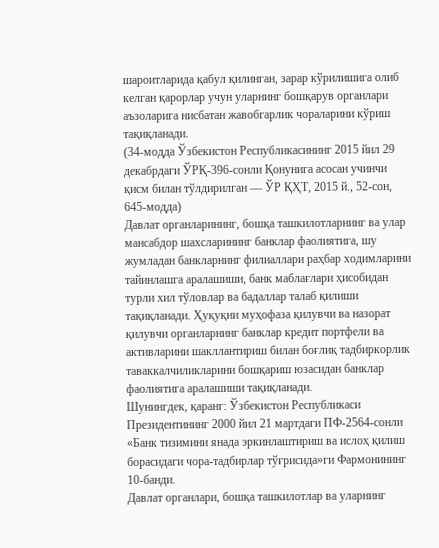шароитларида қабул қилинган, зарар кўрилишига олиб келган қарорлар учун уларнинг бошқарув органлари аъзоларига нисбатан жавобгарлик чораларини кўриш тақиқланади.
(34-модда Ўзбекистон Республикасининг 2015 йил 29 декабрдаги ЎРҚ-396-сонли Қонунига асосан учинчи қисм билан тўлдирилган — ЎР ҚҲТ, 2015 й., 52-сон, 645-модда)
Давлат органларининг, бошқа ташкилотларнинг ва улар мансабдор шахсларининг банклар фаолиятига, шу жумладан банкларнинг филиаллари раҳбар ходимларини тайинлашга аралашиши, банк маблағлари ҳисобидан турли хил тўловлар ва бадаллар талаб қилиши тақиқланади. Ҳуқуқни муҳофаза қилувчи ва назорат қилувчи органларнинг банклар кредит портфели ва активларини шакллантириш билан боғлиқ тадбиркорлик таваккалчиликларини бошқариш юзасидан банклар фаолиятига аралашиши тақиқланади.
Шунингдек, қаранг: Ўзбекистон Республикаси Президентининг 2000 йил 21 мартдаги ПФ-2564-сонли «Банк тизимини янада эркинлаштириш ва ислоҳ қилиш борасидаги чора-тадбирлар тўғрисида»ги Фармонининг 10-банди.
Давлат органлари, бошқа ташкилотлар ва уларнинг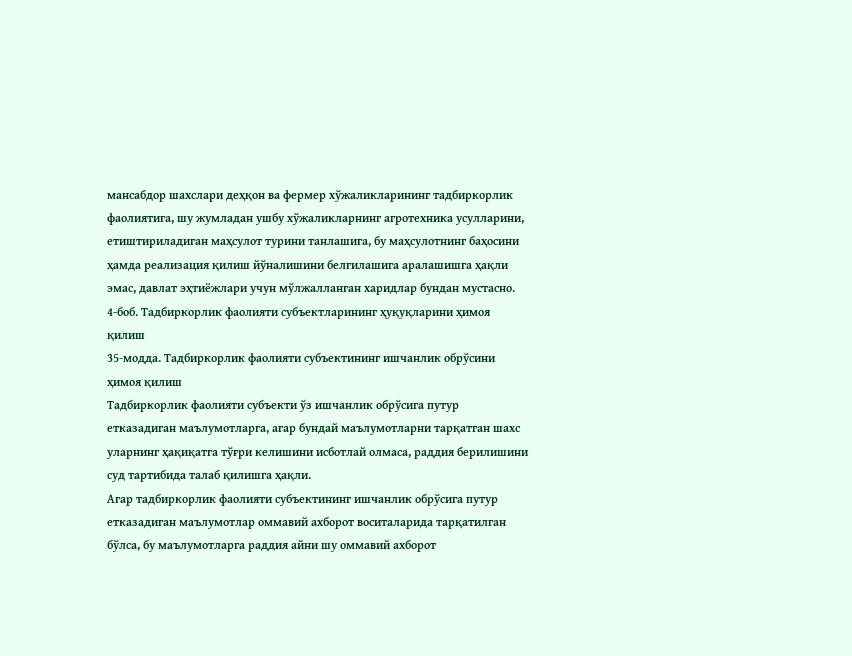мансабдор шахслари деҳқон ва фермер хўжаликларининг тадбиркорлик фаолиятига, шу жумладан ушбу хўжаликларнинг агротехника усулларини, етиштириладиган маҳсулот турини танлашига, бу маҳсулотнинг баҳосини ҳамда реализация қилиш йўналишини белгилашига аралашишга ҳақли эмас, давлат эҳтиёжлари учун мўлжалланган харидлар бундан мустасно.
4-боб. Тадбиркорлик фаолияти субъектларининг ҳуқуқларини ҳимоя қилиш
35-модда. Тадбиркорлик фаолияти субъектининг ишчанлик обрўсини ҳимоя қилиш
Тадбиркорлик фаолияти субъекти ўз ишчанлик обрўсига путур етказадиган маълумотларга, агар бундай маълумотларни тарқатган шахс уларнинг ҳақиқатга тўғри келишини исботлай олмаса, раддия берилишини суд тартибида талаб қилишга ҳақли.
Агар тадбиркорлик фаолияти субъектининг ишчанлик обрўсига путур етказадиган маълумотлар оммавий ахборот воситаларида тарқатилган бўлса, бу маълумотларга раддия айни шу оммавий ахборот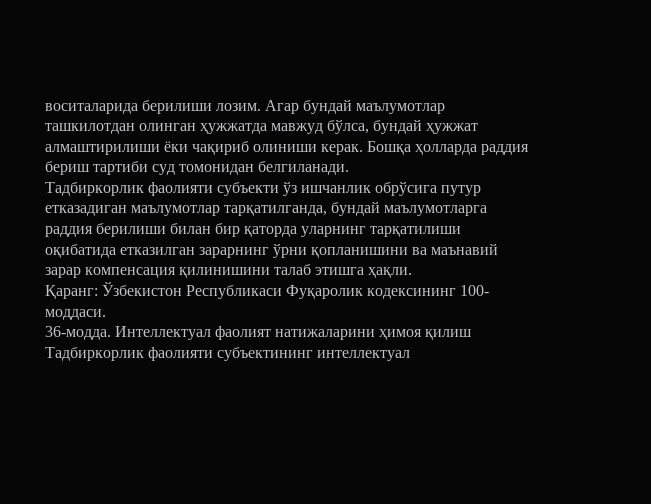воситаларида берилиши лозим. Агар бундай маълумотлар ташкилотдан олинган ҳужжатда мавжуд бўлса, бундай ҳужжат алмаштирилиши ёки чақириб олиниши керак. Бошқа ҳолларда раддия бериш тартиби суд томонидан белгиланади.
Тадбиркорлик фаолияти субъекти ўз ишчанлик обрўсига путур етказадиган маълумотлар тарқатилганда, бундай маълумотларга раддия берилиши билан бир қаторда уларнинг тарқатилиши оқибатида етказилган зарарнинг ўрни қопланишини ва маънавий зарар компенсация қилинишини талаб этишга ҳақли.
Қаранг: Ўзбекистон Республикаси Фуқаролик кодексининг 100-моддаси.
36-модда. Интеллектуал фаолият натижаларини ҳимоя қилиш
Тадбиркорлик фаолияти субъектининг интеллектуал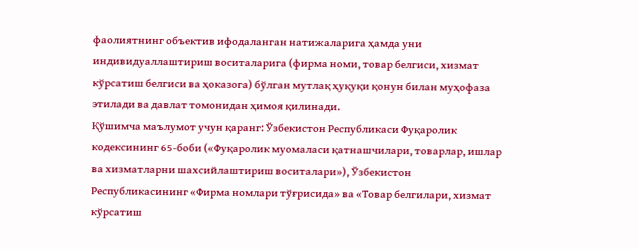фаолиятнинг объектив ифодаланган натижаларига ҳамда уни индивидуаллаштириш воситаларига (фирма номи, товар белгиси, хизмат кўрсатиш белгиси ва ҳоказога) бўлган мутлақ ҳуқуқи қонун билан муҳофаза этилади ва давлат томонидан ҳимоя қилинади.
Қўшимча маълумот учун қаранг: Ўзбекистон Республикаси Фуқаролик кодексининг 65-боби («Фуқаролик муомаласи қатнашчилари, товарлар, ишлар ва хизматларни шахсийлаштириш воситалари»), Ўзбекистон Республикасининг «Фирма номлари тўғрисида» ва «Товар белгилари, хизмат кўрсатиш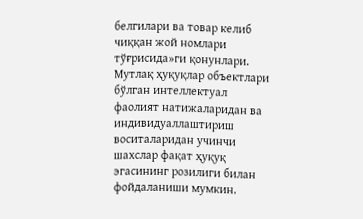белгилари ва товар келиб чиққан жой номлари тўғрисида»ги қонунлари.
Мутлақ ҳуқуқлар объектлари бўлган интеллектуал фаолият натижаларидан ва индивидуаллаштириш воситаларидан учинчи шахслар фақат ҳуқуқ эгасининг розилиги билан фойдаланиши мумкин.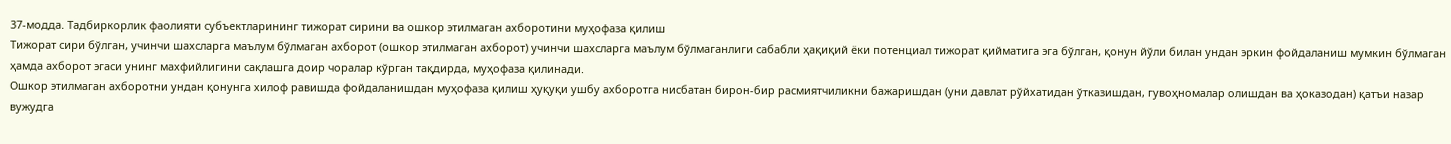37-модда. Тадбиркорлик фаолияти субъектларининг тижорат сирини ва ошкор этилмаган ахборотини муҳофаза қилиш
Тижорат сири бўлган, учинчи шахсларга маълум бўлмаган ахборот (ошкор этилмаган ахборот) учинчи шахсларга маълум бўлмаганлиги сабабли ҳақиқий ёки потенциал тижорат қийматига эга бўлган, қонун йўли билан ундан эркин фойдаланиш мумкин бўлмаган ҳамда ахборот эгаси унинг махфийлигини сақлашга доир чоралар кўрган тақдирда, муҳофаза қилинади.
Ошкор этилмаган ахборотни ундан қонунга хилоф равишда фойдаланишдан муҳофаза қилиш ҳуқуқи ушбу ахборотга нисбатан бирон-бир расмиятчиликни бажаришдан (уни давлат рўйхатидан ўтказишдан, гувоҳномалар олишдан ва ҳоказодан) қатъи назар вужудга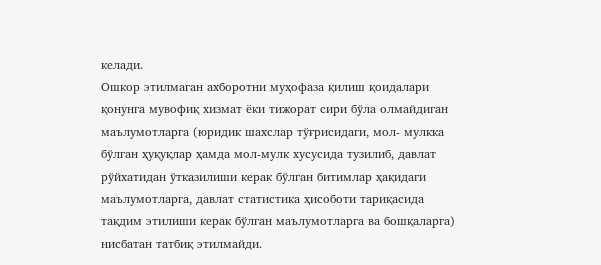келади.
Ошкор этилмаган ахборотни муҳофаза қилиш қоидалари қонунга мувофиқ хизмат ёки тижорат сири бўла олмайдиган маълумотларга (юридик шахслар тўғрисидаги, мол- мулкка бўлган ҳуқуқлар ҳамда мол-мулк хусусида тузилиб, давлат рўйхатидан ўтказилиши керак бўлган битимлар ҳақидаги маълумотларга, давлат статистика ҳисоботи тариқасида тақдим этилиши керак бўлган маълумотларга ва бошқаларга) нисбатан татбиқ этилмайди.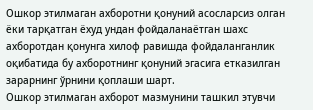Ошкор этилмаган ахборотни қонуний асосларсиз олган ёки тарқатган ёхуд ундан фойдаланаётган шахс ахборотдан қонунга хилоф равишда фойдаланганлик оқибатида бу ахборотнинг қонуний эгасига етказилган зарарнинг ўрнини қоплаши шарт.
Ошкор этилмаган ахборот мазмунини ташкил этувчи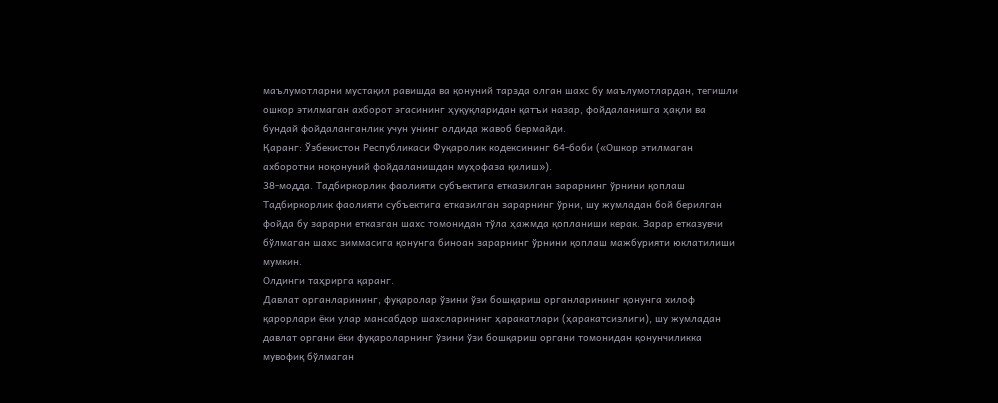маълумотларни мустақил равишда ва қонуний тарзда олган шахс бу маълумотлардан, тегишли ошкор этилмаган ахборот эгасининг ҳуқуқларидан қатъи назар, фойдаланишга ҳақли ва бундай фойдаланганлик учун унинг олдида жавоб бермайди.
Қаранг: Ўзбекистон Республикаси Фуқаролик кодексининг 64-боби («Ошкор этилмаган ахборотни ноқонуний фойдаланишдан муҳофаза қилиш»).
38-модда. Тадбиркорлик фаолияти субъектига етказилган зарарнинг ўрнини қоплаш
Тадбиркорлик фаолияти субъектига етказилган зарарнинг ўрни, шу жумладан бой берилган фойда бу зарарни етказган шахс томонидан тўла ҳажмда қопланиши керак. Зарар етказувчи бўлмаган шахс зиммасига қонунга биноан зарарнинг ўрнини қоплаш мажбурияти юклатилиши мумкин.
Олдинги таҳрирга қаранг.
Давлат органларининг, фуқаролар ўзини ўзи бошқариш органларининг қонунга хилоф қарорлари ёки улар мансабдор шахсларининг ҳаракатлари (ҳаракатсизлиги), шу жумладан давлат органи ёки фуқароларнинг ўзини ўзи бошқариш органи томонидан қонунчиликка мувофиқ бўлмаган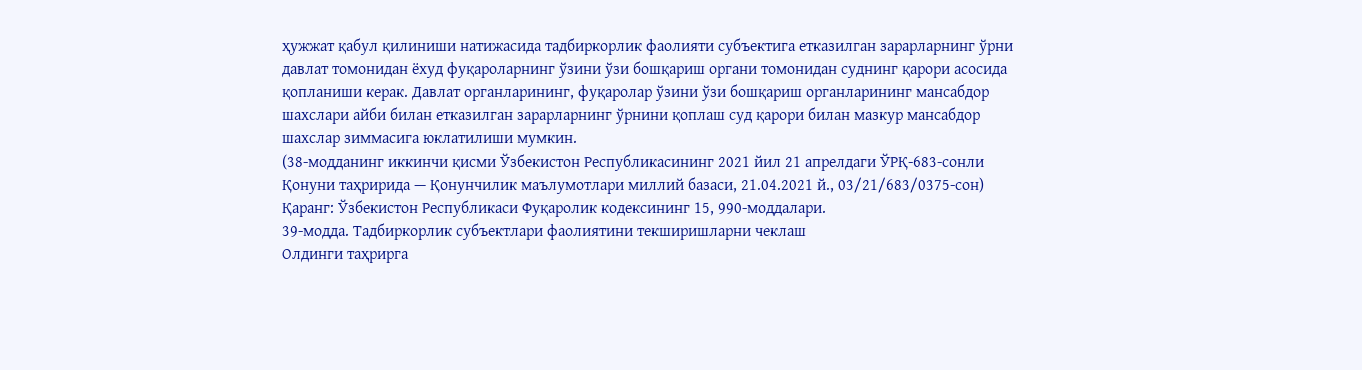ҳужжат қабул қилиниши натижасида тадбиркорлик фаолияти субъектига етказилган зарарларнинг ўрни давлат томонидан ёхуд фуқароларнинг ўзини ўзи бошқариш органи томонидан суднинг қарори асосида қопланиши керак. Давлат органларининг, фуқаролар ўзини ўзи бошқариш органларининг мансабдор шахслари айби билан етказилган зарарларнинг ўрнини қоплаш суд қарори билан мазкур мансабдор шахслар зиммасига юклатилиши мумкин.
(38-модданинг иккинчи қисми Ўзбекистон Республикасининг 2021 йил 21 апрелдаги ЎРҚ-683-сонли Қонуни таҳририда — Қонунчилик маълумотлари миллий базаси, 21.04.2021 й., 03/21/683/0375-сон)
Қаранг: Ўзбекистон Республикаси Фуқаролик кодексининг 15, 990-моддалари.
39-модда. Тадбиркорлик субъектлари фаолиятини текширишларни чеклаш
Олдинги таҳрирга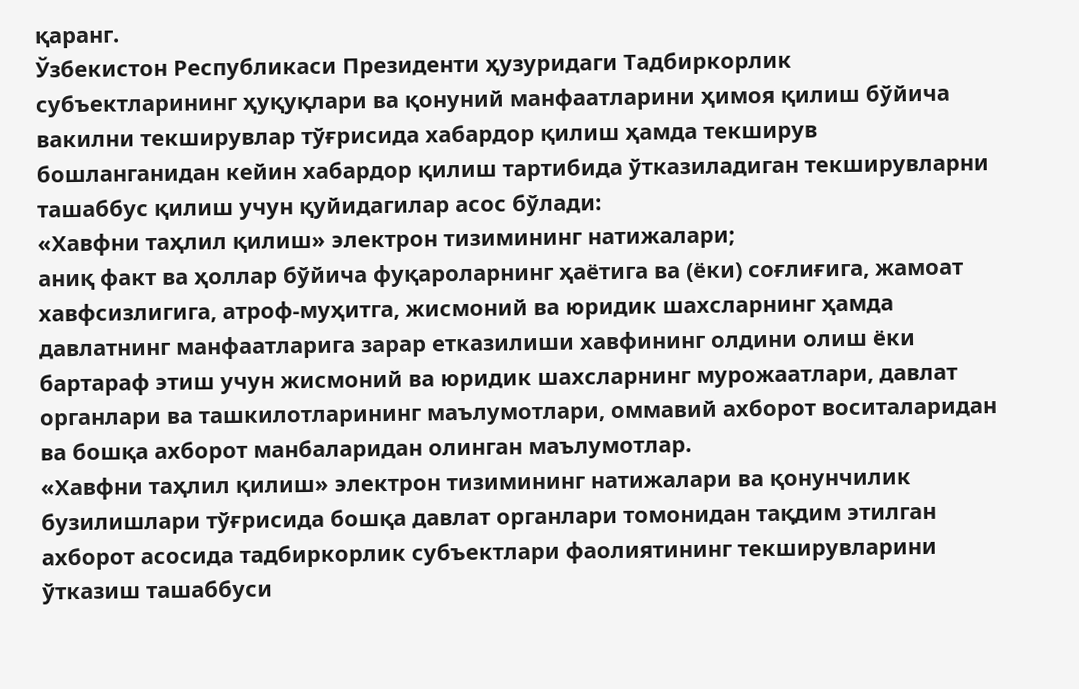қаранг.
Ўзбекистон Республикаси Президенти ҳузуридаги Тадбиркорлик субъектларининг ҳуқуқлари ва қонуний манфаатларини ҳимоя қилиш бўйича вакилни текширувлар тўғрисида хабардор қилиш ҳамда текширув бошланганидан кейин хабардор қилиш тартибида ўтказиладиган текширувларни ташаббус қилиш учун қуйидагилар асос бўлади:
«Хавфни таҳлил қилиш» электрон тизимининг натижалари;
аниқ факт ва ҳоллар бўйича фуқароларнинг ҳаётига ва (ёки) соғлиғига, жамоат хавфсизлигига, атроф-муҳитга, жисмоний ва юридик шахсларнинг ҳамда давлатнинг манфаатларига зарар етказилиши хавфининг олдини олиш ёки бартараф этиш учун жисмоний ва юридик шахсларнинг мурожаатлари, давлат органлари ва ташкилотларининг маълумотлари, оммавий ахборот воситаларидан ва бошқа ахборот манбаларидан олинган маълумотлар.
«Хавфни таҳлил қилиш» электрон тизимининг натижалари ва қонунчилик бузилишлари тўғрисида бошқа давлат органлари томонидан тақдим этилган ахборот асосида тадбиркорлик субъектлари фаолиятининг текширувларини ўтказиш ташаббуси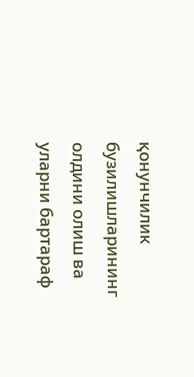қонунчилик бузилишларининг олдини олиш ва уларни бартараф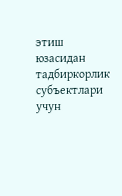этиш юзасидан тадбиркорлик субъектлари учун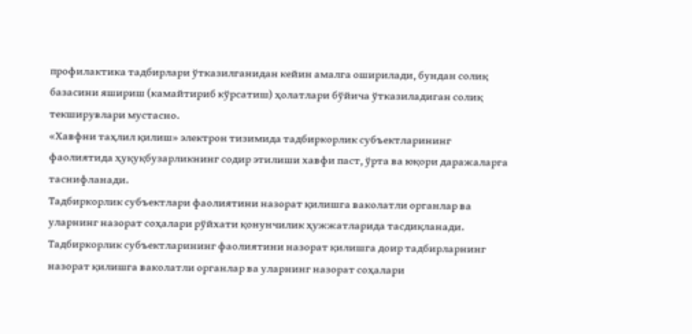профилактика тадбирлари ўтказилганидан кейин амалга оширилади, бундан солиқ базасини яшириш (камайтириб кўрсатиш) ҳолатлари бўйича ўтказиладиган солиқ текширувлари мустасно.
«Хавфни таҳлил қилиш» электрон тизимида тадбиркорлик субъектларининг фаолиятида ҳуқуқбузарликнинг содир этилиши хавфи паст, ўрта ва юқори даражаларга таснифланади.
Тадбиркорлик субъектлари фаолиятини назорат қилишга ваколатли органлар ва уларнинг назорат соҳалари рўйхати қонунчилик ҳужжатларида тасдиқланади. Тадбиркорлик субъектларининг фаолиятини назорат қилишга доир тадбирларнинг назорат қилишга ваколатли органлар ва уларнинг назорат соҳалари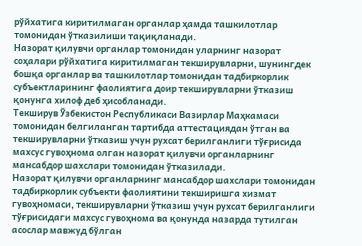рўйхатига киритилмаган органлар ҳамда ташкилотлар томонидан ўтказилиши тақиқланади.
Назорат қилувчи органлар томонидан уларнинг назорат соҳалари рўйхатига киритилмаган текширувларни, шунингдек бошқа органлар ва ташкилотлар томонидан тадбиркорлик субъектларининг фаолиятига доир текширувларни ўтказиш қонунга хилоф деб ҳисобланади.
Текширув Ўзбекистон Республикаси Вазирлар Маҳкамаси томонидан белгиланган тартибда аттестaциядан ўтган ва текширувларни ўтказиш учун рухсат берилганлиги тўғрисида махсус гувоҳнома олган назорат қилувчи органларнинг мансабдор шахслари томонидан ўтказилади.
Назорат қилувчи органларнинг мансабдор шахслари томонидан тадбиркорлик субъекти фаолиятини текширишга хизмат гувоҳномаси, текширувларни ўтказиш учун рухсат берилганлиги тўғрисидаги махсус гувоҳнома ва қонунда назарда тутилган асослар мавжуд бўлган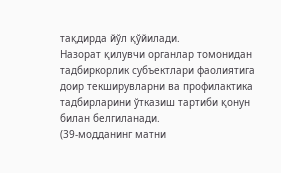тақдирда йўл қўйилади.
Назорат қилувчи органлар томонидан тадбиркорлик субъектлари фаолиятига доир текширувларни ва профилактика тадбирларини ўтказиш тартиби қонун билан белгиланади.
(39-модданинг матни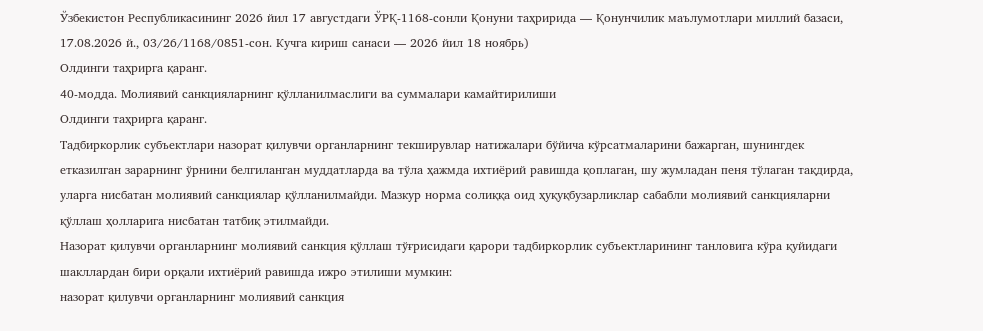Ўзбекистон Республикасининг 2026 йил 17 августдаги ЎРҚ-1168-сонли Қонуни таҳририда — Қонунчилик маълумотлари миллий базаси, 17.08.2026 й., 03/26/1168/0851-сон. Кучга кириш санаси — 2026 йил 18 ноябрь)
Олдинги таҳрирга қаранг.
40-модда. Молиявий санкцияларнинг қўлланилмаслиги ва суммалари камайтирилиши
Олдинги таҳрирга қаранг.
Тадбиркорлик субъектлари назорат қилувчи органларнинг текширувлар натижалари бўйича кўрсатмаларини бажарган, шунингдек етказилган зарарнинг ўрнини белгиланган муддатларда ва тўла ҳажмда ихтиёрий равишда қоплаган, шу жумладан пеня тўлаган тақдирда, уларга нисбатан молиявий санкциялар қўлланилмайди. Мазкур норма солиққа оид ҳуқуқбузарликлар сабабли молиявий санкцияларни қўллаш ҳолларига нисбатан татбиқ этилмайди.
Назорат қилувчи органларнинг молиявий санкция қўллаш тўғрисидаги қарори тадбиркорлик субъектларининг танловига кўра қуйидаги шакллардан бири орқали ихтиёрий равишда ижро этилиши мумкин:
назорат қилувчи органларнинг молиявий санкция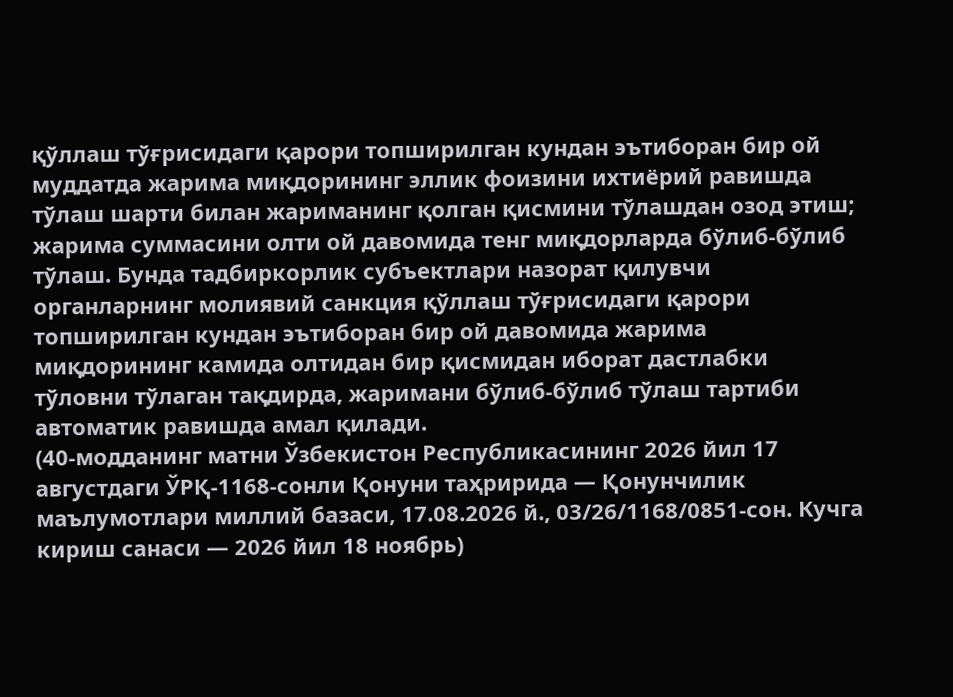қўллаш тўғрисидаги қарори топширилган кундан эътиборан бир ой муддатда жарима миқдорининг эллик фоизини ихтиёрий равишда тўлаш шарти билан жариманинг қолган қисмини тўлашдан озод этиш;
жарима суммасини олти ой давомида тенг миқдорларда бўлиб-бўлиб тўлаш. Бунда тадбиркорлик субъектлари назорат қилувчи органларнинг молиявий санкция қўллаш тўғрисидаги қарори топширилган кундан эътиборан бир ой давомида жарима миқдорининг камида олтидан бир қисмидан иборат дастлабки тўловни тўлаган тақдирда, жаримани бўлиб-бўлиб тўлаш тартиби автоматик равишда амал қилади.
(40-модданинг матни Ўзбекистон Республикасининг 2026 йил 17 августдаги ЎРҚ-1168-сонли Қонуни таҳририда — Қонунчилик маълумотлари миллий базаси, 17.08.2026 й., 03/26/1168/0851-сон. Кучга кириш санаси — 2026 йил 18 ноябрь)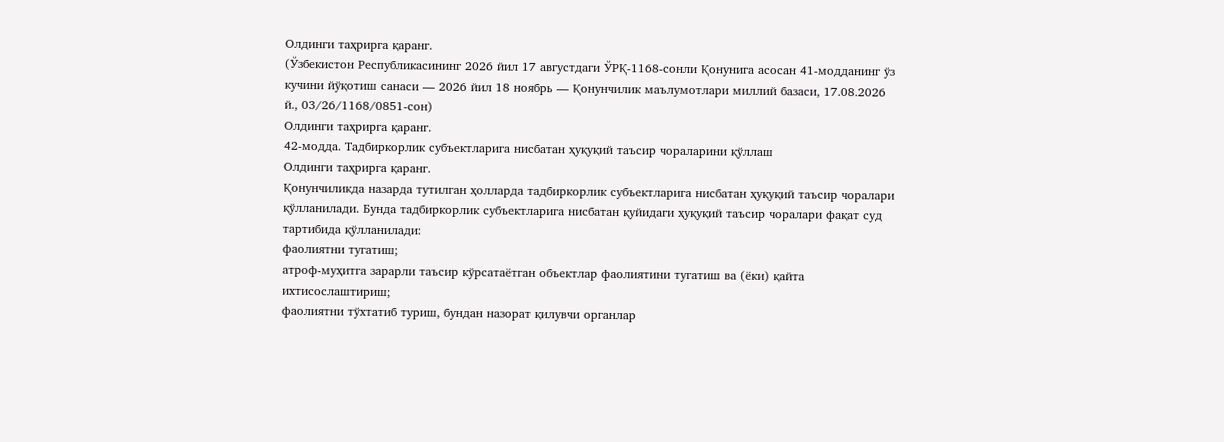Олдинги таҳрирга қаранг.
(Ўзбекистон Республикасининг 2026 йил 17 августдаги ЎРҚ-1168-сонли Қонунига асосан 41-модданинг ўз кучини йўқотиш санаси — 2026 йил 18 ноябрь — Қонунчилик маълумотлари миллий базаси, 17.08.2026 й., 03/26/1168/0851-сон)
Олдинги таҳрирга қаранг.
42-модда. Тадбиркорлик субъектларига нисбатан ҳуқуқий таъсир чораларини қўллаш
Олдинги таҳрирга қаранг.
Қонунчиликда назарда тутилган ҳолларда тадбиркорлик субъектларига нисбатан ҳуқуқий таъсир чоралари қўлланилади. Бунда тадбиркорлик субъектларига нисбатан қуйидаги ҳуқуқий таъсир чоралари фақат суд тартибида қўлланилади:
фаолиятни тугатиш;
атроф-муҳитга зарарли таъсир кўрсатаётган объектлар фаолиятини тугатиш ва (ёки) қайта ихтисослаштириш;
фаолиятни тўхтатиб туриш, бундан назорат қилувчи органлар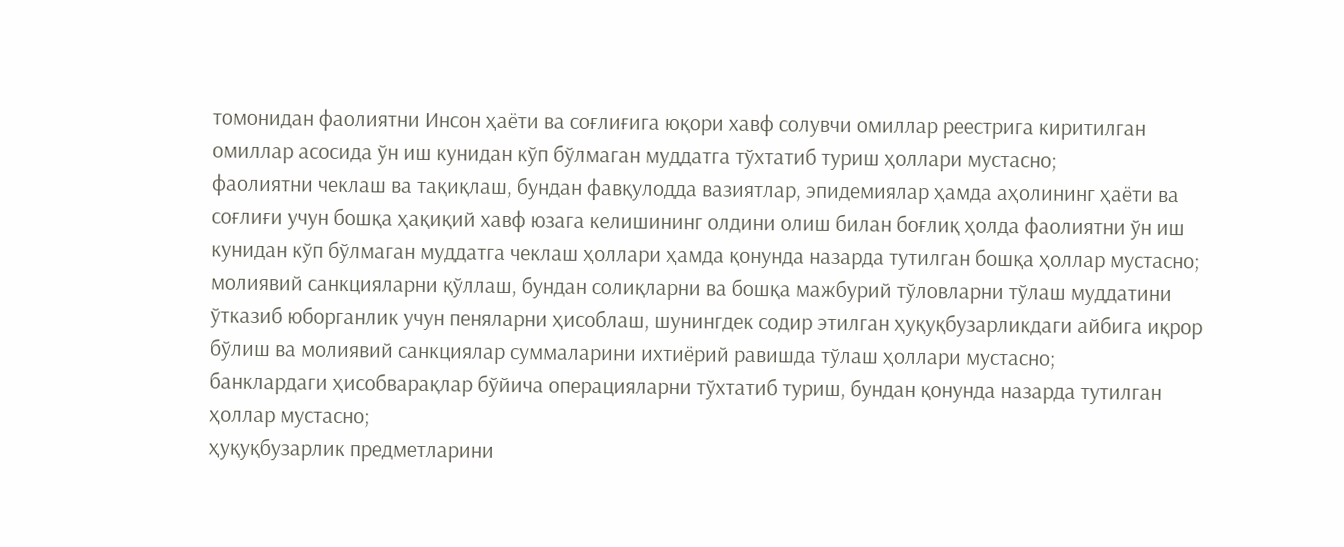томонидан фаолиятни Инсон ҳаёти ва соғлиғига юқори хавф солувчи омиллар реестрига киритилган омиллар асосида ўн иш кунидан кўп бўлмаган муддатга тўхтатиб туриш ҳоллари мустасно;
фаолиятни чеклаш ва тақиқлаш, бундан фавқулодда вазиятлар, эпидемиялар ҳамда аҳолининг ҳаёти ва соғлиғи учун бошқа ҳақиқий хавф юзага келишининг олдини олиш билан боғлиқ ҳолда фаолиятни ўн иш кунидан кўп бўлмаган муддатга чеклаш ҳоллари ҳамда қонунда назарда тутилган бошқа ҳоллар мустасно;
молиявий санкцияларни қўллаш, бундан солиқларни ва бошқа мажбурий тўловларни тўлаш муддатини ўтказиб юборганлик учун пеняларни ҳисоблаш, шунингдек содир этилган ҳуқуқбузарликдаги айбига иқрор бўлиш ва молиявий санкциялар суммаларини ихтиёрий равишда тўлаш ҳоллари мустасно;
банклардаги ҳисобварақлар бўйича оперaцияларни тўхтатиб туриш, бундан қонунда назарда тутилган ҳоллар мустасно;
ҳуқуқбузарлик предметларини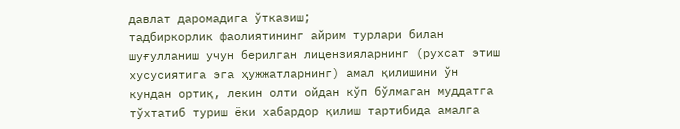давлат даромадига ўтказиш;
тадбиркорлик фаолиятининг айрим турлари билан шуғулланиш учун берилган лицензияларнинг (рухсат этиш хусусиятига эга ҳужжатларнинг) амал қилишини ўн кундан ортиқ, лекин олти ойдан кўп бўлмаган муддатга тўхтатиб туриш ёки хабардор қилиш тартибида амалга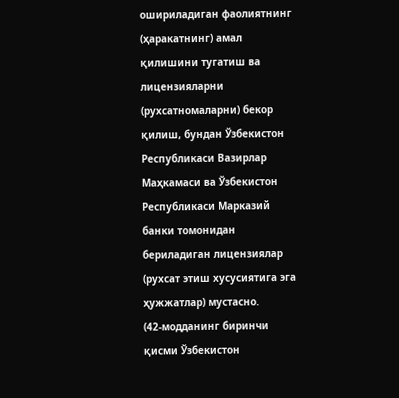ошириладиган фаолиятнинг (ҳаракатнинг) амал қилишини тугатиш ва лицензияларни (рухсатномаларни) бекор қилиш, бундан Ўзбекистон Республикаси Вазирлар Маҳкамаси ва Ўзбекистон Республикаси Марказий банки томонидан бериладиган лицензиялар (рухсат этиш хусусиятига эга ҳужжатлар) мустасно.
(42-модданинг биринчи қисми Ўзбекистон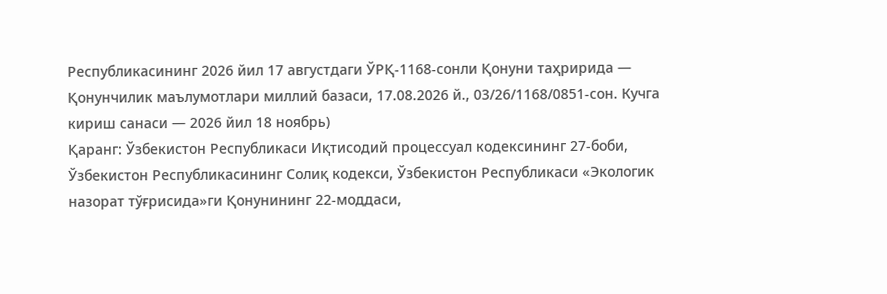Республикасининг 2026 йил 17 августдаги ЎРҚ-1168-сонли Қонуни таҳририда — Қонунчилик маълумотлари миллий базаси, 17.08.2026 й., 03/26/1168/0851-сон. Кучга кириш санаси — 2026 йил 18 ноябрь)
Қаранг: Ўзбекистон Республикаси Иқтисодий процессуал кодексининг 27-боби, Ўзбекистон Республикасининг Солиқ кодекси, Ўзбекистон Республикаси «Экологик назорат тўғрисида»ги Қонунининг 22-моддаси,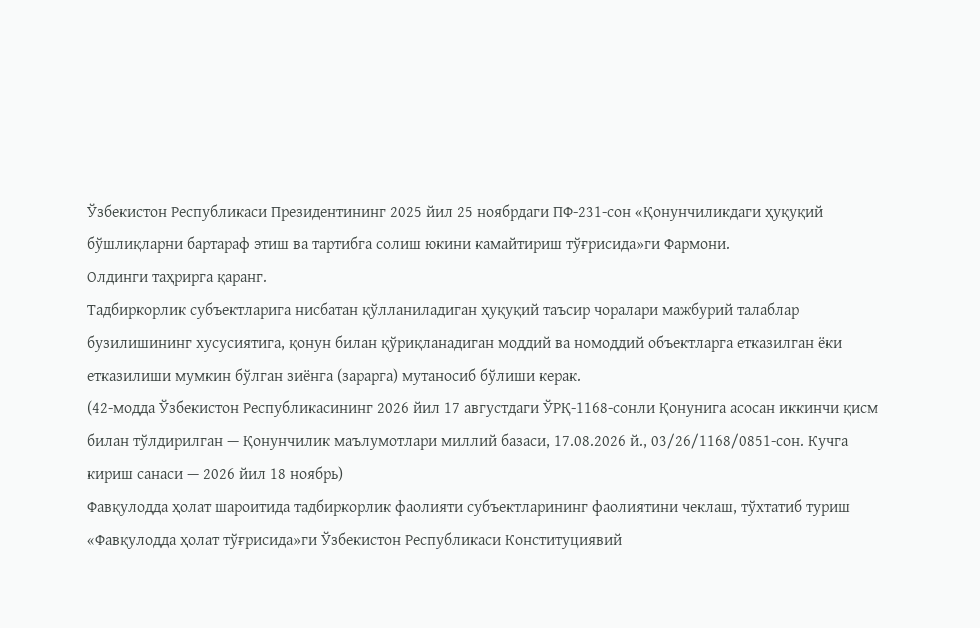Ўзбекистон Республикаси Президентининг 2025 йил 25 ноябрдаги ПФ-231-сон «Қонунчиликдаги ҳуқуқий бўшлиқларни бартараф этиш ва тартибга солиш юкини камайтириш тўғрисида»ги Фармони.
Олдинги таҳрирга қаранг.
Тадбиркорлик субъектларига нисбатан қўлланиладиган ҳуқуқий таъсир чоралари мажбурий талаблар бузилишининг хусусиятига, қонун билан қўриқланадиган моддий ва номоддий объектларга етказилган ёки етказилиши мумкин бўлган зиёнга (зарарга) мутаносиб бўлиши керак.
(42-модда Ўзбекистон Республикасининг 2026 йил 17 августдаги ЎРҚ-1168-сонли Қонунига асосан иккинчи қисм билан тўлдирилган — Қонунчилик маълумотлари миллий базаси, 17.08.2026 й., 03/26/1168/0851-сон. Кучга кириш санаси — 2026 йил 18 ноябрь)
Фавқулодда ҳолат шароитида тадбиркорлик фаолияти субъектларининг фаолиятини чеклаш, тўхтатиб туриш «Фавқулодда ҳолат тўғрисида»ги Ўзбекистон Республикаси Конституциявий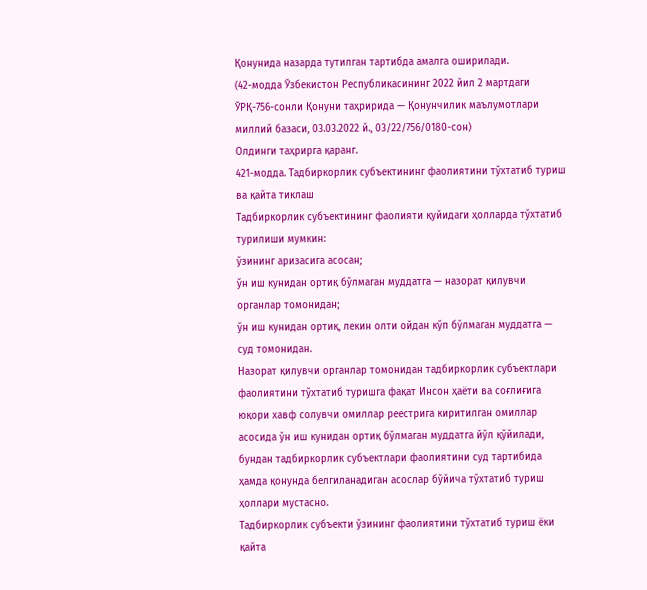Қонунида назарда тутилган тартибда амалга оширилади.
(42-модда Ўзбекистон Республикасининг 2022 йил 2 мартдаги ЎРҚ-756-сонли Қонуни таҳририда — Қонунчилик маълумотлари миллий базаси, 03.03.2022 й., 03/22/756/0180-сон)
Олдинги таҳрирга қаранг.
421-модда. Тадбиркорлик субъектининг фаолиятини тўхтатиб туриш ва қайта тиклаш
Тадбиркорлик субъектининг фаолияти қуйидаги ҳолларда тўхтатиб турилиши мумкин:
ўзининг аризасига асосан;
ўн иш кунидан ортиқ бўлмаган муддатга — назорат қилувчи органлар томонидан;
ўн иш кунидан ортиқ, лекин олти ойдан кўп бўлмаган муддатга — суд томонидан.
Назорат қилувчи органлар томонидан тадбиркорлик субъектлари фаолиятини тўхтатиб туришга фақат Инсон ҳаёти ва соғлиғига юқори хавф солувчи омиллар реестрига киритилган омиллар асосида ўн иш кунидан ортиқ бўлмаган муддатга йўл қўйилади, бундан тадбиркорлик субъектлари фаолиятини суд тартибида ҳамда қонунда белгиланадиган асослар бўйича тўхтатиб туриш ҳоллари мустасно.
Тадбиркорлик субъекти ўзининг фаолиятини тўхтатиб туриш ёки қайта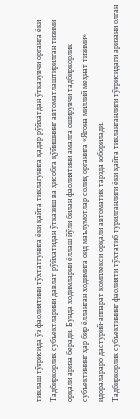тиклаш тўғрисида ўз фаолиятини тўхтатгунига ёки қайта тиклагунига қадар рўйхатдан ўтказувчи органга ёки Тадбиркорлик субъектларини давлат рўйхатидан ўтказиш ва ҳисобга қўйишнинг автоматлаштирилган тизими орқали ариза беради. Бунда ходимларни ёллаш йўли билан фаолиятини амалга оширувчи тадбиркорлик субъектининг ҳар бир ёлланган ходимига оид маълумотлар солиқ органига «Ягона миллий меҳнат тизими» идоралараро дастурий-аппарат комплекси орқали автоматик тарзда юборилади.
Тадбиркорлик субъектининг фаолияти тўхтатиб турилганлиги ёки қайта тикланганлиги тўғрисидаги аризани олган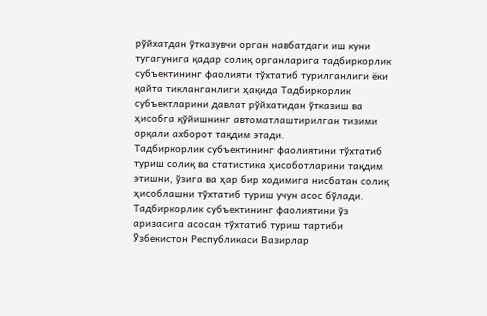рўйхатдан ўтказувчи орган навбатдаги иш куни тугагунига қадар солиқ органларига тадбиркорлик субъектининг фаолияти тўхтатиб турилганлиги ёки қайта тикланганлиги ҳақида Тадбиркорлик субъектларини давлат рўйхатидан ўтказиш ва ҳисобга қўйишнинг автоматлаштирилган тизими орқали ахборот тақдим этади.
Тадбиркорлик субъектининг фаолиятини тўхтатиб туриш солиқ ва статистика ҳисоботларини тақдим этишни, ўзига ва ҳар бир ходимига нисбатан солиқ ҳисоблашни тўхтатиб туриш учун асос бўлади.
Тадбиркорлик субъектининг фаолиятини ўз аризасига асосан тўхтатиб туриш тартиби Ўзбекистон Республикаси Вазирлар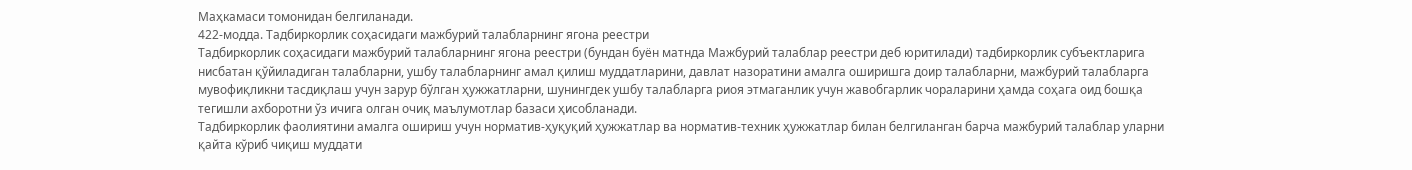Маҳкамаси томонидан белгиланади.
422-модда. Тадбиркорлик соҳасидаги мажбурий талабларнинг ягона реестри
Тадбиркорлик соҳасидаги мажбурий талабларнинг ягона реестри (бундан буён матнда Мажбурий талаблар реестри деб юритилади) тадбиркорлик субъектларига нисбатан қўйиладиган талабларни, ушбу талабларнинг амал қилиш муддатларини, давлат назоратини амалга оширишга доир талабларни, мажбурий талабларга мувофиқликни тасдиқлаш учун зарур бўлган ҳужжатларни, шунингдек ушбу талабларга риоя этмаганлик учун жавобгарлик чораларини ҳамда соҳага оид бошқа тегишли ахборотни ўз ичига олган очиқ маълумотлар базаси ҳисобланади.
Тадбиркорлик фаолиятини амалга ошириш учун норматив-ҳуқуқий ҳужжатлар ва норматив-техник ҳужжатлар билан белгиланган барча мажбурий талаблар уларни қайта кўриб чиқиш муддати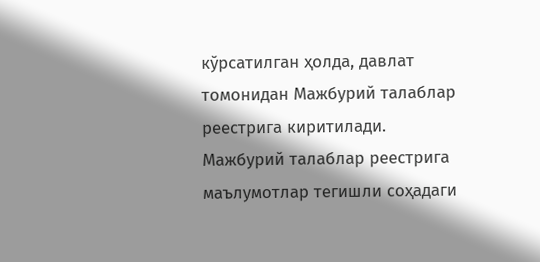кўрсатилган ҳолда, давлат томонидан Мажбурий талаблар реестрига киритилади.
Мажбурий талаблар реестрига маълумотлар тегишли соҳадаги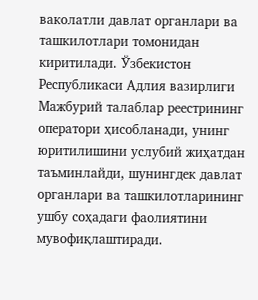ваколатли давлат органлари ва ташкилотлари томонидан киритилади. Ўзбекистон Республикаси Адлия вазирлиги Мажбурий талаблар реестрининг оператори ҳисобланади, унинг юритилишини услубий жиҳатдан таъминлайди, шунингдек давлат органлари ва ташкилотларининг ушбу соҳадаги фаолиятини мувофиқлаштиради.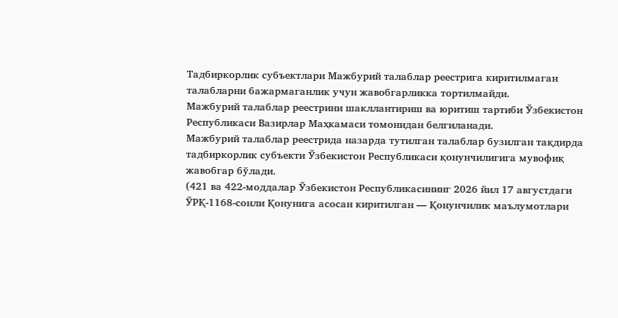Тадбиркорлик субъектлари Мажбурий талаблар реестрига киритилмаган талабларни бажармаганлик учун жавобгарликка тортилмайди.
Мажбурий талаблар реестрини шакллантириш ва юритиш тартиби Ўзбекистон Республикаси Вазирлар Маҳкамаси томонидан белгиланади.
Мажбурий талаблар реестрида назарда тутилган талаблар бузилган тақдирда тадбиркорлик субъекти Ўзбекистон Республикаси қонунчилигига мувофиқ жавобгар бўлади.
(421 ва 422-моддалар Ўзбекистон Республикасининг 2026 йил 17 августдаги ЎРҚ-1168-сонли Қонунига асосан киритилган — Қонунчилик маълумотлари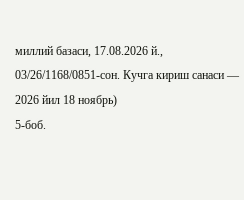миллий базаси, 17.08.2026 й., 03/26/1168/0851-сон. Кучга кириш санаси — 2026 йил 18 ноябрь)
5-боб.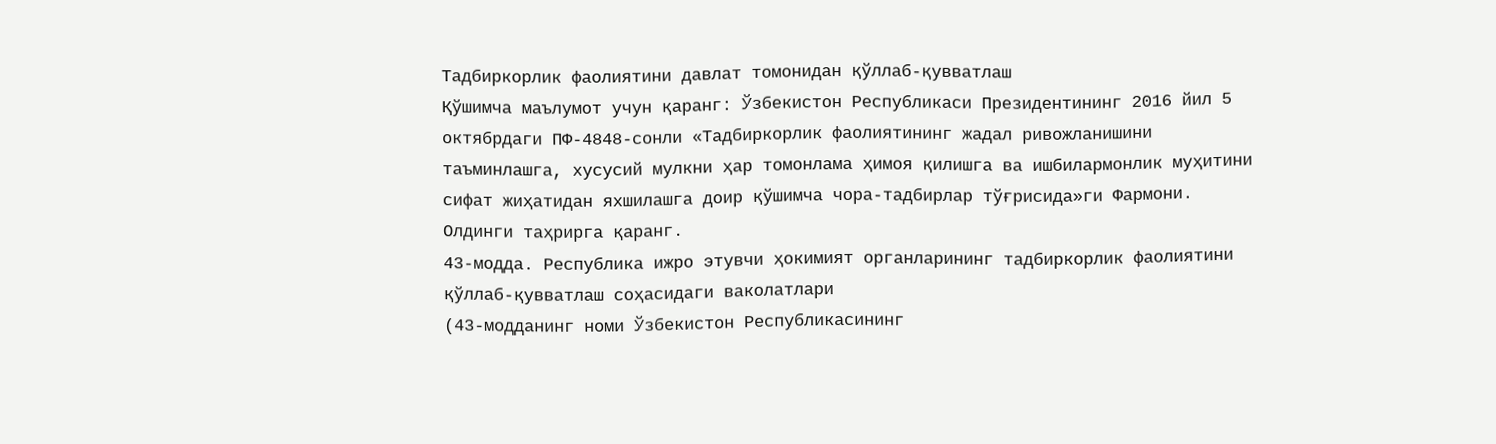Тадбиркорлик фаолиятини давлат томонидан қўллаб-қувватлаш
Қўшимча маълумот учун қаранг: Ўзбекистон Республикаси Президентининг 2016 йил 5 октябрдаги ПФ-4848-сонли «Тадбиркорлик фаолиятининг жадал ривожланишини таъминлашга, хусусий мулкни ҳар томонлама ҳимоя қилишга ва ишбилармонлик муҳитини сифат жиҳатидан яхшилашга доир қўшимча чора-тадбирлар тўғрисида»ги Фармони.
Олдинги таҳрирга қаранг.
43-модда. Республика ижро этувчи ҳокимият органларининг тадбиркорлик фаолиятини қўллаб-қувватлаш соҳасидаги ваколатлари
(43-модданинг номи Ўзбекистон Республикасининг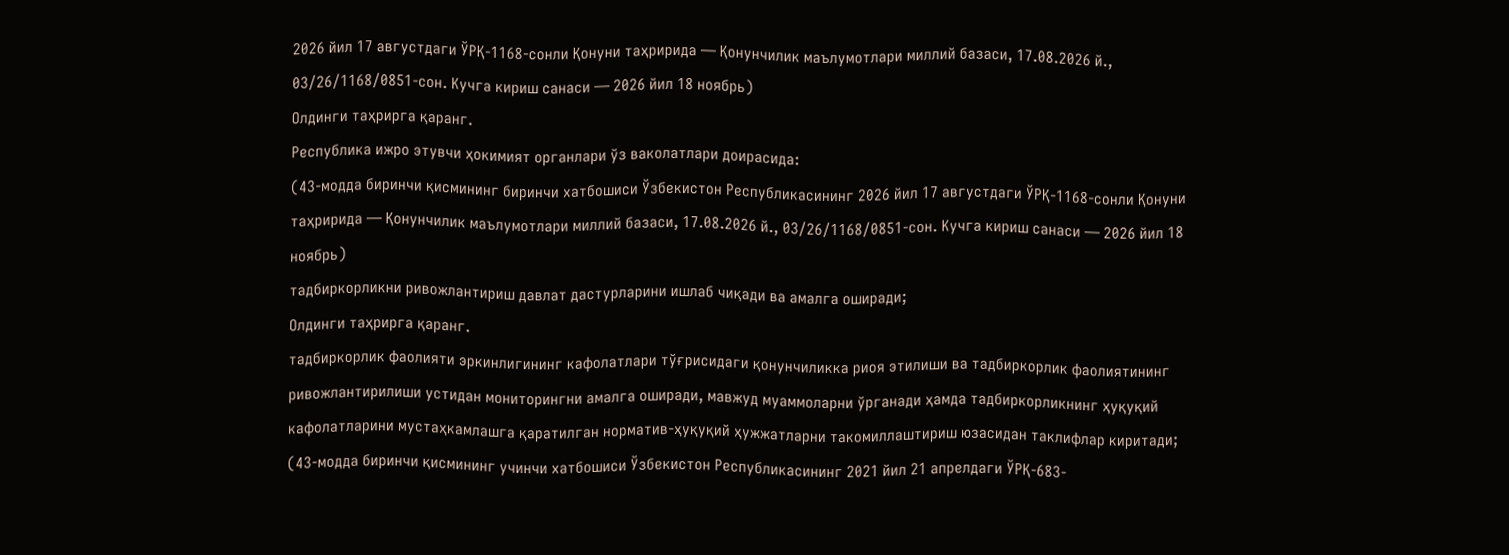2026 йил 17 августдаги ЎРҚ-1168-сонли Қонуни таҳририда — Қонунчилик маълумотлари миллий базаси, 17.08.2026 й., 03/26/1168/0851-сон. Кучга кириш санаси — 2026 йил 18 ноябрь)
Олдинги таҳрирга қаранг.
Республика ижро этувчи ҳокимият органлари ўз ваколатлари доирасида:
(43-модда биринчи қисмининг биринчи хатбошиси Ўзбекистон Республикасининг 2026 йил 17 августдаги ЎРҚ-1168-сонли Қонуни таҳририда — Қонунчилик маълумотлари миллий базаси, 17.08.2026 й., 03/26/1168/0851-сон. Кучга кириш санаси — 2026 йил 18 ноябрь)
тадбиркорликни ривожлантириш давлат дастурларини ишлаб чиқади ва амалга оширади;
Олдинги таҳрирга қаранг.
тадбиркорлик фаолияти эркинлигининг кафолатлари тўғрисидаги қонунчиликка риоя этилиши ва тадбиркорлик фаолиятининг ривожлантирилиши устидан мониторингни амалга оширади, мавжуд муаммоларни ўрганади ҳамда тадбиркорликнинг ҳуқуқий кафолатларини мустаҳкамлашга қаратилган норматив-ҳуқуқий ҳужжатларни такомиллаштириш юзасидан таклифлар киритади;
(43-модда биринчи қисмининг учинчи хатбошиси Ўзбекистон Республикасининг 2021 йил 21 апрелдаги ЎРҚ-683-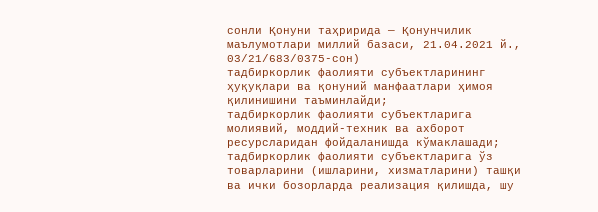сонли Қонуни таҳририда — Қонунчилик маълумотлари миллий базаси, 21.04.2021 й., 03/21/683/0375-сон)
тадбиркорлик фаолияти субъектларининг ҳуқуқлари ва қонуний манфаатлари ҳимоя қилинишини таъминлайди;
тадбиркорлик фаолияти субъектларига молиявий, моддий-техник ва ахборот ресурсларидан фойдаланишда кўмаклашади;
тадбиркорлик фаолияти субъектларига ўз товарларини (ишларини, хизматларини) ташқи ва ички бозорларда реализация қилишда, шу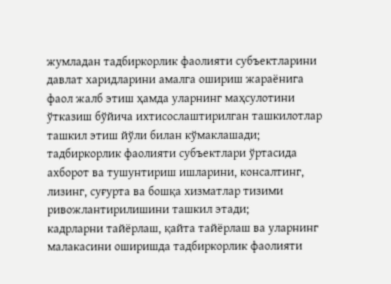жумладан тадбиркорлик фаолияти субъектларини давлат харидларини амалга ошириш жараёнига фаол жалб этиш ҳамда уларнинг маҳсулотини ўтказиш бўйича ихтисослаштирилган ташкилотлар ташкил этиш йўли билан кўмаклашади;
тадбиркорлик фаолияти субъектлари ўртасида ахборот ва тушунтириш ишларини, консалтинг, лизинг, суғурта ва бошқа хизматлар тизими ривожлантирилишини ташкил этади;
кадрларни тайёрлаш, қайта тайёрлаш ва уларнинг малакасини оширишда тадбиркорлик фаолияти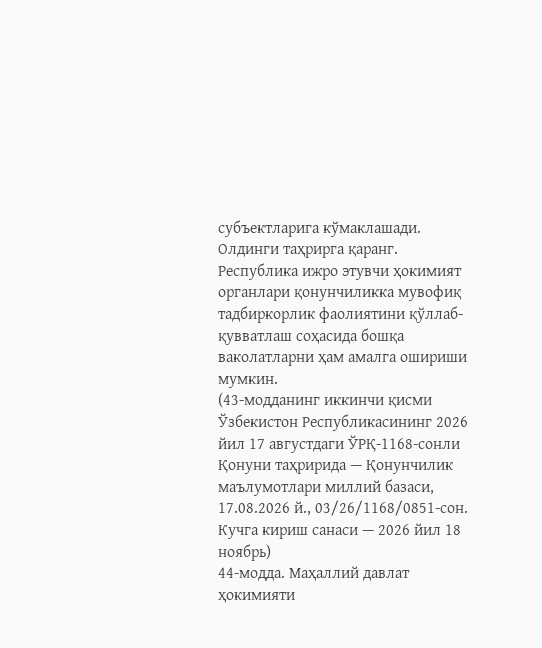субъектларига кўмаклашади.
Олдинги таҳрирга қаранг.
Республика ижро этувчи ҳокимият органлари қонунчиликка мувофиқ тадбиркорлик фаолиятини қўллаб-қувватлаш соҳасида бошқа ваколатларни ҳам амалга ошириши мумкин.
(43-модданинг иккинчи қисми Ўзбекистон Республикасининг 2026 йил 17 августдаги ЎРҚ-1168-сонли Қонуни таҳририда — Қонунчилик маълумотлари миллий базаси, 17.08.2026 й., 03/26/1168/0851-сон. Кучга кириш санаси — 2026 йил 18 ноябрь)
44-модда. Маҳаллий давлат ҳокимияти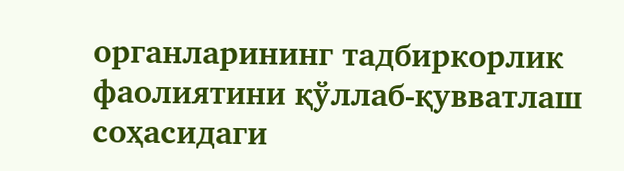органларининг тадбиркорлик фаолиятини қўллаб-қувватлаш соҳасидаги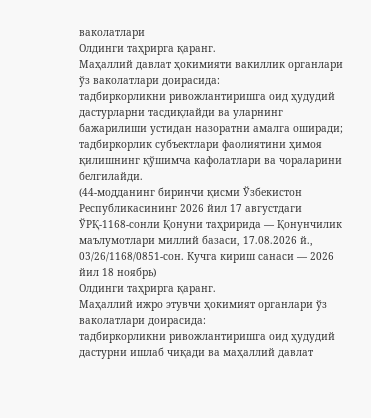ваколатлари
Олдинги таҳрирга қаранг.
Маҳаллий давлат ҳокимияти вакиллик органлари ўз ваколатлари доирасида:
тадбиркорликни ривожлантиришга оид ҳудудий дастурларни тасдиқлайди ва уларнинг бажарилиши устидан назоратни амалга оширади;
тадбиркорлик субъектлари фаолиятини ҳимоя қилишнинг қўшимча кафолатлари ва чораларини белгилайди.
(44-модданинг биринчи қисми Ўзбекистон Республикасининг 2026 йил 17 августдаги ЎРҚ-1168-сонли Қонуни таҳририда — Қонунчилик маълумотлари миллий базаси, 17.08.2026 й., 03/26/1168/0851-сон. Кучга кириш санаси — 2026 йил 18 ноябрь)
Олдинги таҳрирга қаранг.
Маҳаллий ижро этувчи ҳокимият органлари ўз ваколатлари доирасида:
тадбиркорликни ривожлантиришга оид ҳудудий дастурни ишлаб чиқади ва маҳаллий давлат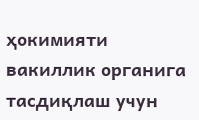ҳокимияти вакиллик органига тасдиқлаш учун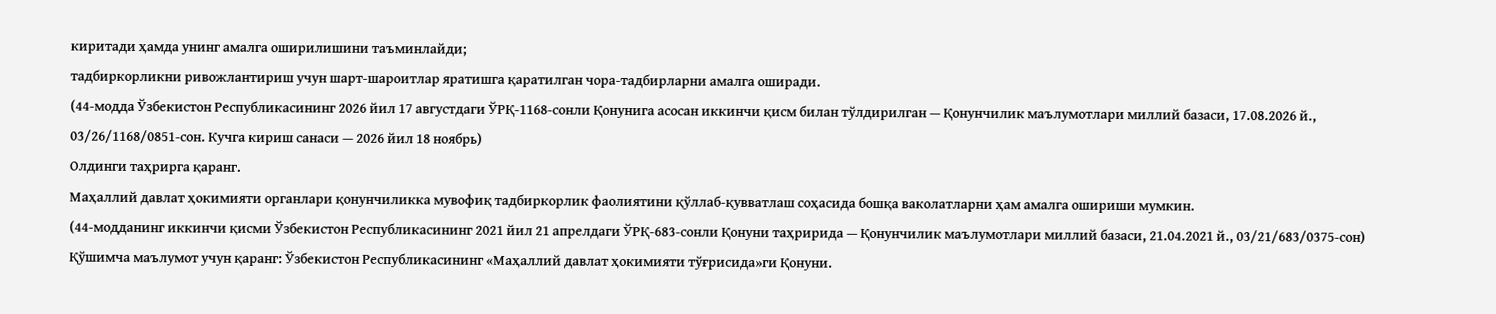киритади ҳамда унинг амалга оширилишини таъминлайди;
тадбиркорликни ривожлантириш учун шарт-шароитлар яратишга қаратилган чора-тадбирларни амалга оширади.
(44-модда Ўзбекистон Республикасининг 2026 йил 17 августдаги ЎРҚ-1168-сонли Қонунига асосан иккинчи қисм билан тўлдирилган — Қонунчилик маълумотлари миллий базаси, 17.08.2026 й., 03/26/1168/0851-сон. Кучга кириш санаси — 2026 йил 18 ноябрь)
Олдинги таҳрирга қаранг.
Маҳаллий давлат ҳокимияти органлари қонунчиликка мувофиқ тадбиркорлик фаолиятини қўллаб-қувватлаш соҳасида бошқа ваколатларни ҳам амалга ошириши мумкин.
(44-модданинг иккинчи қисми Ўзбекистон Республикасининг 2021 йил 21 апрелдаги ЎРҚ-683-сонли Қонуни таҳририда — Қонунчилик маълумотлари миллий базаси, 21.04.2021 й., 03/21/683/0375-сон)
Қўшимча маълумот учун қаранг: Ўзбекистон Республикасининг «Маҳаллий давлат ҳокимияти тўғрисида»ги Қонуни.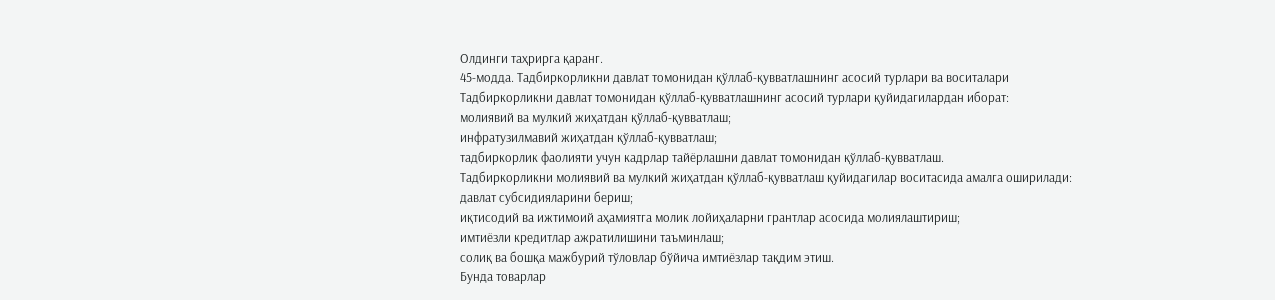Олдинги таҳрирга қаранг.
45-модда. Тадбиркорликни давлат томонидан қўллаб-қувватлашнинг асосий турлари ва воситалари
Тадбиркорликни давлат томонидан қўллаб-қувватлашнинг асосий турлари қуйидагилардан иборат:
молиявий ва мулкий жиҳатдан қўллаб-қувватлаш;
инфратузилмавий жиҳатдан қўллаб-қувватлаш;
тадбиркорлик фаолияти учун кадрлар тайёрлашни давлат томонидан қўллаб-қувватлаш.
Тадбиркорликни молиявий ва мулкий жиҳатдан қўллаб-қувватлаш қуйидагилар воситасида амалга оширилади:
давлат субсидияларини бериш;
иқтисодий ва ижтимоий аҳамиятга молик лойиҳаларни грантлар асосида молиялаштириш;
имтиёзли кредитлар ажратилишини таъминлаш;
cолиқ ва бошқа мажбурий тўловлар бўйича имтиёзлар тақдим этиш.
Бунда товарлар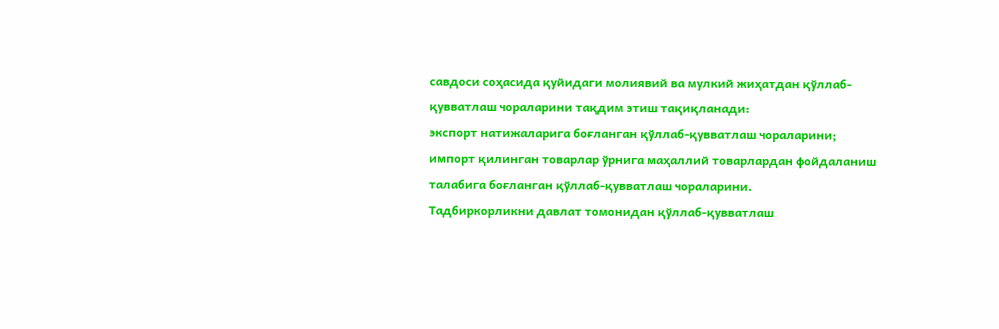савдоси соҳасида қуйидаги молиявий ва мулкий жиҳатдан қўллаб-қувватлаш чораларини тақдим этиш тақиқланади:
экспорт натижаларига боғланган қўллаб-қувватлаш чораларини;
импорт қилинган товарлар ўрнига маҳаллий товарлардан фойдаланиш талабига боғланган қўллаб-қувватлаш чораларини.
Тадбиркорликни давлат томонидан қўллаб-қувватлаш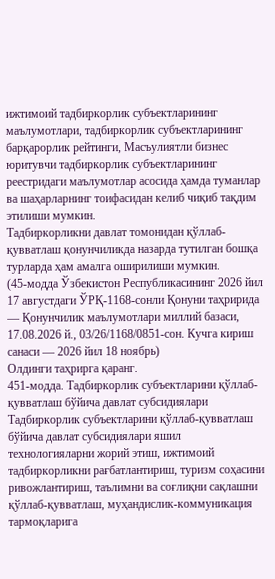ижтимоий тадбиркорлик субъектларининг маълумотлари, тадбиркорлик субъектларининг барқарорлик рейтинги, Масъулиятли бизнес юритувчи тадбиркорлик субъектларининг реестридаги маълумотлар асосида ҳамда туманлар ва шаҳарларнинг тоифасидан келиб чиқиб тақдим этилиши мумкин.
Тадбиркорликни давлат томонидан қўллаб-қувватлаш қонунчиликда назарда тутилган бошқа турларда ҳам амалга оширилиши мумкин.
(45-модда Ўзбекистон Республикасининг 2026 йил 17 августдаги ЎРҚ-1168-сонли Қонуни таҳририда — Қонунчилик маълумотлари миллий базаси, 17.08.2026 й., 03/26/1168/0851-сон. Кучга кириш санаси — 2026 йил 18 ноябрь)
Олдинги таҳрирга қаранг.
451-модда. Тадбиркорлик субъектларини қўллаб-қувватлаш бўйича давлат субсидиялари
Тадбиркорлик субъектларини қўллаб-қувватлаш бўйича давлат субсидиялари яшил технологияларни жорий этиш, ижтимоий тадбиркорликни рағбатлантириш, туризм соҳасини ривожлантириш, таълимни ва соғлиқни сақлашни қўллаб-қувватлаш, муҳандислик-коммуникация тармоқларига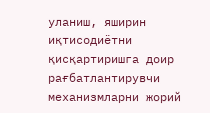уланиш, яширин иқтисодиётни қисқартиришга доир рағбатлантирувчи механизмларни жорий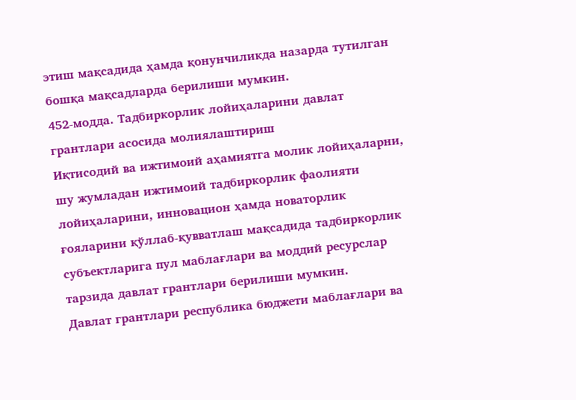этиш мақсадида ҳамда қонунчиликда назарда тутилган бошқа мақсадларда берилиши мумкин.
452-модда. Тадбиркорлик лойиҳаларини давлат грантлари асосида молиялаштириш
Иқтисодий ва ижтимоий аҳамиятга молик лойиҳаларни, шу жумладан ижтимоий тадбиркорлик фаолияти лойиҳаларини, инновацион ҳамда новаторлик ғояларини қўллаб-қувватлаш мақсадида тадбиркорлик субъектларига пул маблағлари ва моддий ресурслар тарзида давлат грантлари берилиши мумкин.
Давлат грантлари республика бюджети маблағлари ва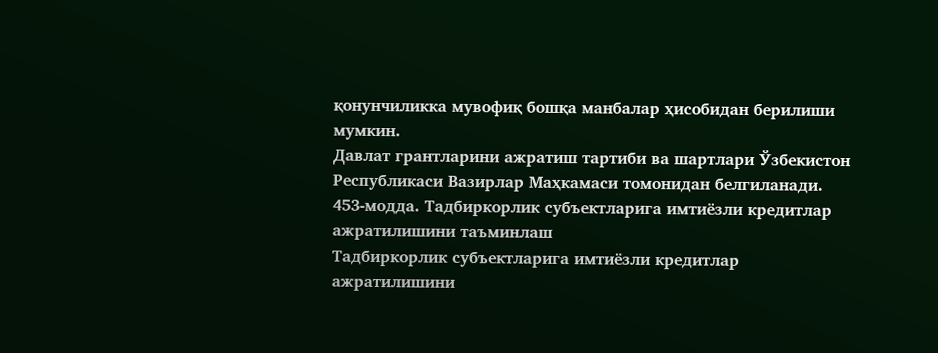қонунчиликка мувофиқ бошқа манбалар ҳисобидан берилиши мумкин.
Давлат грантларини ажратиш тартиби ва шартлари Ўзбекистон Республикаси Вазирлар Маҳкамаси томонидан белгиланади.
453-модда. Тадбиркорлик субъектларига имтиёзли кредитлар ажратилишини таъминлаш
Тадбиркорлик субъектларига имтиёзли кредитлар ажратилишини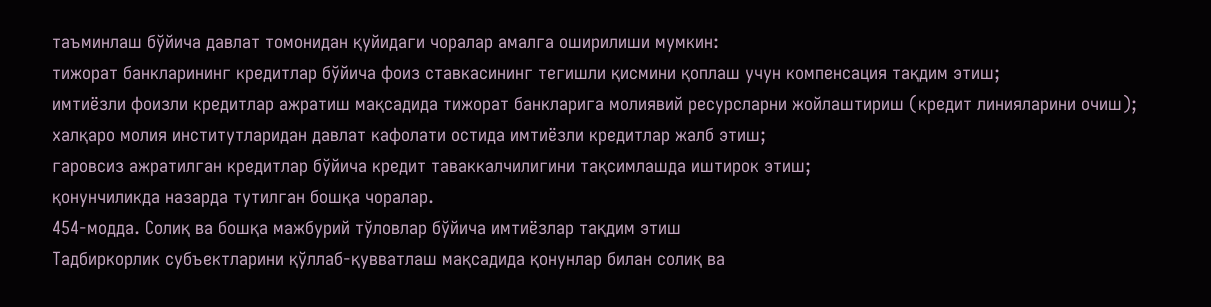таъминлаш бўйича давлат томонидан қуйидаги чоралар амалга оширилиши мумкин:
тижорат банкларининг кредитлар бўйича фоиз ставкасининг тегишли қисмини қоплаш учун компенсация тақдим этиш;
имтиёзли фоизли кредитлар ажратиш мақсадида тижорат банкларига молиявий ресурсларни жойлаштириш (кредит линияларини очиш);
халқаро молия институтларидан давлат кафолати остида имтиёзли кредитлар жалб этиш;
гаровсиз ажратилган кредитлар бўйича кредит таваккалчилигини тақсимлашда иштирок этиш;
қонунчиликда назарда тутилган бошқа чоралар.
454-модда. Солиқ ва бошқа мажбурий тўловлар бўйича имтиёзлар тақдим этиш
Тадбиркорлик субъектларини қўллаб-қувватлаш мақсадида қонунлар билан солиқ ва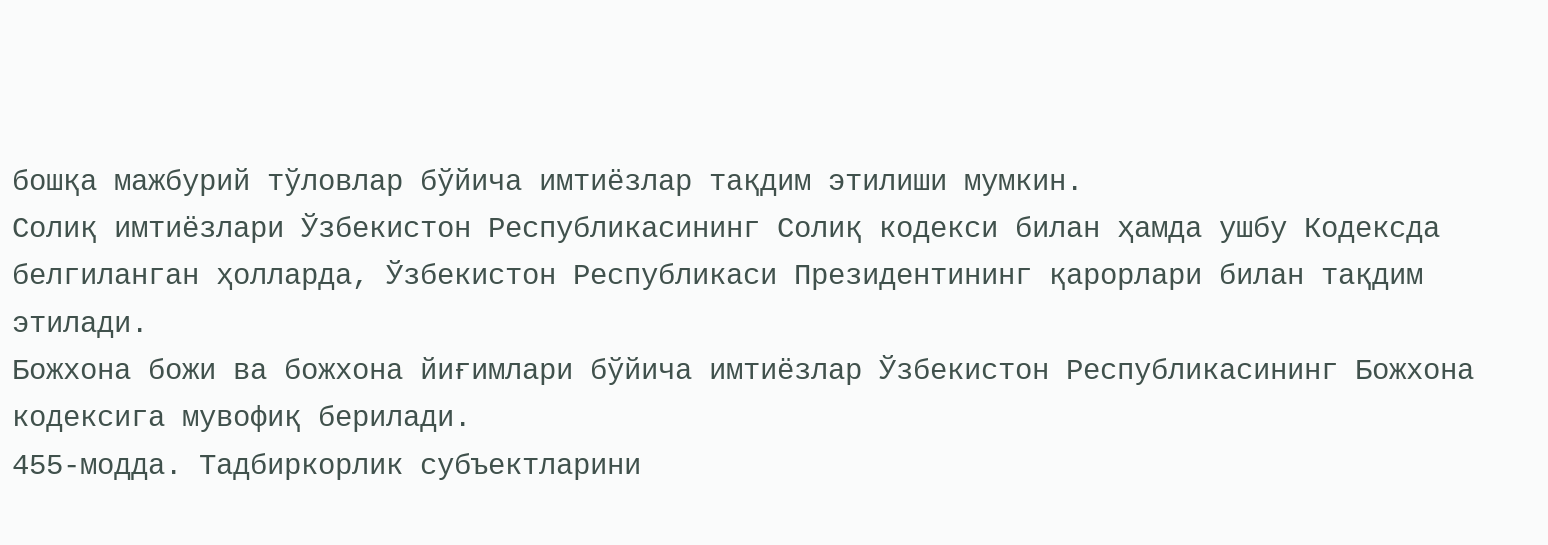бошқа мажбурий тўловлар бўйича имтиёзлар тақдим этилиши мумкин.
Солиқ имтиёзлари Ўзбекистон Республикасининг Солиқ кодекси билан ҳамда ушбу Кодексда белгиланган ҳолларда, Ўзбекистон Республикаси Президентининг қарорлари билан тақдим этилади.
Божхона божи ва божхона йиғимлари бўйича имтиёзлар Ўзбекистон Республикасининг Божхона кодексига мувофиқ берилади.
455-модда. Тадбиркорлик субъектларини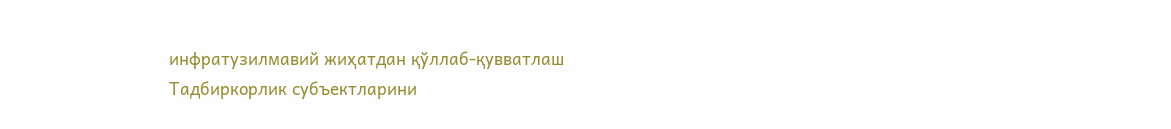инфратузилмавий жиҳатдан қўллаб-қувватлаш
Тадбиркорлик субъектларини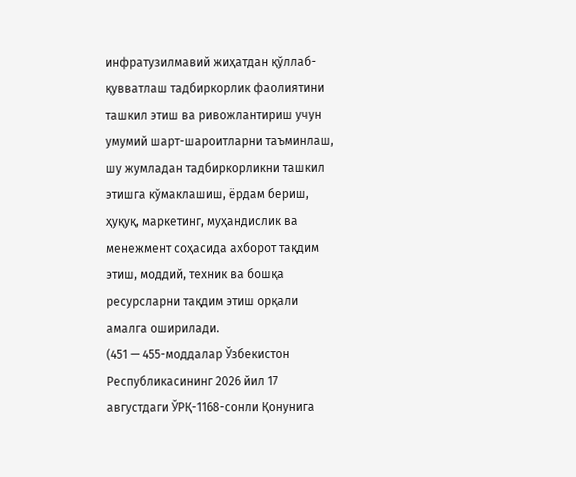инфратузилмавий жиҳатдан қўллаб-қувватлаш тадбиркорлик фаолиятини ташкил этиш ва ривожлантириш учун умумий шарт-шароитларни таъминлаш, шу жумладан тадбиркорликни ташкил этишга кўмаклашиш, ёрдам бериш, ҳуқуқ, маркетинг, муҳандислик ва менежмент соҳасида ахборот тақдим этиш, моддий, техник ва бошқа ресурсларни тақдим этиш орқали амалга оширилади.
(451 — 455-моддалар Ўзбекистон Республикасининг 2026 йил 17 августдаги ЎРҚ-1168-сонли Қонунига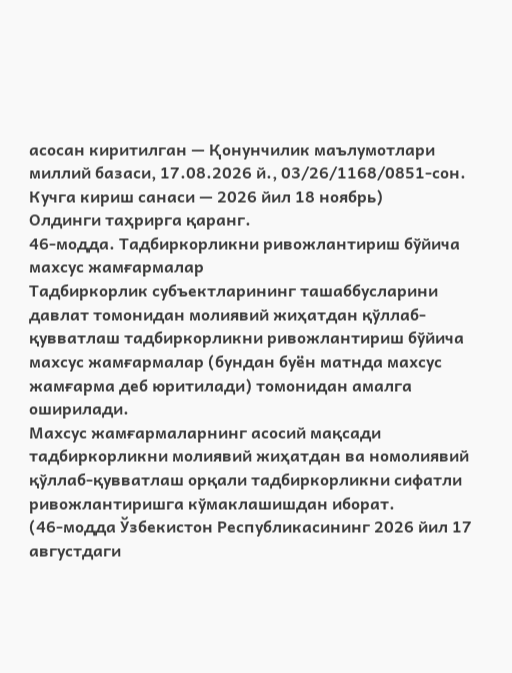асосан киритилган — Қонунчилик маълумотлари миллий базаси, 17.08.2026 й., 03/26/1168/0851-сон. Кучга кириш санаси — 2026 йил 18 ноябрь)
Олдинги таҳрирга қаранг.
46-модда. Тадбиркорликни ривожлантириш бўйича махсус жамғармалар
Тадбиркорлик субъектларининг ташаббусларини давлат томонидан молиявий жиҳатдан қўллаб-қувватлаш тадбиркорликни ривожлантириш бўйича махсус жамғармалар (бундан буён матнда махсус жамғарма деб юритилади) томонидан амалга оширилади.
Махсус жамғармаларнинг асосий мақсади тадбиркорликни молиявий жиҳатдан ва номолиявий қўллаб-қувватлаш орқали тадбиркорликни сифатли ривожлантиришга кўмаклашишдан иборат.
(46-модда Ўзбекистон Республикасининг 2026 йил 17 августдаги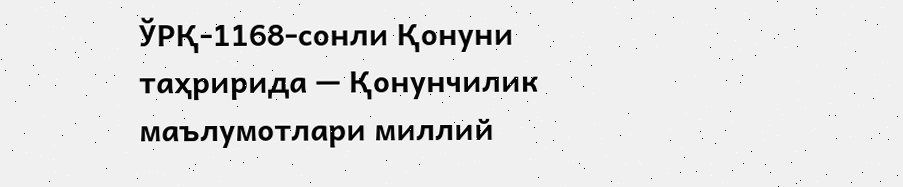ЎРҚ-1168-сонли Қонуни таҳририда — Қонунчилик маълумотлари миллий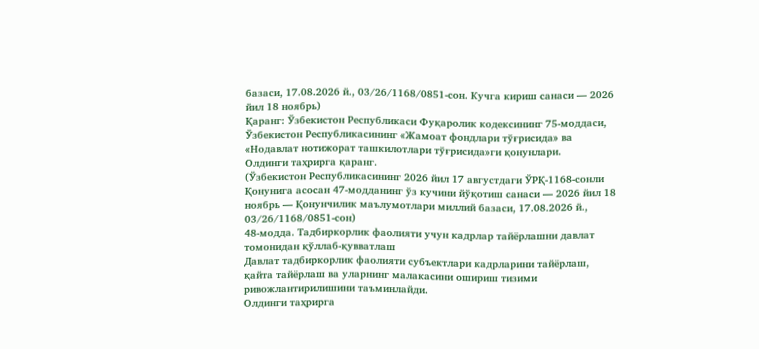базаси, 17.08.2026 й., 03/26/1168/0851-сон. Кучга кириш санаси — 2026 йил 18 ноябрь)
Қаранг: Ўзбекистон Республикаси Фуқаролик кодексининг 75-моддаси, Ўзбекистон Республикасининг «Жамоат фондлари тўғрисида» ва «Нодавлат нотижорат ташкилотлари тўғрисида»ги қонунлари.
Олдинги таҳрирга қаранг.
(Ўзбекистон Республикасининг 2026 йил 17 августдаги ЎРҚ-1168-сонли Қонунига асосан 47-модданинг ўз кучини йўқотиш санаси — 2026 йил 18 ноябрь — Қонунчилик маълумотлари миллий базаси, 17.08.2026 й., 03/26/1168/0851-сон)
48-модда. Тадбиркорлик фаолияти учун кадрлар тайёрлашни давлат томонидан қўллаб-қувватлаш
Давлат тадбиркорлик фаолияти субъектлари кадрларини тайёрлаш, қайта тайёрлаш ва уларнинг малакасини ошириш тизими ривожлантирилишини таъминлайди.
Олдинги таҳрирга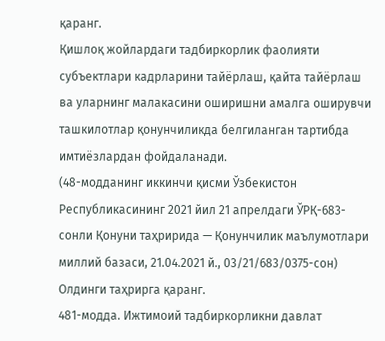қаранг.
Қишлоқ жойлардаги тадбиркорлик фаолияти субъектлари кадрларини тайёрлаш, қайта тайёрлаш ва уларнинг малакасини оширишни амалга оширувчи ташкилотлар қонунчиликда белгиланган тартибда имтиёзлардан фойдаланади.
(48-модданинг иккинчи қисми Ўзбекистон Республикасининг 2021 йил 21 апрелдаги ЎРҚ-683-сонли Қонуни таҳририда — Қонунчилик маълумотлари миллий базаси, 21.04.2021 й., 03/21/683/0375-сон)
Олдинги таҳрирга қаранг.
481-модда. Ижтимоий тадбиркорликни давлат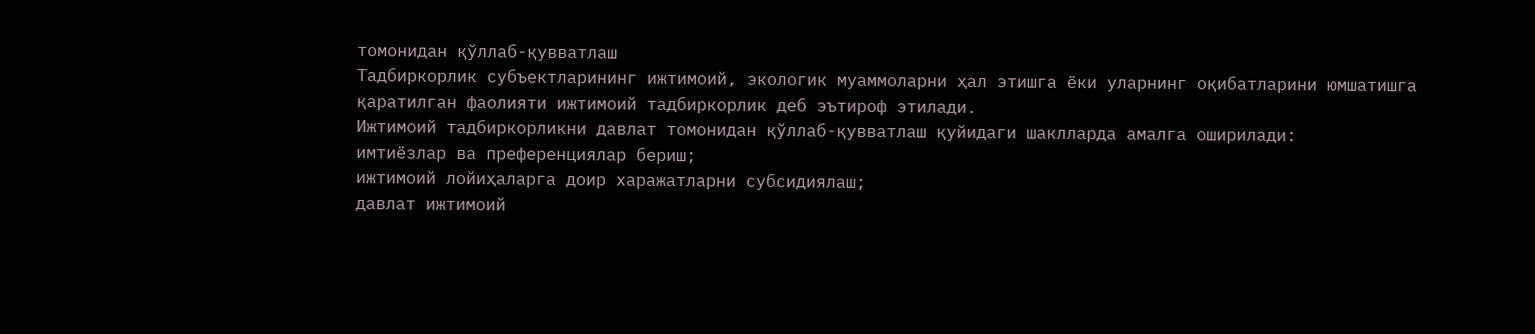томонидан қўллаб-қувватлаш
Тадбиркорлик субъектларининг ижтимоий, экологик муаммоларни ҳал этишга ёки уларнинг оқибатларини юмшатишга қаратилган фаолияти ижтимоий тадбиркорлик деб эътироф этилади.
Ижтимоий тадбиркорликни давлат томонидан қўллаб-қувватлаш қуйидаги шаклларда амалга оширилади:
имтиёзлар ва преференциялар бериш;
ижтимоий лойиҳаларга доир харажатларни субсидиялаш;
давлат ижтимоий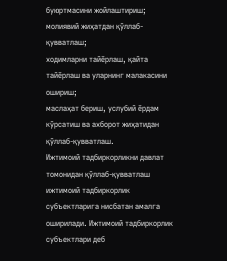буюртмасини жойлаштириш;
молиявий жиҳатдан қўллаб-қувватлаш;
ходимларни тайёрлаш, қайта тайёрлаш ва уларнинг малакасини ошириш;
маслаҳат бериш, услубий ёрдам кўрсатиш ва ахборот жиҳатидан қўллаб-қувватлаш.
Ижтимоий тадбиркорликни давлат томонидан қўллаб-қувватлаш ижтимоий тадбиркорлик субъектларига нисбатан амалга оширилади. Ижтимоий тадбиркорлик субъектлари деб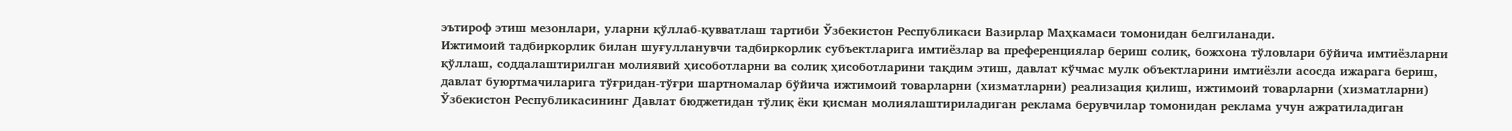эътироф этиш мезонлари, уларни қўллаб-қувватлаш тартиби Ўзбекистон Республикаси Вазирлар Маҳкамаси томонидан белгиланади.
Ижтимоий тадбиркорлик билан шуғулланувчи тадбиркорлик субъектларига имтиёзлар ва преференциялар бериш солиқ, божхона тўловлари бўйича имтиёзларни қўллаш, соддалаштирилган молиявий ҳисоботларни ва солиқ ҳисоботларини тақдим этиш, давлат кўчмас мулк объектларини имтиёзли асосда ижарага бериш, давлат буюртмачиларига тўғридан-тўғри шартномалар бўйича ижтимоий товарларни (хизматларни) реализaция қилиш, ижтимоий товарларни (хизматларни) Ўзбекистон Республикасининг Давлат бюджетидан тўлиқ ёки қисман молиялаштириладиган реклама берувчилар томонидан реклама учун ажратиладиган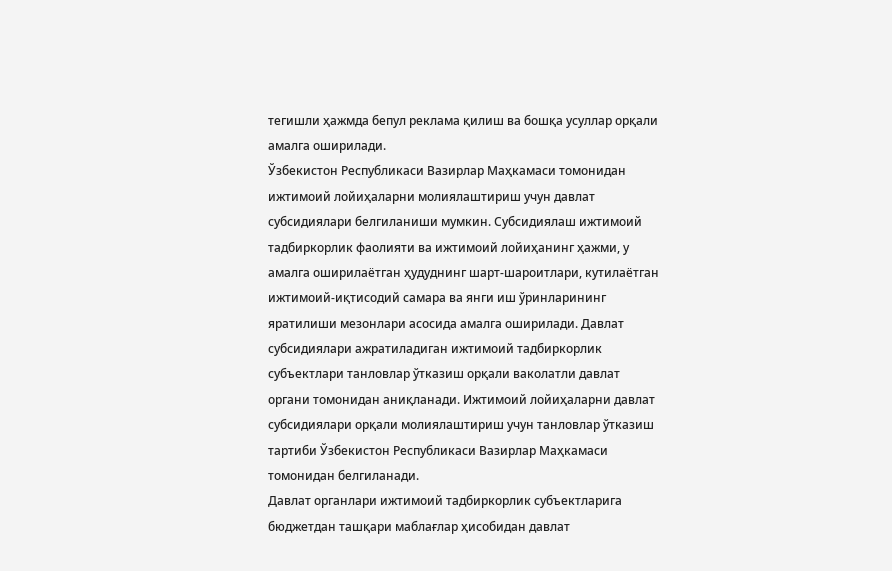тегишли ҳажмда бепул реклама қилиш ва бошқа усуллар орқали амалга оширилади.
Ўзбекистон Республикаси Вазирлар Маҳкамаси томонидан ижтимоий лойиҳаларни молиялаштириш учун давлат субсидиялари белгиланиши мумкин. Субсидиялаш ижтимоий тадбиркорлик фаолияти ва ижтимоий лойиҳанинг ҳажми, у амалга оширилаётган ҳудуднинг шарт-шароитлари, кутилаётган ижтимоий-иқтисодий самара ва янги иш ўринларининг яратилиши мезонлари асосида амалга оширилади. Давлат субсидиялари ажратиладиган ижтимоий тадбиркорлик субъектлари танловлар ўтказиш орқали ваколатли давлат органи томонидан аниқланади. Ижтимоий лойиҳаларни давлат субсидиялари орқали молиялаштириш учун танловлар ўтказиш тартиби Ўзбекистон Республикаси Вазирлар Маҳкамаси томонидан белгиланади.
Давлат органлари ижтимоий тадбиркорлик субъектларига бюджетдан ташқари маблағлар ҳисобидан давлат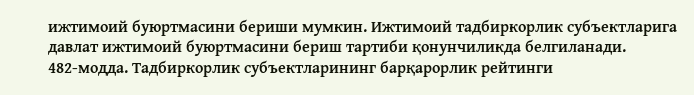ижтимоий буюртмасини бериши мумкин. Ижтимоий тадбиркорлик субъектларига давлат ижтимоий буюртмасини бериш тартиби қонунчиликда белгиланади.
482-модда. Тадбиркорлик субъектларининг барқарорлик рейтинги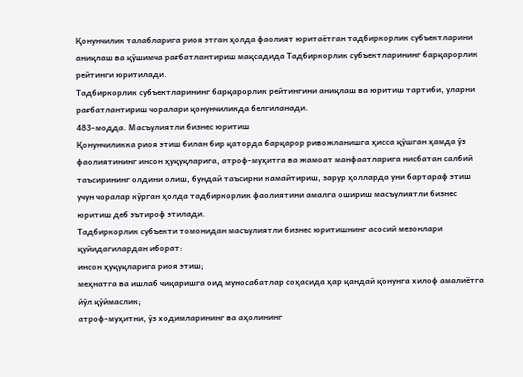Қонунчилик талабларига риоя этган ҳолда фаолият юритаётган тадбиркорлик субъектларини аниқлаш ва қўшимча рағбатлантириш мақсадида Тадбиркорлик субъектларининг барқарорлик рейтинги юритилади.
Тадбиркорлик субъектларининг барқарорлик рейтингини аниқлаш ва юритиш тартиби, уларни рағбатлантириш чоралари қонунчиликда белгиланади.
483-модда. Масъулиятли бизнес юритиш
Қонунчиликка риоя этиш билан бир қаторда барқарор ривожланишга ҳисса қўшган ҳамда ўз фаолиятининг инсон ҳуқуқларига, атроф-муҳитга ва жамоат манфаатларига нисбатан салбий таъсирининг олдини олиш, бундай таъсирни камайтириш, зарур ҳолларда уни бартараф этиш учун чоралар кўрган ҳолда тадбиркорлик фаолиятини амалга ошириш масъулиятли бизнес юритиш деб эътироф этилади.
Тадбиркорлик субъекти томонидан масъулиятли бизнес юритишнинг асосий мезонлари қуйидагилардан иборат:
инсон ҳуқуқларига риоя этиш;
меҳнатга ва ишлаб чиқаришга оид муносабатлар соҳасида ҳар қандай қонунга хилоф амалиётга йўл қўймаслик;
атроф-муҳитни, ўз ходимларининг ва аҳолининг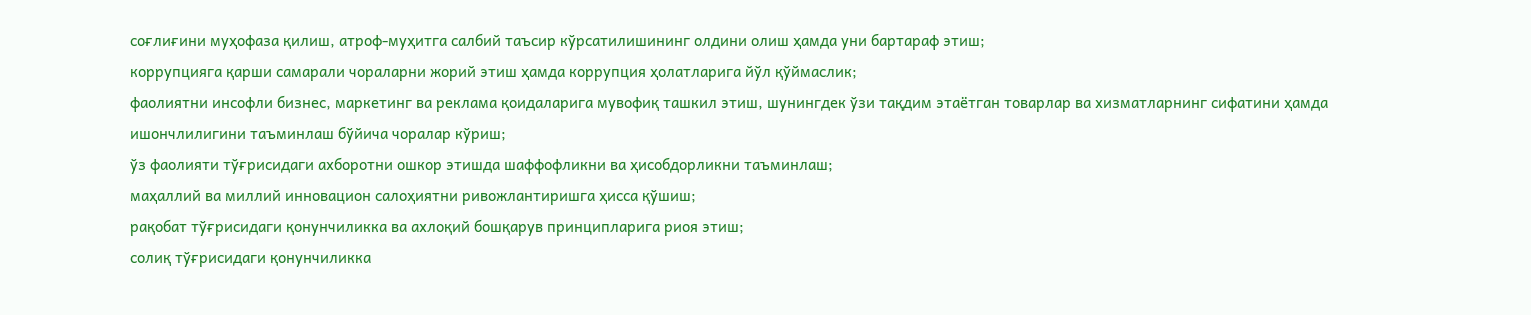соғлиғини муҳофаза қилиш, атроф-муҳитга салбий таъсир кўрсатилишининг олдини олиш ҳамда уни бартараф этиш;
коррупцияга қарши самарали чораларни жорий этиш ҳамда коррупция ҳолатларига йўл қўймаслик;
фаолиятни инсофли бизнес, маркетинг ва реклама қоидаларига мувофиқ ташкил этиш, шунингдек ўзи тақдим этаётган товарлар ва хизматларнинг сифатини ҳамда ишончлилигини таъминлаш бўйича чоралар кўриш;
ўз фаолияти тўғрисидаги ахборотни ошкор этишда шаффофликни ва ҳисобдорликни таъминлаш;
маҳаллий ва миллий инновaцион салоҳиятни ривожлантиришга ҳисса қўшиш;
рақобат тўғрисидаги қонунчиликка ва ахлоқий бошқарув принципларига риоя этиш;
солиқ тўғрисидаги қонунчиликка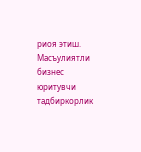риоя этиш.
Масъулиятли бизнес юритувчи тадбиркорлик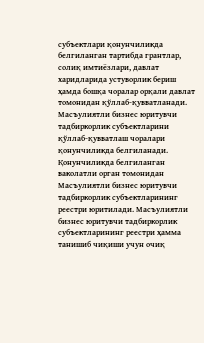субъектлари қонунчиликда белгиланган тартибда грантлар, солиқ имтиёзлари, давлат харидларида устуворлик бериш ҳамда бошқа чоралар орқали давлат томонидан қўллаб-қувватланади.
Масъулиятли бизнес юритувчи тадбиркорлик субъектларини қўллаб-қувватлаш чоралари қонунчиликда белгиланади.
Қонунчиликда белгиланган ваколатли орган томонидан Масъулиятли бизнес юритувчи тадбиркорлик субъектларининг реестри юритилади. Масъулиятли бизнес юритувчи тадбиркорлик субъектларининг реестри ҳамма танишиб чиқиши учун очиқ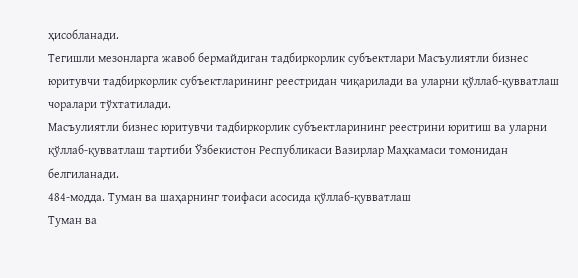ҳисобланади.
Тегишли мезонларга жавоб бермайдиган тадбиркорлик субъектлари Масъулиятли бизнес юритувчи тадбиркорлик субъектларининг реестридан чиқарилади ва уларни қўллаб-қувватлаш чоралари тўхтатилади.
Масъулиятли бизнес юритувчи тадбиркорлик субъектларининг реестрини юритиш ва уларни қўллаб-қувватлаш тартиби Ўзбекистон Республикаси Вазирлар Маҳкамаси томонидан белгиланади.
484-модда. Туман ва шаҳарнинг тоифаси асосида қўллаб-қувватлаш
Туман ва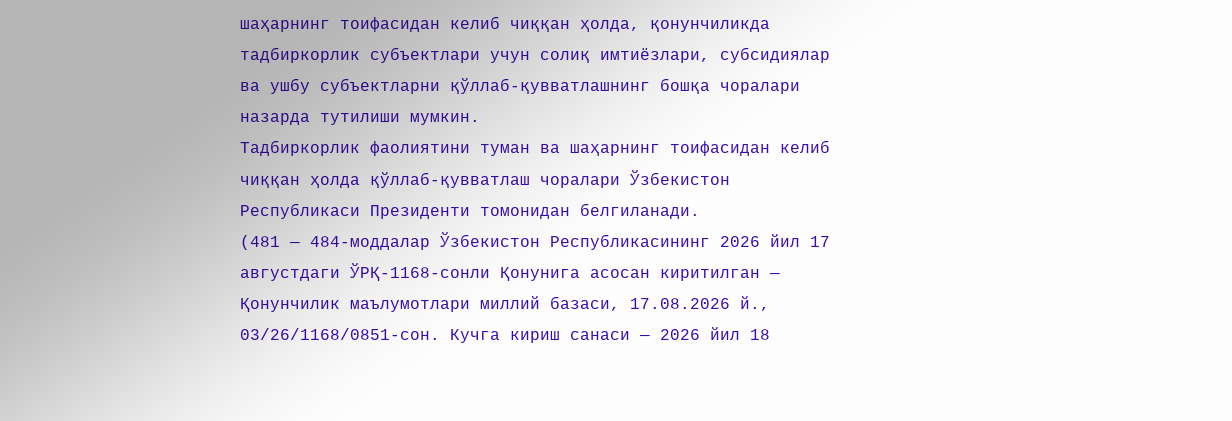шаҳарнинг тоифасидан келиб чиққан ҳолда, қонунчиликда тадбиркорлик субъектлари учун солиқ имтиёзлари, субсидиялар ва ушбу субъектларни қўллаб-қувватлашнинг бошқа чоралари назарда тутилиши мумкин.
Тадбиркорлик фаолиятини туман ва шаҳарнинг тоифасидан келиб чиққан ҳолда қўллаб-қувватлаш чоралари Ўзбекистон Республикаси Президенти томонидан белгиланади.
(481 — 484-моддалар Ўзбекистон Республикасининг 2026 йил 17 августдаги ЎРҚ-1168-сонли Қонунига асосан киритилган — Қонунчилик маълумотлари миллий базаси, 17.08.2026 й., 03/26/1168/0851-сон. Кучга кириш санаси — 2026 йил 18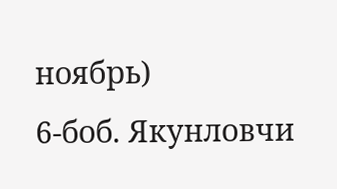ноябрь)
6-боб. Якунловчи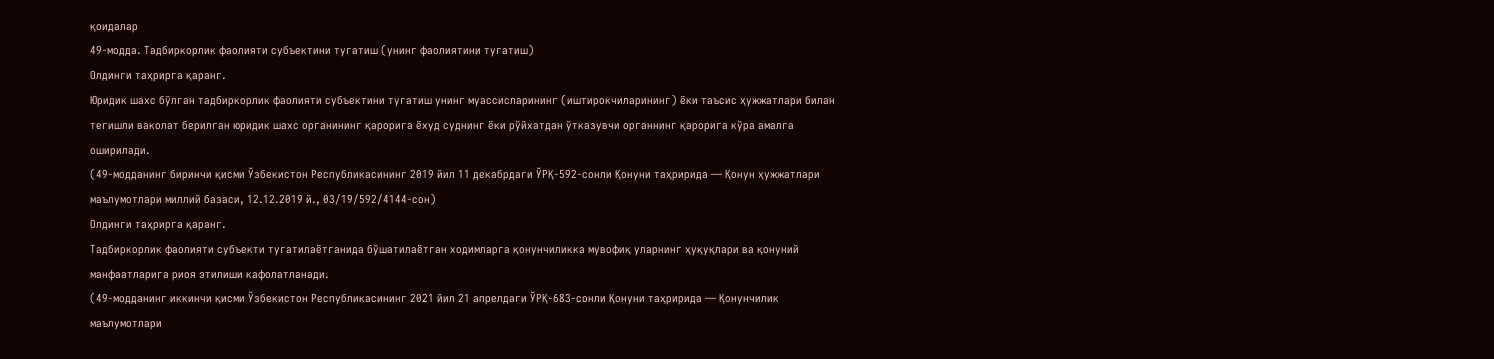қоидалар
49-модда. Тадбиркорлик фаолияти субъектини тугатиш (унинг фаолиятини тугатиш)
Олдинги таҳрирга қаранг.
Юридик шахс бўлган тадбиркорлик фаолияти субъектини тугатиш унинг муассисларининг (иштирокчиларининг) ёки таъсис ҳужжатлари билан тегишли ваколат берилган юридик шахс органининг қарорига ёхуд суднинг ёки рўйхатдан ўтказувчи органнинг қарорига кўра амалга оширилади.
(49-модданинг биринчи қисми Ўзбекистон Республикасининг 2019 йил 11 декабрдаги ЎРҚ-592-сонли Қонуни таҳририда — Қонун ҳужжатлари маълумотлари миллий базаси, 12.12.2019 й., 03/19/592/4144-сон)
Олдинги таҳрирга қаранг.
Тадбиркорлик фаолияти субъекти тугатилаётганида бўшатилаётган ходимларга қонунчиликка мувофиқ уларнинг ҳуқуқлари ва қонуний манфаатларига риоя этилиши кафолатланади.
(49-модданинг иккинчи қисми Ўзбекистон Республикасининг 2021 йил 21 апрелдаги ЎРҚ-683-сонли Қонуни таҳририда — Қонунчилик маълумотлари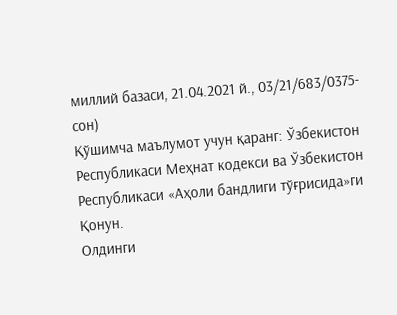миллий базаси, 21.04.2021 й., 03/21/683/0375-сон)
Қўшимча маълумот учун қаранг: Ўзбекистон Республикаси Меҳнат кодекси ва Ўзбекистон Республикаси «Аҳоли бандлиги тўғрисида»ги Қонун.
Олдинги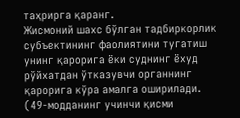таҳрирга қаранг.
Жисмоний шахс бўлган тадбиркорлик субъектининг фаолиятини тугатиш унинг қарорига ёки суднинг ёхуд рўйхатдан ўтказувчи органнинг қарорига кўра амалга оширилади.
(49-модданинг учинчи қисми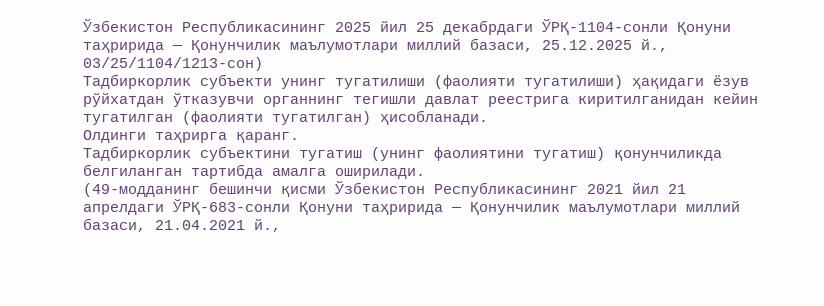Ўзбекистон Республикасининг 2025 йил 25 декабрдаги ЎРҚ-1104-сонли Қонуни таҳририда — Қонунчилик маълумотлари миллий базаси, 25.12.2025 й., 03/25/1104/1213-сон)
Тадбиркорлик субъекти унинг тугатилиши (фаолияти тугатилиши) ҳақидаги ёзув рўйхатдан ўтказувчи органнинг тегишли давлат реестрига киритилганидан кейин тугатилган (фаолияти тугатилган) ҳисобланади.
Олдинги таҳрирга қаранг.
Тадбиркорлик субъектини тугатиш (унинг фаолиятини тугатиш) қонунчиликда белгиланган тартибда амалга оширилади.
(49-модданинг бешинчи қисми Ўзбекистон Республикасининг 2021 йил 21 апрелдаги ЎРҚ-683-сонли Қонуни таҳририда — Қонунчилик маълумотлари миллий базаси, 21.04.2021 й.,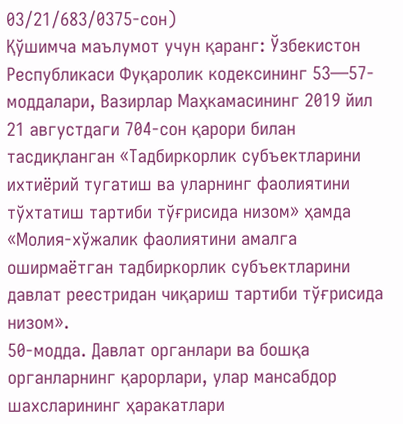03/21/683/0375-сон)
Қўшимча маълумот учун қаранг: Ўзбекистон Республикаси Фуқаролик кодексининг 53—57-моддалари, Вазирлар Маҳкамасининг 2019 йил 21 августдаги 704-сон қарори билан тасдиқланган «Тадбиркорлик субъектларини ихтиёрий тугатиш ва уларнинг фаолиятини тўхтатиш тартиби тўғрисида низом» ҳамда «Молия-хўжалик фаолиятини амалга оширмаётган тадбиркорлик субъектларини давлат реестридан чиқариш тартиби тўғрисида низом».
50-модда. Давлат органлари ва бошқа органларнинг қарорлари, улар мансабдор шахсларининг ҳаракатлари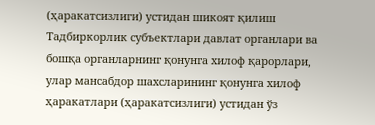(ҳаракатсизлиги) устидан шикоят қилиш
Тадбиркорлик субъектлари давлат органлари ва бошқа органларнинг қонунга хилоф қарорлари, улар мансабдор шахсларининг қонунга хилоф ҳаракатлари (ҳаракатсизлиги) устидан ўз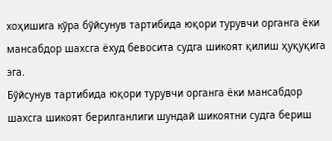хоҳишига кўра бўйсунув тартибида юқори турувчи органга ёки мансабдор шахсга ёхуд бевосита судга шикоят қилиш ҳуқуқига эга.
Бўйсунув тартибида юқори турувчи органга ёки мансабдор шахсга шикоят берилганлиги шундай шикоятни судга бериш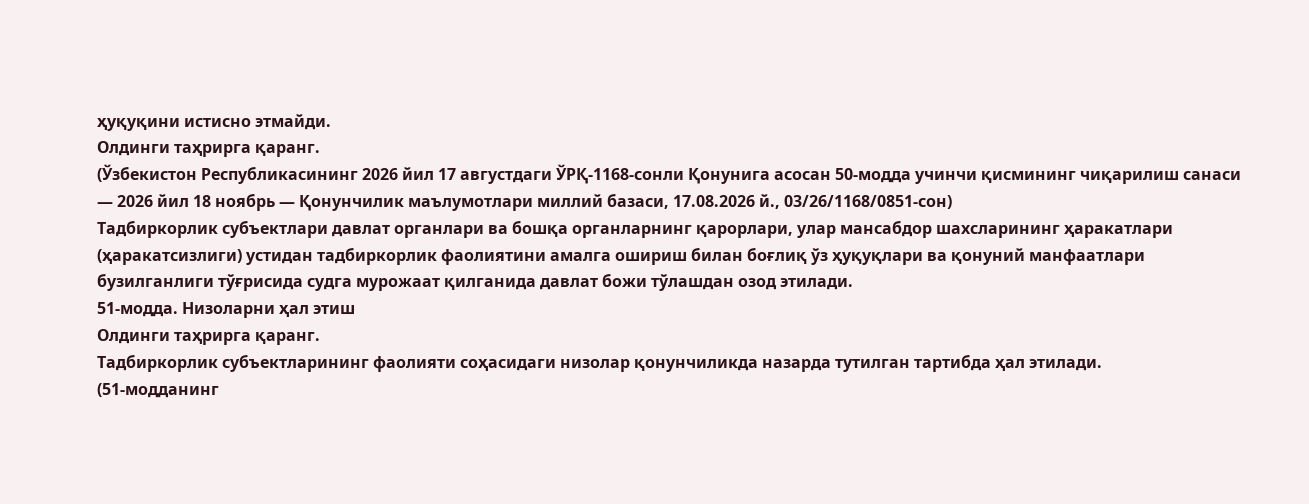ҳуқуқини истисно этмайди.
Олдинги таҳрирга қаранг.
(Ўзбекистон Республикасининг 2026 йил 17 августдаги ЎРҚ-1168-сонли Қонунига асосан 50-модда учинчи қисмининг чиқарилиш санаси — 2026 йил 18 ноябрь — Қонунчилик маълумотлари миллий базаси, 17.08.2026 й., 03/26/1168/0851-сон)
Тадбиркорлик субъектлари давлат органлари ва бошқа органларнинг қарорлари, улар мансабдор шахсларининг ҳаракатлари (ҳаракатсизлиги) устидан тадбиркорлик фаолиятини амалга ошириш билан боғлиқ ўз ҳуқуқлари ва қонуний манфаатлари бузилганлиги тўғрисида судга мурожаат қилганида давлат божи тўлашдан озод этилади.
51-модда. Низоларни ҳал этиш
Олдинги таҳрирга қаранг.
Тадбиркорлик субъектларининг фаолияти соҳасидаги низолар қонунчиликда назарда тутилган тартибда ҳал этилади.
(51-модданинг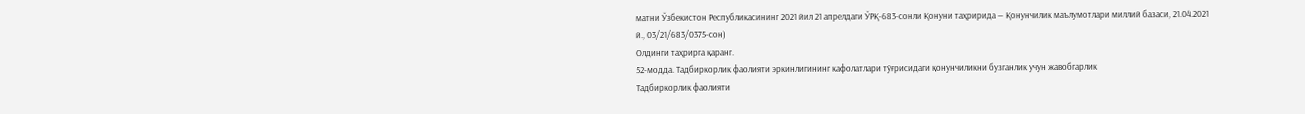матни Ўзбекистон Республикасининг 2021 йил 21 апрелдаги ЎРҚ-683-сонли Қонуни таҳририда — Қонунчилик маълумотлари миллий базаси, 21.04.2021 й., 03/21/683/0375-сон)
Олдинги таҳрирга қаранг.
52-модда. Тадбиркорлик фаолияти эркинлигининг кафолатлари тўғрисидаги қонунчиликни бузганлик учун жавобгарлик
Тадбиркорлик фаолияти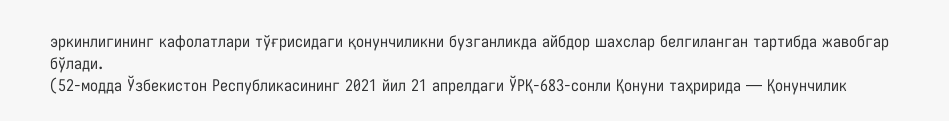эркинлигининг кафолатлари тўғрисидаги қонунчиликни бузганликда айбдор шахслар белгиланган тартибда жавобгар бўлади.
(52-модда Ўзбекистон Республикасининг 2021 йил 21 апрелдаги ЎРҚ-683-сонли Қонуни таҳририда — Қонунчилик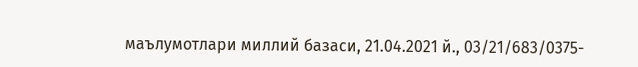маълумотлари миллий базаси, 21.04.2021 й., 03/21/683/0375-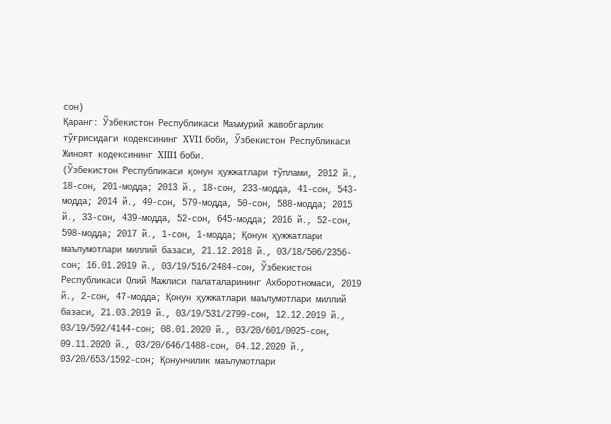сон)
Қаранг: Ўзбекистон Республикаси Маъмурий жавобгарлик тўғрисидаги кодексининг XVI1 боби, Ўзбекистон Республикаси Жиноят кодексининг XIII1 боби.
(Ўзбекистон Республикаси қонун ҳужжатлари тўплами, 2012 й., 18-сон, 201-модда; 2013 й., 18-сон, 233-модда, 41-сон, 543-модда; 2014 й., 49-сон, 579-модда, 50-сон, 588-модда; 2015 й., 33-сон, 439-модда, 52-сон, 645-модда; 2016 й., 52-сон, 598-модда; 2017 й., 1-сон, 1-модда; Қонун ҳужжатлари маълумотлари миллий базаси, 21.12.2018 й., 03/18/506/2356-сон; 16.01.2019 й., 03/19/516/2484-сон, Ўзбекистон Республикаси Олий Мажлиси палаталарининг Ахборотномаси, 2019 й., 2-сон, 47-модда; Қонун ҳужжатлари маълумотлари миллий базаси, 21.03.2019 й., 03/19/531/2799-сон, 12.12.2019 й., 03/19/592/4144-сон; 08.01.2020 й., 03/20/601/0025-сон, 09.11.2020 й., 03/20/646/1488-сон, 04.12.2020 й., 03/20/653/1592-сон; Қонунчилик маълумотлари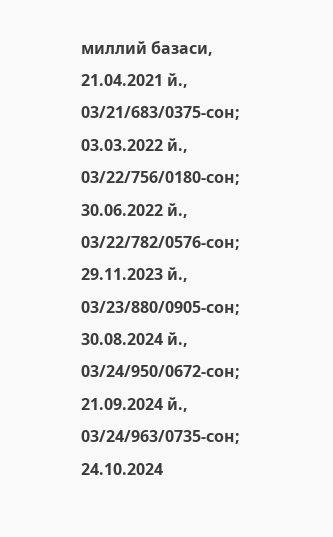миллий базаси, 21.04.2021 й., 03/21/683/0375-сон; 03.03.2022 й., 03/22/756/0180-сон; 30.06.2022 й., 03/22/782/0576-сон; 29.11.2023 й., 03/23/880/0905-сон; 30.08.2024 й., 03/24/950/0672-сон; 21.09.2024 й., 03/24/963/0735-сон; 24.10.2024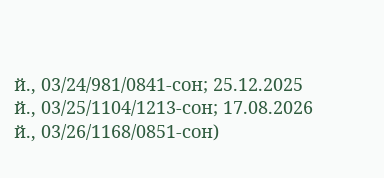й., 03/24/981/0841-сон; 25.12.2025 й., 03/25/1104/1213-сон; 17.08.2026 й., 03/26/1168/0851-сон)